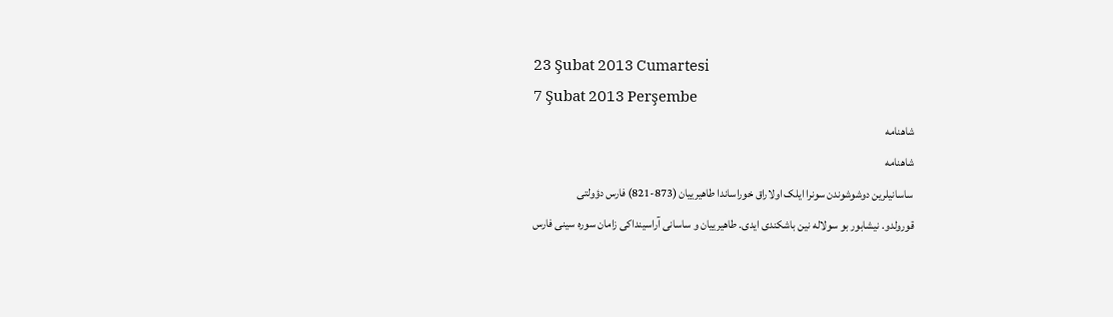23 Şubat 2013 Cumartesi
7 Şubat 2013 Perşembe
شاهنامه
شاهنامه
ساسانیلرین دوشوشوندن سونرا ایلک اولاراق خوراساندا طاهیرییان (873-821) فارس دؤولتی
قورولدو. نیشابور بو سولاله نین باشکندی ایدی. طاهیرییان و ساسانی آراسینداکی زامان سوره سینی فارس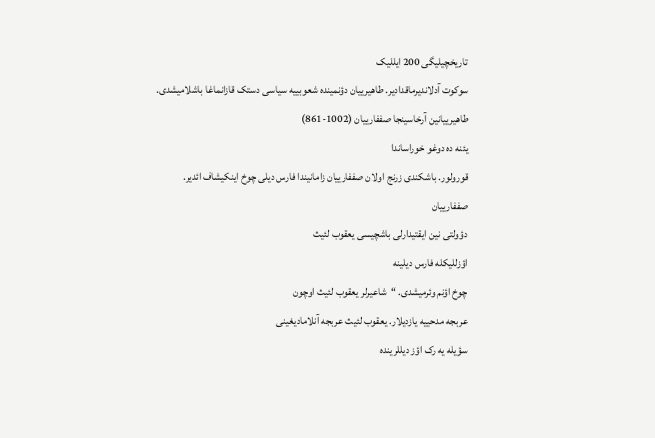تاریخچیلیگی 200 ایللیک
سوکوت آدلاندیرماقدادیر. طاهیرییان دؤنمینده شعوبییه سیاسی دستک قازانماغا باشلامیشدی.
طاهیرییانین آرخاسینجا صففارییان (1002-861)
یئنه ده دوغو خوراساندا
قورولور. باشکندی زرنج اولان صففارییان زامانیندا فارس دیلی چوخ اینکیشاف ائدیر. صففارییان
دؤولتی نین ایقتیدارلی باشچیسی یعقوب لئیث
اؤزللیکله فارس دیلینه
چوخ اؤنم وئرمیشدی. “شاعیرلر یعقوب لئیث اوچون
عربجه مدحییه یازدیلار. یعقوب لئیث عربجه آنلامادیغینی
سؤیله یه رک اؤز دیللرینده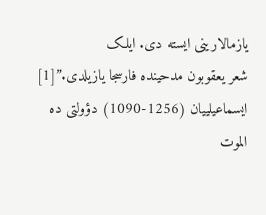یازمالارینی ایسته دی. ایلک
شعر یعقوبون مدحینده فارسجا یازیلدی.”[1]
ایسماعیلییان (1256-1090) دؤولتی ده
الموت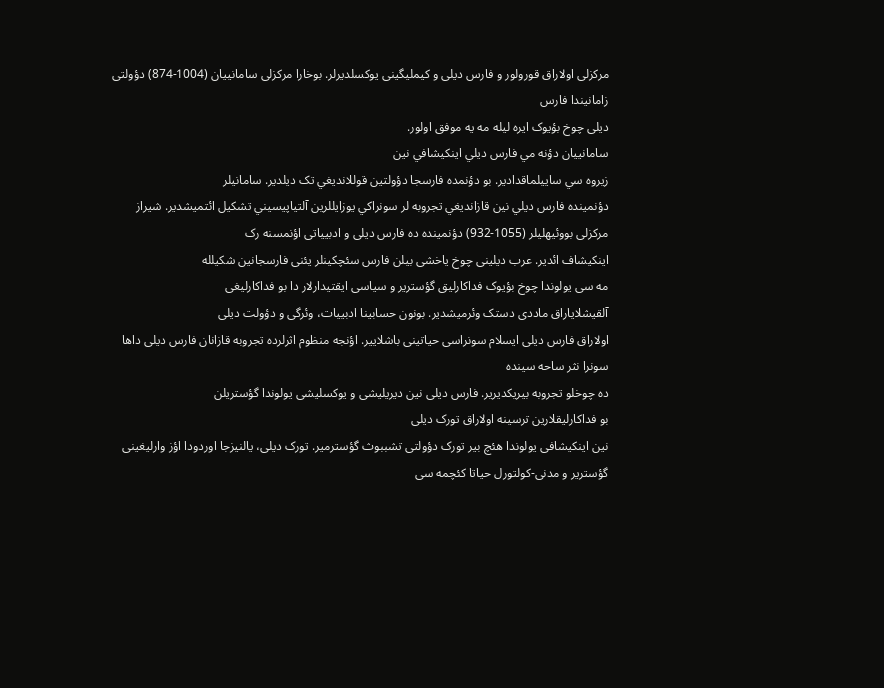مرکزلی اولاراق قورولور و فارس دیلی و کیملیگینی یوکسلدیرلر. بوخارا مرکزلی سامانییان (1004-874) دؤولتی زامانیندا فارس
دیلی چوخ بؤیوک ایره لیله مه یه موفق اولور.
سامانييان دؤنه مي فارس ديلي اينکيشافي نين
زيروه سي ساييلماقدادير. بو دؤنمده فارسجا دؤولتين قوللانديغي تک ديلدير. سامانيلر
دؤنمينده فارس ديلي نين قازانديغي تجروبه لر سونراکي يوزايللرين آلتياپيسيني تشکيل ائتميشدير. شیراز مرکزلی بووئیهلیلر (1055-932) دؤنمینده ده فارس دیلی و ادبییاتی اؤنمسنه رک
اینکیشاف ائدیر. عرب دیلینی چوخ یاخشی بیلن فارس سئچکینلر یئنی فارسجانین شکیلله
مه سی یولوندا چوخ بؤیوک فداکارلیق گؤستریر و سیاسی ایقتیدارلار دا بو فداکارلیغی
آلقیشلایاراق ماددی دستک وئرمیشدیر. بونون حسابینا ادبییات، وئرگی و دؤولت دیلی
اولاراق فارس دیلی ایسلام سونراسی حیاتینی باشلاییر. اؤنجه منظوم اثرلرده تجروبه قازانان فارس دیلی داها سونرا نثر ساحه سینده
ده چوخلو تجروبه بیریکدیریر. فارس دیلی نین دیریلیشی و یوکسلیشی یولوندا گؤستریلن
بو فداکارلیقلارین ترسینه اولاراق تورک دیلی
نین اینکیشافی یولوندا هئچ بیر تورک دؤولتی تشببوث گؤسترمیر. تورک دیلی، یالنیزجا اوردودا اؤز وارلیغینی گؤستریر و مدنی-کولتورل حیاتا کئچمه سی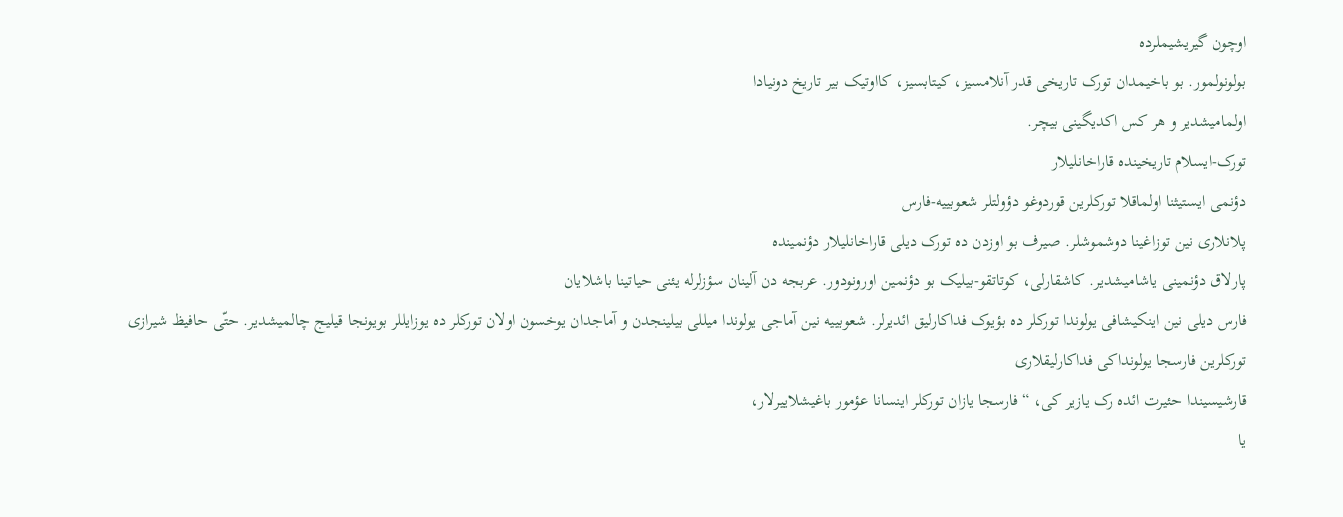اوچون گیریشیملرده
بولونولمور. بو باخیمدان تورک تاریخی قدر آنلامسیز، کیتابسیز، کااوتیک بیر تاریخ دونیادا
اولمامیشدیر و هر کس اکدیگینی بیچر.
تورک-ایسلام تاریخینده قاراخانلیلار
دؤنمی ایستیثنا اولماقلا تورکلرین قوردوغو دؤولتلر شعوبییه-فارس
پلانلاری نین توزاغینا دوشموشلر. صیرف بو اوزدن ده تورک دیلی قاراخانلیلار دؤنمینده
پارلاق دؤنمینی یاشامیشدیر. کاشقارلی، کوتاتقو-بیلیک بو دؤنمین اورونودور. عربجه دن آلینان سؤزلرله یئنی حیاتینا باشلایان
فارس دیلی نین اینکیشافی یولوندا تورکلر ده بؤیوک فداکارلیق ائدیرلر. شعوبییه نین آماجی یولوندا میللی بیلینجدن و آماجدان یوخسون اولان تورکلر ده یوزایللر بویونجا قیلیج چالمیشدیر. حتّی حافیظ شیرازی
تورکلرین فارسجا یولونداکی فداکارلیقلاری
قارشیسیندا حئیرت ائده رک یازیر کی، “فارسجا یازان تورکلر اینسانا عؤمور باغیشلاییرلار،
یا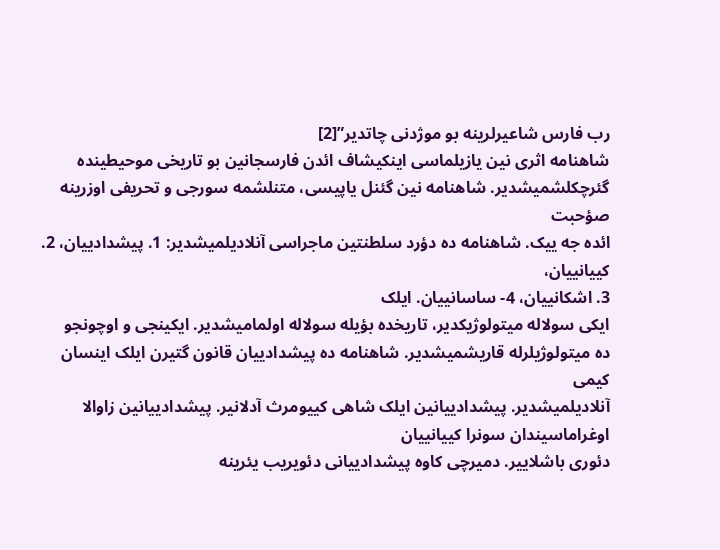رب فارس شاعیرلرینه بو موژدنی چاتدیر”[2]
شاهنامه اثری نین یازیلماسی اینکیشاف ائدن فارسجانین بو تاریخی موحیطینده
گئرچکلشمیشدیر. شاهنامه نین گئنل یاپیسی، متنلشمه سورجی و تحریفی اوزرینه صؤحبت
ائده جه ییک. شاهنامه ده دؤرد سلطنتین ماجراسی آنلادیلمیشدیر: 1. پیشدادییان، 2. کییانییان،
3. اشکانییان، 4- ساسانییان. ایلک
ایکی سولاله میتولوژیکدیر، تاریخده بؤیله سولاله اولمامیشدیر. ایکینجی و اوچونجو
ده میتولوژیلرله قاریشمیشدیر. شاهنامه ده پیشدادییان قانون گتیرن ایلک اینسان کیمی
آنلادیلمیشدیر. پیشدادییانین ایلک شاهی کییومرث آدلانیر. پیشدادییانین زاوالا اوغراماسیندان سونرا کییانییان
دئوری باشلاییر. دمیرچی کاوه پیشدادییانی دئویریب یئرینه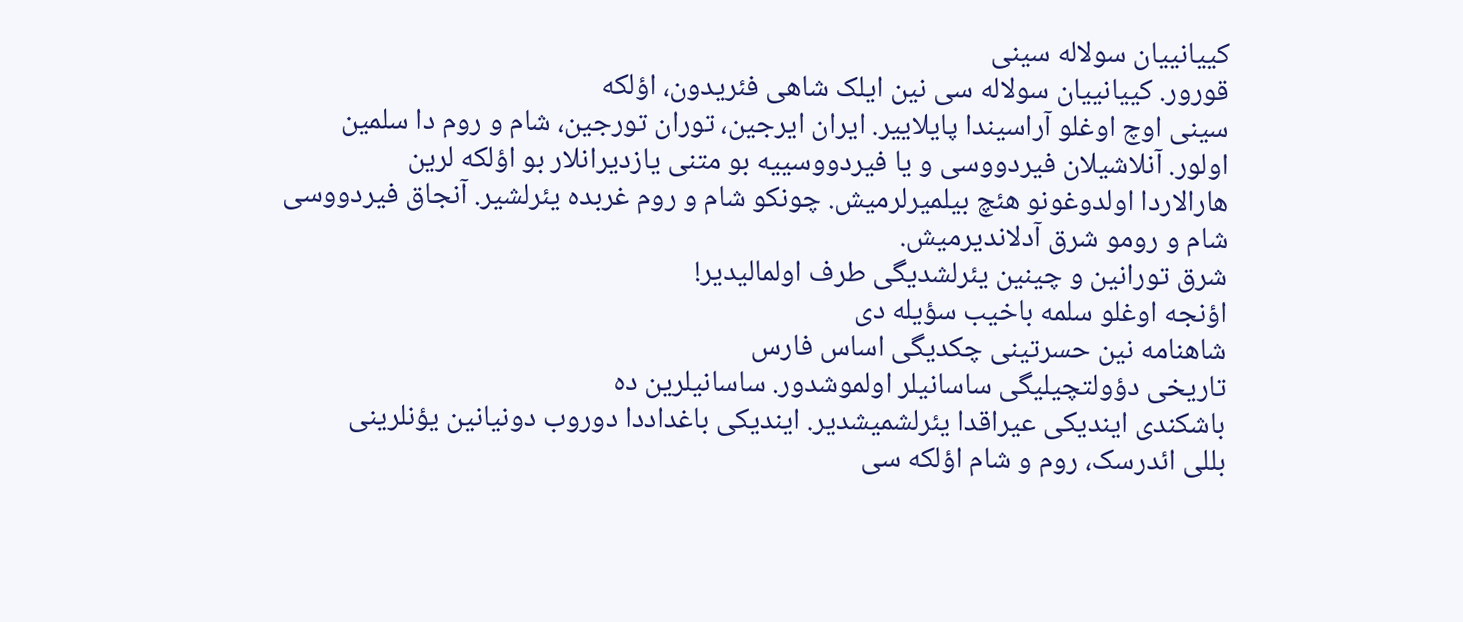کییانییان سولاله سینی
قورور. کییانییان سولاله سی نین ایلک شاهی فئریدون، اؤلکه
سینی اوچ اوغلو آراسیندا پایلاییر. ایران ایرجین، توران تورجین، شام و روم دا سلمین
اولور. آنلاشیلان فیردووسی و یا فیردووسییه بو متنی یازدیرانلار بو اؤلکه لرین
هارالاردا اولدوغونو هئچ بیلمیرلرمیش. چونکو شام و روم غربده یئرلشیر. آنجاق فیردووسی شام و رومو شرق آدلاندیرمیش.
شرق تورانین و چینین یئرلشدیگی طرف اولمالیدیر!
اؤنجه اوغلو سلمه باخیب سؤیله دی
شاهنامه نین حسرتینی چکدیگی اساس فارس
تاریخی دؤولتچیلیگی ساسانیلر اولموشدور. ساسانیلرین ده
باشکندی ایندیکی عیراقدا یئرلشمیشدیر. ایندیکی باغداددا دوروب دونیانین یؤنلرینی
بللی ائدرسک، روم و شام اؤلکه سی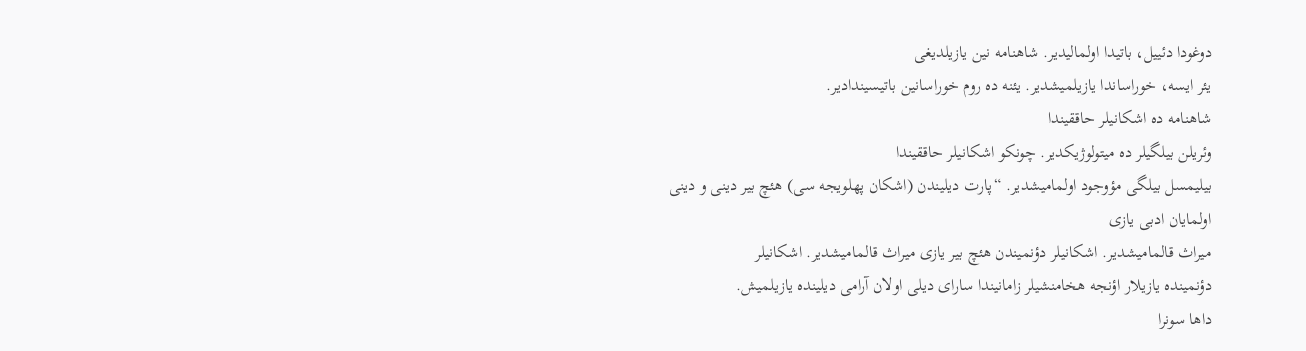دوغودا دئییل، باتیدا اولمالیدیر. شاهنامه نین یازیلدیغی
یئر ایسه، خوراساندا یازیلمیشدیر. یئنه ده روم خوراسانین باتیسیندادیر.
شاهنامه ده اشکانیلر حاققیندا
وئریلن بیلگیلر ده میتولوژیکدیر. چونکو اشکانیلر حاققیندا
بیلیمسل بیلگی مؤوجود اولمامیشدیر. “پارت دیلیندن (اشکان پهلویجه سی) هئچ بیر دینی و دینی اولمایان ادبی یازی
میراث قالمامیشدیر. اشکانیلر دؤنمیندن هئچ بیر یازی میراث قالمامیشدیر. اشکانیلر
دؤنمینده یازیلار اؤنجه هخامنشیلر زامانیندا سارای دیلی اولان آرامی دیلینده یازیلمیش.
داها سونرا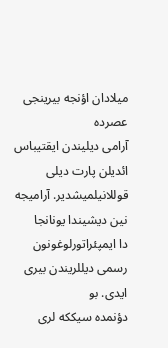میلادان اؤنجه بیرینجی عصرده
آرامی دیلیندن ایقتیباس ائدیلن پارت دیلی قوللانیلمیشدیر. آرامیجه نین دیشیندا یونانجا
دا ایمپئراتورلوغونون
رسمی دیللریندن بیری ایدی. بو
دؤنمده سیککه لری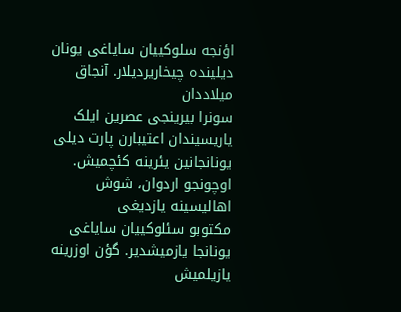اؤنجه سلوکییان سایاغی یونان دیلینده چیخاریردیلار. آنجاق میلاددان
سونرا بیرینجی عصرین ایلک یاریسیندان اعتیبارن پارت دیلی یونانجانین یئرینه کئچمیش.
اوچونجو اردوان، شوش اهالیسینه یازدیغی
مکتوبو سئلوکییان سایاغی
یونانجا یازمیشدیر. گؤن اوزرینه
یازیلمیش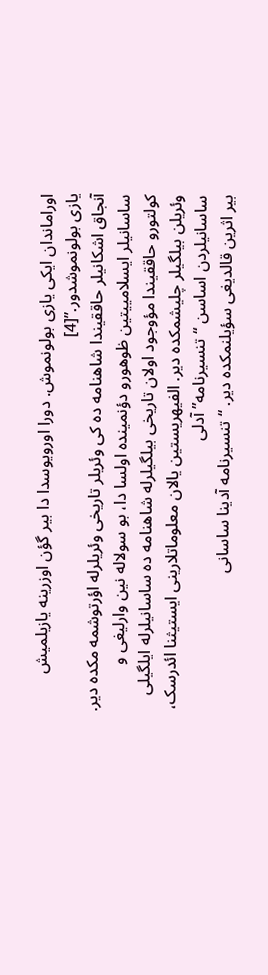اوراماندان ایکی یازی بولونموش. دورا اورویوسدا دا بیر گؤن اوزرینه یازیلمیش
یازی بولونموشدور.”[4]
آنجاق اشکانیلر حاققیندا شاهنامه ده کی وئریلر تاریخی وئریلرله اؤرتوشمه مکده دیر.
ساسانیلر ایسلامییتین ظوهورو دؤنمینده اولسا دا، بو سولاله نین وارلیغی و
کولتورو حاققیندا مؤوجود اولان تاریخی بیلگیلرله شاهنامه ده ساسانیلرله ایلگیلی
وئریلن بیلگیلر چلیشمکده دیر. الفیهریستین یالان معلوماتلارینی ایستیثنا ائدرسک،
ساسانیلردن اساسن “تنسیرنامه” آدلی
بیر اثرین قالدیغی سؤیلنمکده دیر. “تنسیرنامه آدینا ساسانی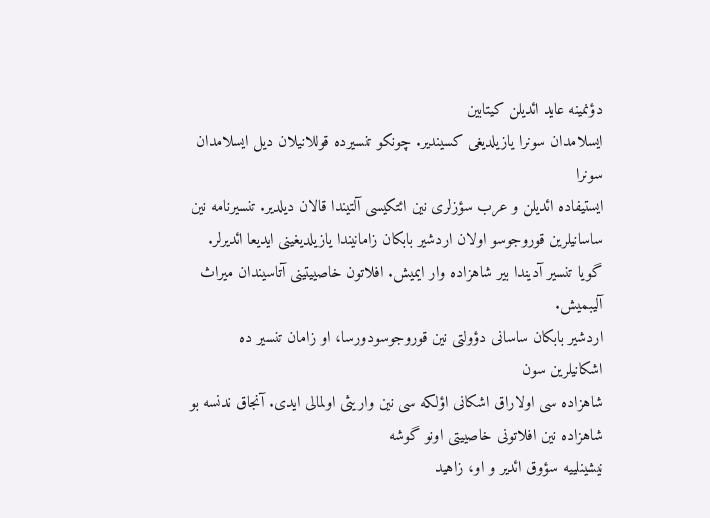دؤنمینه عاید ائدیلن کیتابین
ایسلامدان سونرا یازیلدیغی کسیندیر. چونکو تنسیرده قوللانیلان دیل ایسلامدان سونرا
ایستیفاده ائدیلن و عرب سؤزلری نین ائتکیسی آلتیندا قالان دیلدیر. تنسیرنامه نین
ساسانیلرین قوروجوسو اولان اردشیر بابکان زامانیندا یازیلدیغینی ایدیعا ائدیرلر.
گویا تنسیر آدیندا بیر شاهزاده وار ایمیش. افلاتون خاصییتینی آتاسیندان میراث آلیبمیش.
اردشیر بابکان ساسانی دؤولتی نین قوروجوسودورسا، او زامان تنسیر ده اشکانیلرین سون
شاهزاده سی اولاراق اشکانی اؤلکه سی نین واریثی اولمالی ایدی. آنجاق ندنسه بو شاهزاده نین افلاتونی خاصییتی اونو گوشه
نیشینلییه سؤوق ائدیر و او، زاهید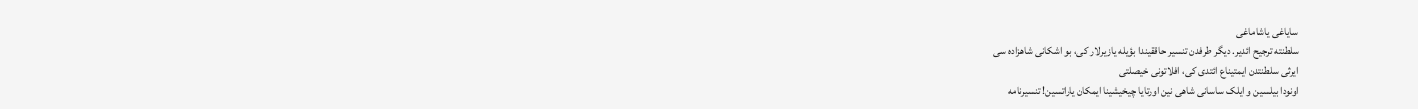سایاغی یاشاماغی
سلطنته ترجیح ائدیر. دیگر طرفدن تنسیر حاققیندا بؤیله یازیرلار کی، بو اشکانی شاهزاده سی
ایرثی سلطنتدن ایمتیناع ائتدی کی، افلاتونی خیصلتی
اونودا بیلسین و ایلک ساسانی شاهی نین اورتایا چیخیشینا ایمکان یاراتسین! تنسیرنامه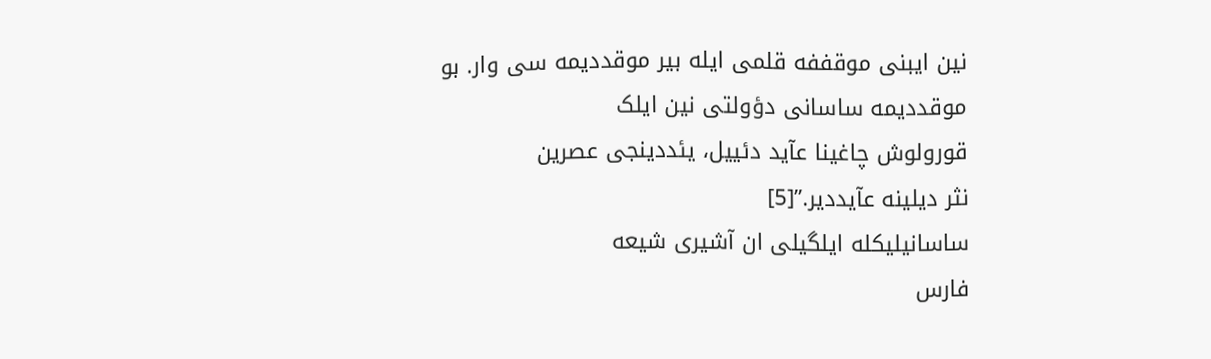نین ایبنی موقففه قلمی ایله بیر موقددیمه سی وار. بو موقددیمه ساسانی دؤولتی نین ایلک
قورولوش چاغینا عآید دئییل، یئددینجی عصرین
نثر دیلینه عآیددیر.”[5]
ساسانیلیکله ایلگیلی ان آشیری شیعه
فارس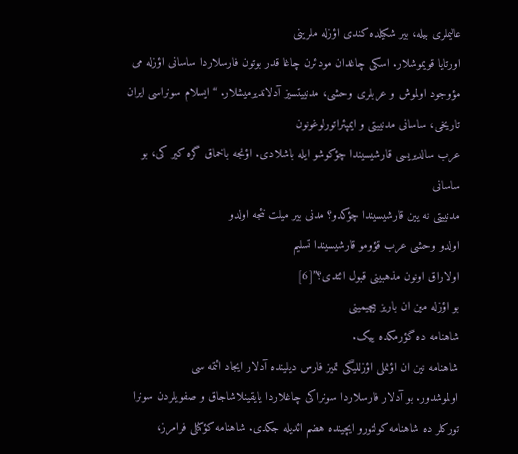عالیملری بیله، بیر شکیلده کندی اؤزله ملرینی
اورتایا قویموشلار. اسکی چاغدان مودئرن چاغا قدر بوتون فارسلاردا ساسانی اؤزله می
مؤوجود اولموش و عربلری وحشی، مدنییتسیز آدلاندیرمیشلار. “ایسلام سونراسی ایران تاریخی، ساسانی مدنییتی و ایمپئراتورلوغونون
عرب سالدیریسی قارشیسیندا چؤکوشو ایله باشلادی. اؤنجه باخماق گره کیر کی، بو ساسانی
مدنییتی نه یین قارشیسیندا چؤکدو؟ مدنی بیر میلت نئجه اولدو
اولدو وحشی عرب قؤومو قارشیسیندا تسلیم
اولاراق اونون مذهبینی قبول ائتدی؟”[6]
بو اؤزله مین ان باریز بیچیمینی
شاهنامه ده گؤرمکده ییک.
شاهنامه نین ان اؤنملی اؤزللیگی تمیز فارس دیلینده آدلار ایجاد ائتمه سی
اولموشدور. بو آدلار فارسلاردا سونراکی چاغلاردا یایقینلاشاجاق و صفویلردن سونرا
تورکلر ده شاهنامه کولتورو ایچینده هضم ائدیله جکدی. شاهنامه کؤکنلی فرامرز،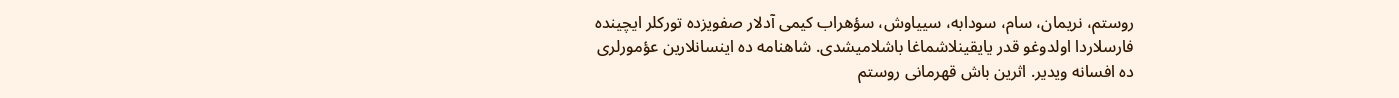روستم، نریمان، سام، سودابه، سییاوش، سؤهراب کیمی آدلار صفویزده تورکلر ایچینده
فارسلاردا اولدوغو قدر یایقینلاشماغا باشلامیشدی. شاهنامه ده اینسانلارین عؤمورلری
ده افسانه ویدیر. اثرین باش قهرمانی روستم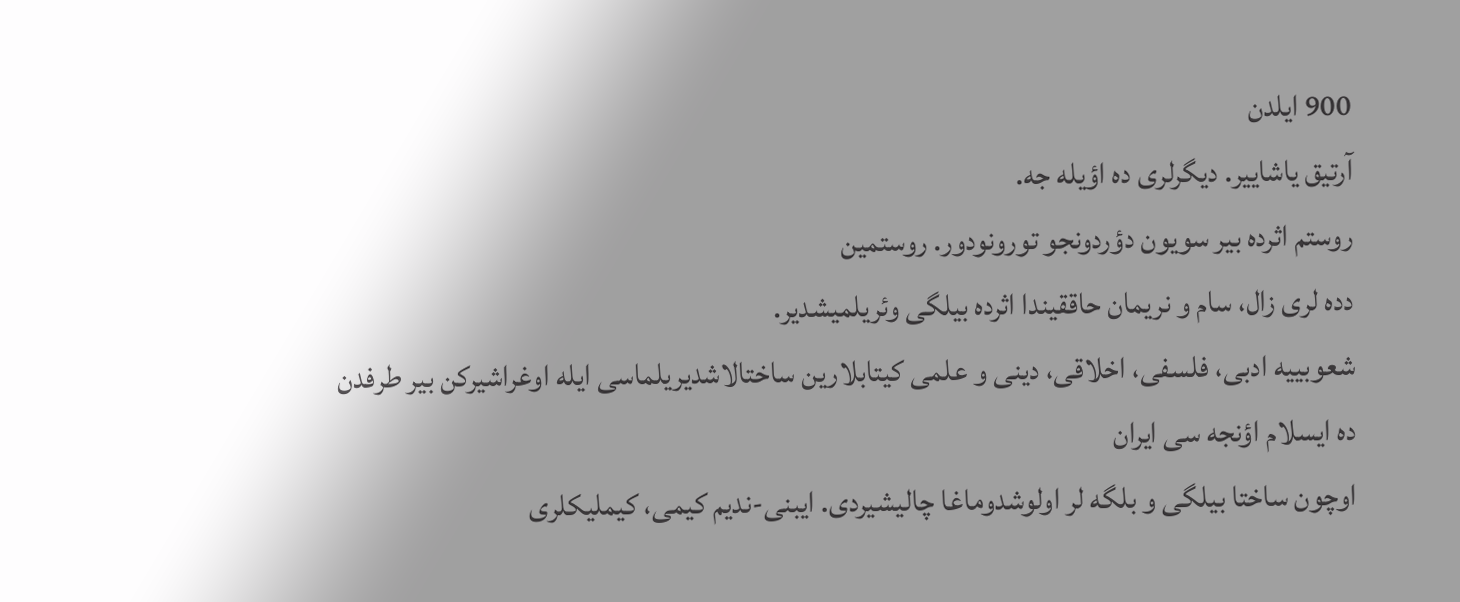900 ایلدن
آرتیق یاشاییر. دیگرلری ده اؤیله جه.
روستم اثرده بیر سویون دؤردونجو تورونودور. روستمین
دده لری زال، سام و نریمان حاققیندا اثرده بیلگی وئریلمیشدیر.
شعوبییه ادبی، فلسفی، اخلاقی، دینی و علمی کیتابلارین ساختالاشدیریلماسی ایله اوغراشیرکن بیر طرفدن ده ایسلام اؤنجه سی ایران
اوچون ساختا بیلگی و بلگه لر اولوشدوماغا چالیشیردی. ایبنی-ندیم کیمی، کیملیکلری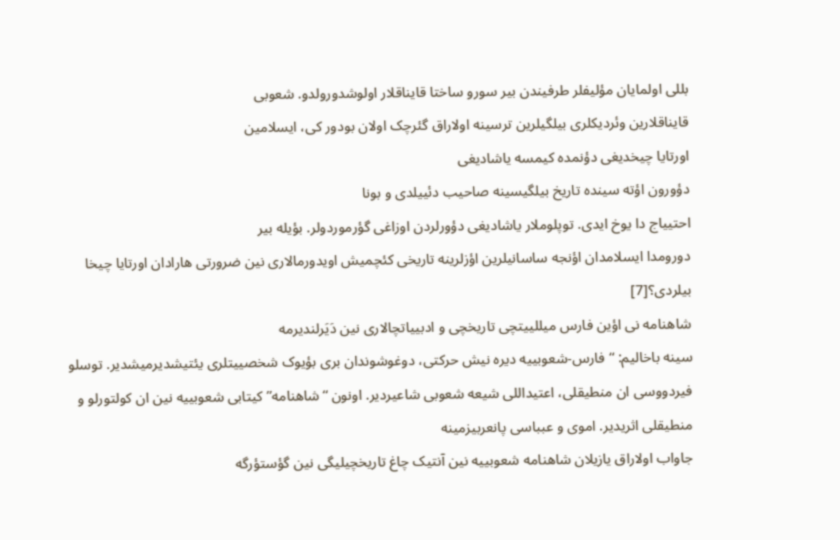بللی اولمایان مؤلیفلر طرفیندن بیر سورو ساختا قایناقلار اولوشدورولدو. شعوبی
قایناقلارین وئردیکلری بیلگیلرین ترسینه اولاراق گئرچک اولان بودور کی، ایسلامین
اورتایا چیخدیغی دؤنمده کیمسه یاشادیغی
دؤورون اؤته سینده تاریخ بیلگیسینه صاحیب دئییلدی و بونا
احتییاج دا یوخ ایدی. توپلوملار یاشادیغی دؤورلردن اوزاغی گؤرموردولر. بؤیله بیر
دورومدا ایسلامدان اؤنجه ساسانیلرین اؤزلرینه تاریخی کئچمیش اویدورمالاری نین ضرورتی هارادان اورتایا چیخا بیلردی؟[7]
شاهنامه نی اؤین فارس میللییتچی تاریخچی و ادبییاتچالاری نین دَیَرلندیرمه
سینه باخالیم: “فارس-شعوبییه دیره نیش حرکتی، دوغوشوندان بری بؤیوک شخصییتلری یئتیشدیرمیشدیر. توسلو
فیردووسی ان منطیقلی، اعتیداللی شیعه شعوبی شاعیردیر. اونون “شاهنامه” کیتابی شعوبییه نین ان کولتورلو و منطیقلی اثریدیر. اموی و عبباسی پانعربیزمینه
جاواب اولاراق یازیلان شاهنامه شعوبییه نین آنتیک چاغ تاریخچیلیگی نین گؤستؤرگه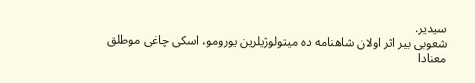سیدیر.
شعوبی بیر اثر اولان شاهنامه ده میتولوژیلرین یورومو، اسکی چاغی موطلق معنادا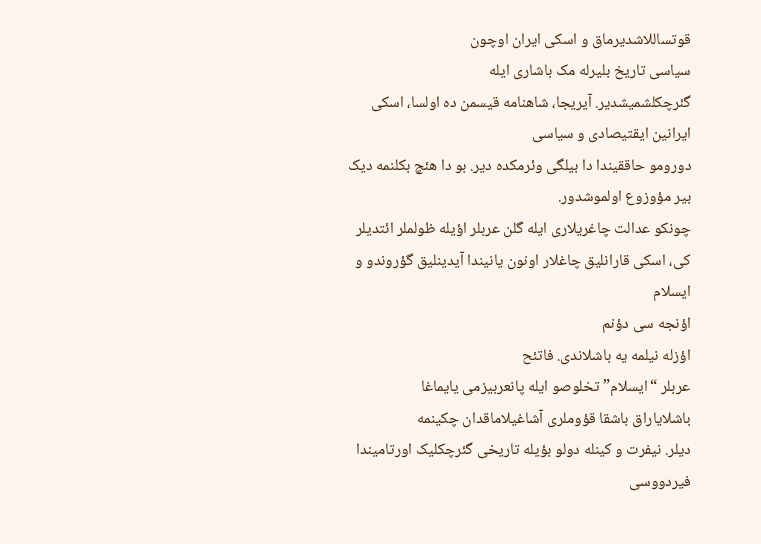قوتساللاشدیرماق و اسکی ایران اوچون
سیاسی تاریخ بلیرله مک باشاری ایله
گئرچکلشمیشدیر. آیریجا، شاهنامه قیسمن ده اولسا، اسکی ایرانین ایقتیصادی و سیاسی
دورومو حاققیندا دا بیلگی وئرمکده دیر. بو دا هئچ بکلنمه دیک بیر مؤوزوع اولموشدور.
چونکو عدالت چاغریلاری ایله گلن عربلر اؤیله ظولملر ائتدیلر کی، اسکی قارانلیق چاغلار اونون یانیندا آیدینلیق گؤروندو و ایسلام
اؤنجه سی دؤنم
اؤزله نیلمه یه باشلاندی. فاتئح
عربلر “ایسلام” تخلوصو ایله پانعربیزمی یایماغا
باشلایاراق باشقا قؤوملری آشاغیلاماقدان چکینمه
دیلر. نیفرت و کینله دولو بؤیله تاریخی گئرچکلیک اورتامیندا فیردووسی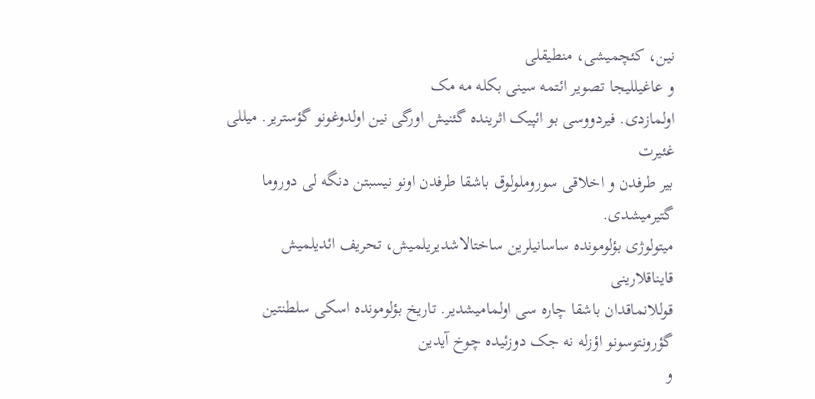نین، کئچمیشی، منطیقلی
و عاغیللیجا تصویر ائتمه سینی بکله مه مک
اولمازدی. فیردووسی بو ائپیک اثرینده گئنیش اورگی نین اولدوغونو گؤستریر. میللی غئیرت
بیر طرفدن و اخلاقی سوروملولوق باشقا طرفدن اونو نیسبتن دنگه لی دوروما گتیرمیشدی.
میتولوژی بؤلومونده ساسانیلرین ساختالاشدیریلمیش، تحریف ائدیلمیش قایناقلارینی
قوللانماقدان باشقا چاره سی اولمامیشدیر. تاریخ بؤلومونده اسکی سلطنتین
گؤرونتوسونو اؤزله نه جک دوزئیده چوخ آیدین
و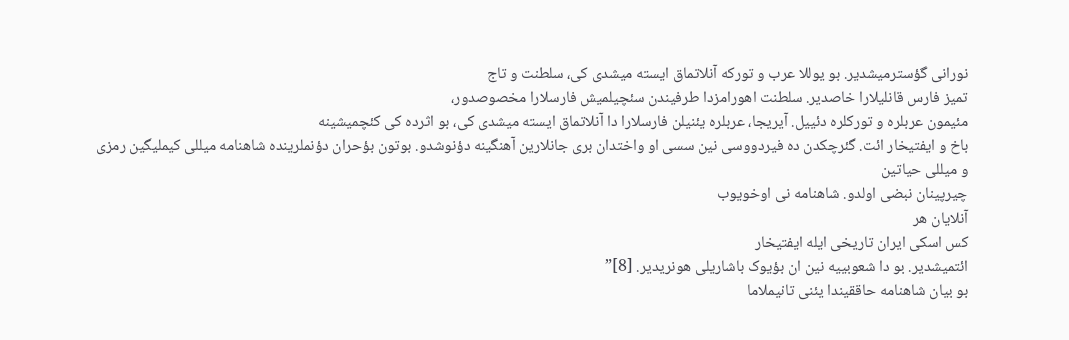نورانی گؤسترمیشدیر. بو یوللا عرب و تورکه آنلاتماق ایسته میشدی کی، سلطنت و تاج
تمیز فارس قانلیلارا خاصدیر. سلطنت اهورامزدا طرفیندن سئچیلمیش فارسلارا مخصوصدور،
مئیمون عربلره و تورکلره دئییل. آیریجا، عربلره یئنیلن فارسلارا دا آنلاتماق ایسته میشدی کی، بو اثرده کی کئچمیشینه
باخ و ایفتیخار ائت. گئرچکدن ده فیردووسی نین سسی او واختدان بری جانلارین آهنگینه دؤنوشدو. بوتون بؤحران دؤنملرینده شاهنامه میللی کیملیگین رمزی و میللی حیاتین
چیرپینان نبضی اولدو. شاهنامه نی اوخویوب
آنلایان هر
کس اسکی ایران تاریخی ایله ایفتیخار
ائتمیشدیر. بو دا شعوبییه نین ان بؤیوک باشاریلی هونریدیر. [8]”
بو بیان شاهنامه حاققیندا یئنی تانیملاما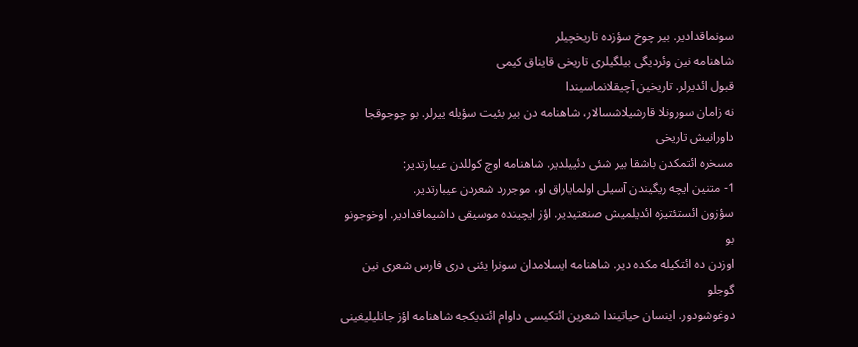سونماقدادیر. بیر چوخ سؤزده تاریخچیلر
شاهنامه نین وئردیگی بیلگیلری تاریخی قایناق کیمی
قبول ائدیرلر. تاریخین آچیقلانماسیندا
نه زامان سورونلا قارشیلاشسالار، شاهنامه دن بیر بئیت سؤیله ییرلر. بو چوجوقجا
داورانیش تاریخی
مسخره ائتمکدن باشقا بیر شئی دئییلدیر. شاهنامه اوچ کوللدن عیبارتدیر:
1- متنین ایچه ریگیندن آسیلی اولمایاراق او، موجررد شعردن عیبارتدیر.
سؤزون ائستئتیزه ائدیلمیش صنعتیدیر. اؤز ایچینده موسیقی داشیماقدادیر. اوخوجونو بو
اوزدن ده ائتکیله مکده دیر. شاهنامه ایسلامدان سونرا یئنی دری فارس شعری نین گوجلو
دوغوشودور. اینسان حیاتیندا شعرین ائتکیسی داوام ائتدیکجه شاهنامه اؤز جانلیلیغینی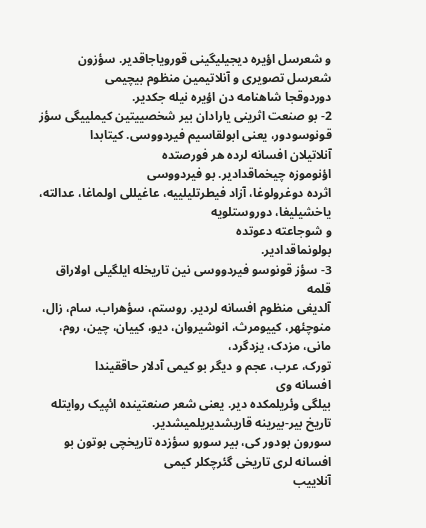و شعرسل اؤیره دیجیلیگینی قورویاجاقدیر. سؤزون شعرسل تصویری و آنلاتیمین منظوم بیچیمی
دوردوقجا شاهنامه دن اؤیره نیله جکدیر.
2- بو صنعت اثرینی یارادان بیر شخصییتین کیملییگی سؤز
قونوسودور، یعنی ابولقاسیم فیردووسی. کیتابدا
آنلاتیلان افسانه لرده هر فورصتده
اؤنوموزه چیخماقدادیر. بو فیردووسی
اثرده دوغرولوغا، آزاد فیطرتلیلییه، عاغیللی اولماغا، عدالته، یاخشیلیغا، دوروستلویه
و شوجاعته دعوتده
بولونماقدادیر.
3- سؤز قونوسو فیردووسی نین تاریخله ایلگیلی اولاراق قلمه
آلدیغی منظوم افسانه لردیر. روستم، سؤهراب، سام، زال، منوچئهر، کییومرث، انوشیروان، دیو، کییان، چین، روم، مانی، مزدک، یزدگرد،
تورک، عرب، عجم و دیگر بو کیمی آدلار حاققیندا
افسانه وی
بیلگی وئریلمکده دیر. یعنی شعر صنعتینده ائپیک روایتله تاریخ بیر-بیرینه قاریشدیریلمیشدیر.
سورون بودور کی، بیر سورو سؤزده تاریخچی بوتون بو افسانه لری تاریخی گئرچکلر کیمی
آنلاییب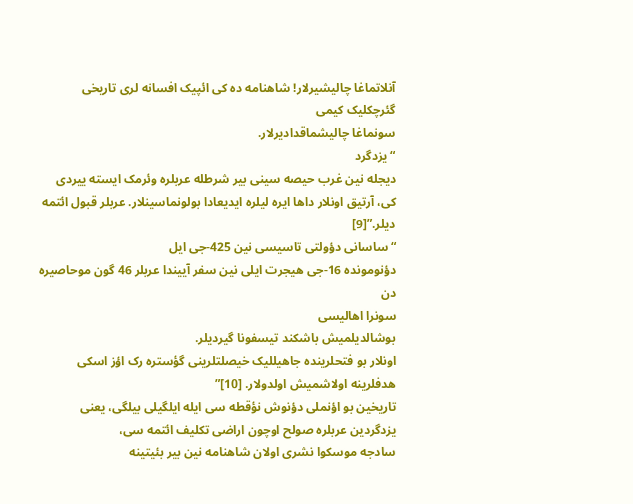آنلاتماغا چالیشیرلار! شاهنامه ده کی ائپیک افسانه لری تاریخی گئرچکلیک کیمی
سونماغا چالیشماقدادیرلار.
“یزدگرد
دیجله نین غرب حیصه سینی بیر شرطله عربلره وئرمک ایسته ییردی
کی، آرتیق اونلار داها ایره لیلره ایدیعادا بولونماسینلار. عربلر قبول ائتمه دیلر.”[9]
“ساسانی دؤولتی تاسیسی نین 425-جی ایل
دؤنومونده 16-جی هیجرت ایلی نین سفر آییندا عربلر 46 گون موحاصیره دن
سونرا اهالیسی
بوشالدیلمیش باشکند تیسفونا گیردیلر.
اونلار بو فتحلرینده جاهیللیک خیصلتلرینی گؤستره رک اؤز اسکی هدفلرینه اولاشمیش اولدولار. [10]”
تاریخین بو اؤنملی دؤنوش نؤقطه سی ایله ایلگیلی بیلگی، یعنی یزدگردین عربلره صولح اوچون اراضی تکلیف ائتمه سی،
سادجه موسکوا نشری اولان شاهنامه نین بیر بئیتینه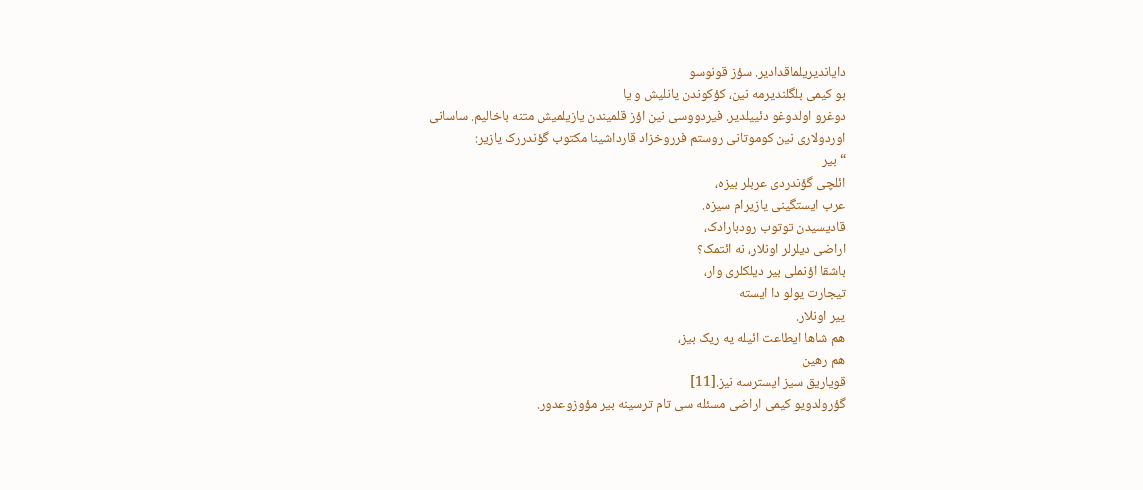دایاندیریلماقدادیر. سؤز قونوسو
بو کیمی بلگلندیرمه نین، کؤکوندن یانلیش و یا
دوغرو اولدوغو دئییلدیر. فیردووسی نین اؤز قلمیندن یازیلمیش متنه باخالیم. ساسانی
اوردولاری نین کوموتانی روستم فرروخزاد قارداشینا مکتوب گؤندررک یازیر:
“بیر
ائلچی گؤندردی عربلر بیزه،
عرب ایستگینی یازیرام سیزه.
قادیسیدن توتوب رودبارادک،
اراضی دیلرلر اونلار، نه ائتمک؟
باشقا اؤنملی بیر دیلکلری وار،
تیجارت یولو دا ایسته
ییر اونلار.
هم شاها ایطاعت ائیله یه ریک بیز،
هم رهین
قویاریق سیز ایسترسه نیز.[11]
گؤرولدویو کیمی اراضی مسئله سی تام ترسینه بیر مؤوزوعدور.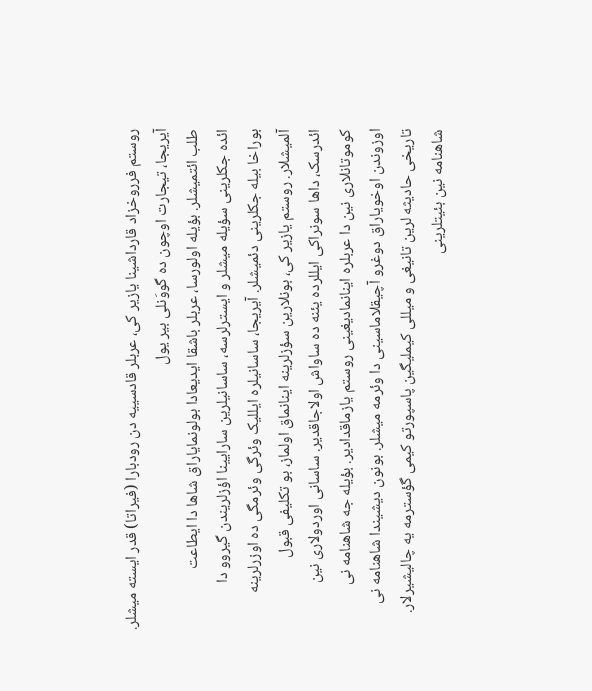روستم فرروخزاد قارداشینا یازیر کی، عربلر قادسییه دن رودبارا (فیراتا) قدر ایسته میشلر. آیریجا، تیجارت اوچون ده گووَنلی بیر یول
طلب ائتمیشلر. بؤیله اولورسا، عربلر باشقا ایدیعادا بولونمایاراق شاها دا ایطاعت
ائده جکلرینی سؤیله میشلر و ایسترلرسه، ساسانیلرین سارایینا اؤزلریندن گیروو دا
بوراخا بیله جکلرینی دئمیشلر. آیریجا، ساسانیلره ایللیک وئرگی وئرمگی ده اوزرلرینه
آلمیشلار. روستم یازیر کی، بونلارین سؤزلرینه اینانماق اولماز، بو تکلیفی قبول
ائدرسک، داها سونراکی ایللرده یئنه ده ساواش اولاجاقدیر. ساسانی اوردولاری نین
کوموتانلاری نین دا عربلره اینانمادیغینی روستم یازماقدادیر. بؤیله جه شاهنامه نی
اوزوندن اوخویاراق دوغرو آچیقلاماسینی دا وئرمه میشلر. بونون دیشیندا شاهنامه نی
تاریخی حادیثه لرین تانیغی و میللی کیملیگین پاسپورتو کیمی گؤسترمه یه چالیشیرلار.
شاهنامه نین بئیتلرینی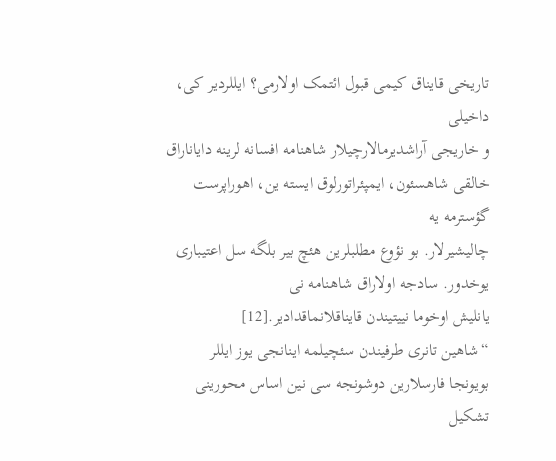تاریخی قایناق کیمی قبول ائتمک اولارمی؟ ایللردیر کی، داخیلی
و خاریجی آراشدیرمالارچیلار شاهنامه افسانه لرینه دایاناراق خالقی شاهسئون، ایمپئراتورلوق ایسته ین، اهوراپرست گؤسترمه یه
چالیشیرلار. بو نؤوع مطلبلرین هئچ بیر بلگه سل اعتیباری یوخدور. سادجه اولاراق شاهنامه نی
یانلیش اوخوما نییتیندن قایناقلانماقدادیر.[12]
“شاهین تانری طرفیندن سئچیلمه اینانجی یوز ایللر
بویونجا فارسلارین دوشونجه سی نین اساس محورینی تشکیل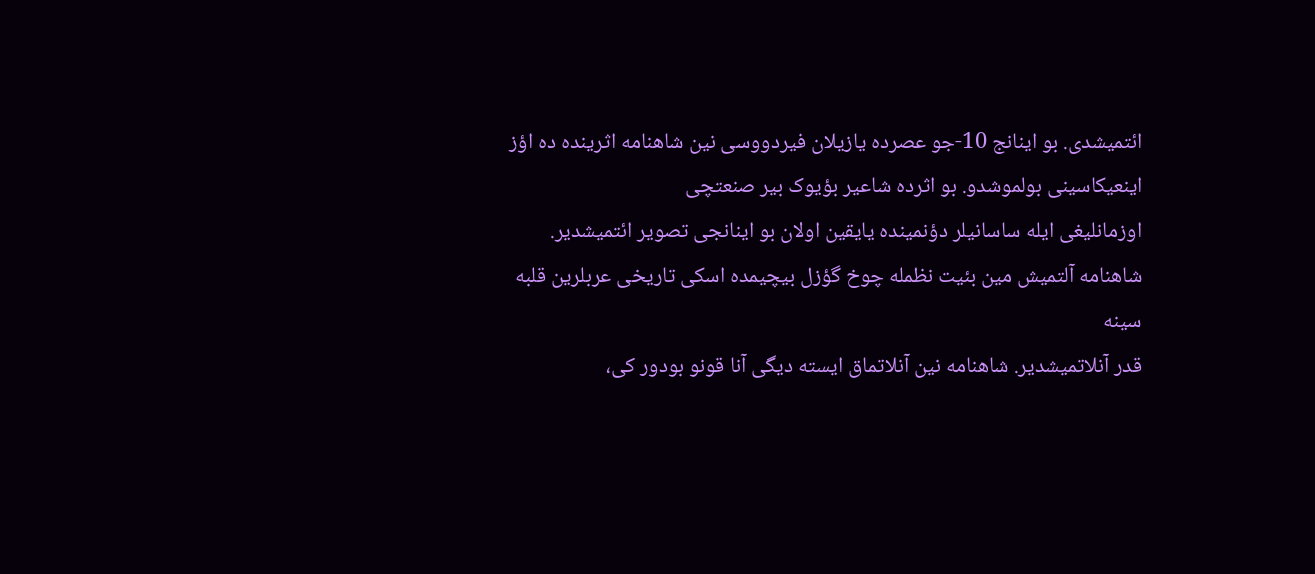ائتمیشدی. بو اینانج 10-جو عصرده یازیلان فیردووسی نین شاهنامه اثرینده ده اؤز اینعیکاسینی بولموشدو. بو اثرده شاعیر بؤیوک بیر صنعتچی
اوزمانلیغی ایله ساسانیلر دؤنمینده یایقین اولان بو اینانجی تصویر ائتمیشدیر.
شاهنامه آلتمیش مین بئیت نظمله چوخ گؤزل بیچیمده اسکی تاریخی عربلرین قلبه سینه
قدر آنلاتمیشدیر. شاهنامه نین آنلاتماق ایسته دیگی آنا قونو بودور کی،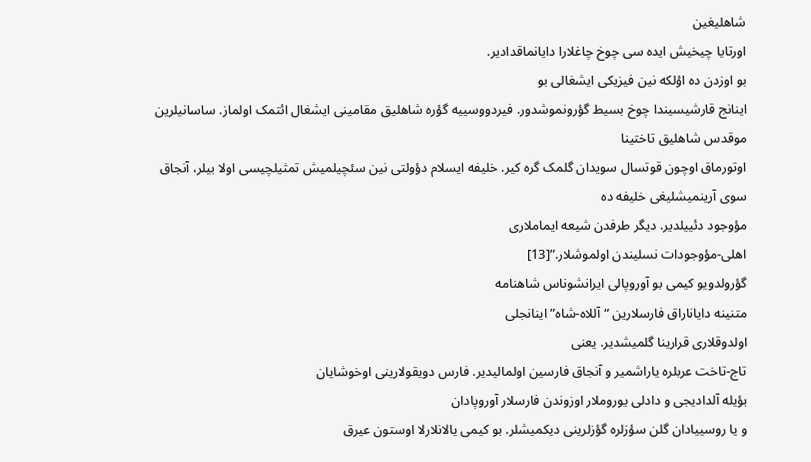شاهلیغین
اورتایا چیخیش ایده سی چوخ چاغلارا دایانماقدادیر.
بو اوزدن ده اؤلکه نین فیزیکی ایشغالی بو
اینانج قارشیسیندا چوخ بسیط گؤرونموشدور. فیردووسییه گؤره شاهلیق مقامینی ایشغال ائتمک اولماز. ساسانیلرین موقدس شاهلیق تاختینا
اوتورماق اوچون قوتسال سویدان گلمک گره کیر. خلیفه ایسلام دؤولتی نین سئچیلمیش تمثیلچیسی اولا بیلر، آنجاق سوی آرینمیشلیغی خلیفه ده
مؤوجود دئییلدیر. دیگر طرفدن شیعه ایماملاری
اهلی-مؤوجودات نسلیندن اولموشلار.”[13]
گؤرولدویو کیمی بو آوروپالی ایرانشوناس شاهنامه
متنینه دایاناراق فارسلارین “آللاه-شاه” اینانجلی
اولدوقلاری قرارینا گلمیشدیر. یعنی
تاج-تاخت عربلره یاراشمیر و آنجاق فارسین اولمالیدیر. فارس دویقولارینی اوخوشایان
بؤیله آلدادیجی و دادلی یوروملار اوزوندن فارسلار آوروپادان
و یا روسییادان گلن سؤزلره گؤزلرینی دیکمیشلر. بو کیمی یالانلارلا اوستون عیرق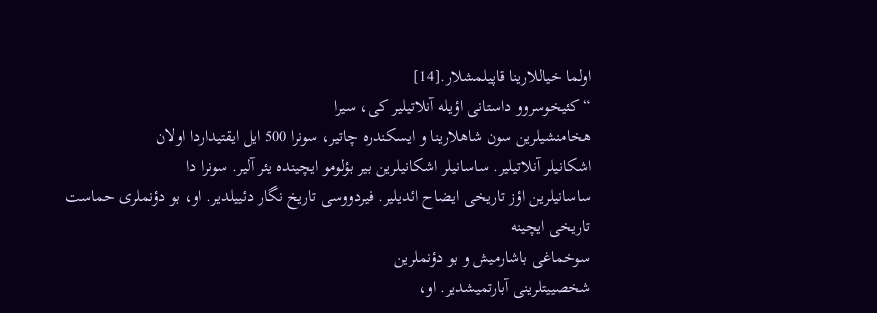اولما خیاللارینا قاپیلمشلار.[14]
“کئیخوسروو داستانی اؤیله آنلاتیلیر کی، سیرا
هخامنشیلرین سون شاهلارینا و ایسکندره چاتیر، سونرا 500 ایل ایقتیداردا اولان
اشکانیلر آنلاتیلیر. ساسانیلر اشکانیلرین بیر بؤلومو ایچینده یئر آلیر. سونرا دا
ساسانیلرین اؤز تاریخی ایضاح ائدیلیر. فیردووسی تاریخ نگار دئییلدیر. او، بو دؤنملری حماست تاریخی ایچینه
سوخماغی باشارمیش و بو دؤنملرین
شخصییتلرینی آبارتمیشدیر. او،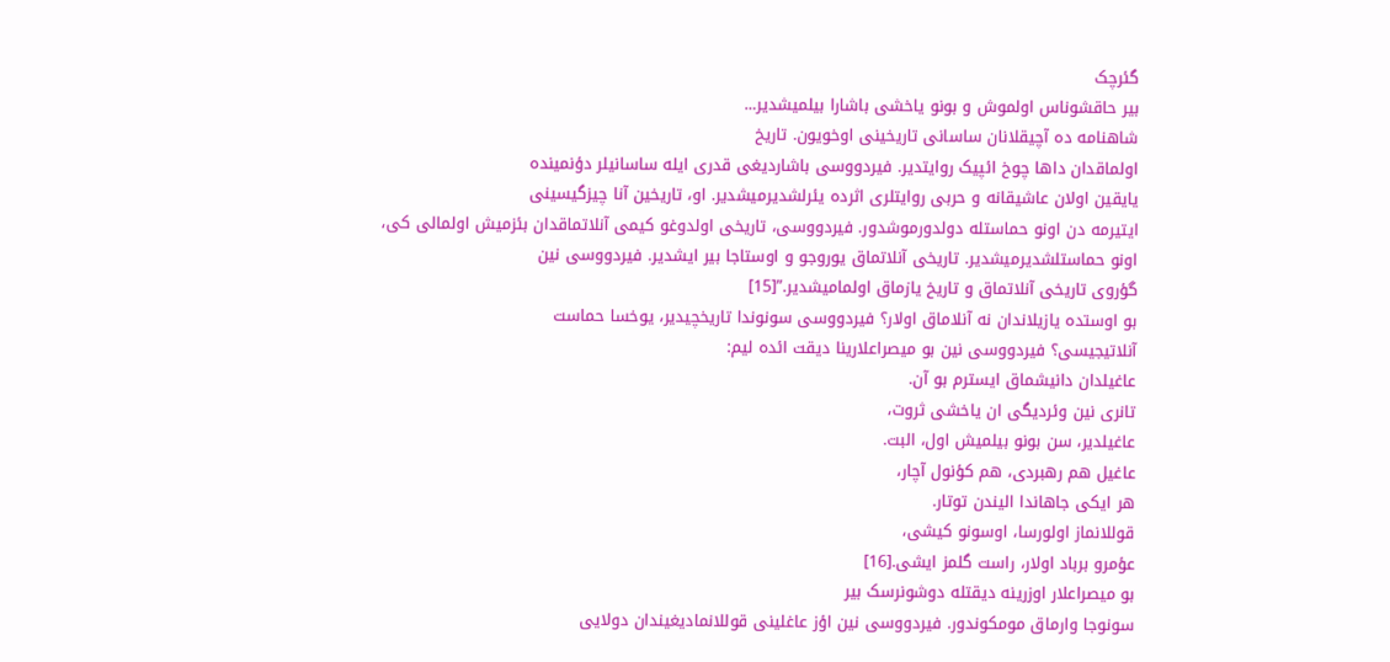گئرچک
بیر حاقشوناس اولموش و بونو یاخشی باشارا بیلمیشدیر...
شاهنامه ده آچیقلانان ساسانی تاریخینی اوخویون. تاریخ
اولماقدان داها چوخ ائپیک روایتدیر. فیردووسی باشاردیغی قدری ایله ساسانیلر دؤنمینده
یایقین اولان عاشیقانه و حربی روایتلری اثرده یئرلشدیرمیشدیر. او، تاریخین آنا چیزگیسینی
ایتیرمه دن اونو حماستله دولدورموشدور. فیردووسی، تاریخی اولدوغو کیمی آنلاتماقدان بئزمیش اولمالی کی،
اونو حماستلشدیرمیشدیر. تاریخی آنلاتماق یوروجو و اوستاجا بیر ایشدیر. فیردووسی نین
گؤروی تاریخی آنلاتماق و تاریخ یازماق اولمامیشدیر.”[15]
بو اوستده یازیلاندان نه آنلاماق اولار؟ فیردووسی سونوندا تاریخچیدیر، یوخسا حماست
آنلاتیجیسی؟ فیردووسی نین بو میصراعلارینا دیقت ائده لیم:
عاغیلدان دانیشماق ایسترم بو آن.
تانری نین وئردیگی ان یاخشی ثروت،
عاغیلدیر، سن بونو بیلمیش اول، البت.
عاغیل هم رهبردی، هم کؤنول آچار،
هر ایکی جاهاندا الیندن توتار.
قوللانماز اولورسا، اوسونو کیشی،
عؤمرو برباد اولار، راست گلمز ایشی.[16]
بو میصراعلار اوزرینه دیقتله دوشونرسک بیر
سونوجا وارماق مومکوندور. فیردووسی نین اؤز عاغلینی قوللانمادیغیندان دولایی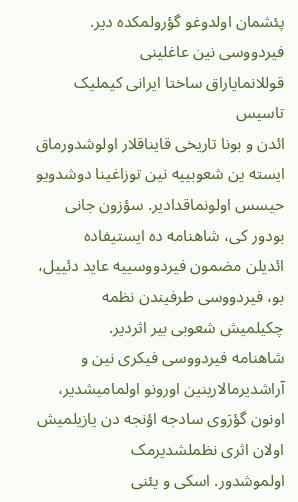پئشمان اولدوغو گؤرولمکده دیر. فیردووسی نین عاغلینی
قوللانمایاراق ساختا ایرانی کیملیک تاسیس
ائدن و بونا تاریخی قایناقلار اولوشدورماق ایسته ین شعوبییه نین توزاغینا دوشدویو حیسس اولونماقدادیر. سؤزون جانی بودور کی، شاهنامه ده ایستیفاده
ائدیلن مضمون فیردووسییه عاید دئییل، بو، فیردووسی طرفیندن نظمه چکیلمیش شعوبی بیر اثردیر.
شاهنامه فیردووسی فیکری نین و آراشدیرمالارینین اورونو اولمامیشدیر، اونون گؤرَوی سادجه اؤنجه دن یازیلمیش
اولان اثری نظملشدیرمک
اولموشدور. اسکی و یئنی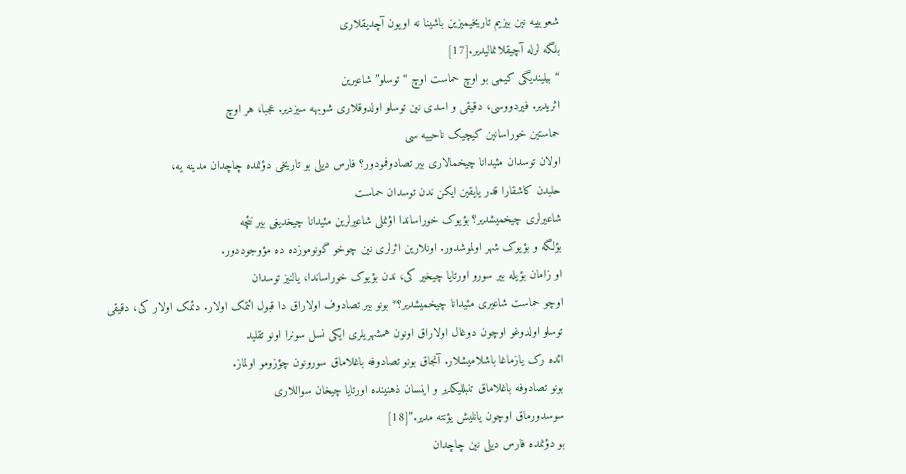شعوبییه نین بیزیم تاریخیمیزین باشینا نه اویون آچدیقلاری
بلگه لرله آچیقلانمالیدیر.[17]
“بیلیندیگی کیمی بو اوچ حماست اوچ “توسلو” شاعیرین
اثریدیر. فیردووسی، دقیقی و اسدی نین توسلو اولدوقلاری شوبهه سیزدیر. عجبا، هر اوچ
حماستین خوراسانین کیچیک ناحییه سی
اولان توسدان مئیدانا چیخمالاری بیر تصادوفمودور؟ فارس دیلی بو تاریخی دؤنمده چاچدان مدینه یه،
حلبدن کاشقارا قدر یایقین ایکن ندن توسدان حماست
شاعیرلری چیخمیشدیر؟ بؤیوک خوراساندا اؤنملی شاعیرلرین مئیدانا چیخدیغی بیر نئچه
بؤلگه و بؤیوک شهر اولموشدور. اونلارین اثرلری نین چوخو گونوموزده ده مؤوجوددور.
او زامان بؤیله بیر سورو اورتایا چیخیر کی، ندن بؤیوک خوراساندا، یالنیز توسدان
اوچو حماست شاعیری مئیدانا چیخمیشدیر؟* بونو بیر تصادوف اولاراق دا قبول ائتمک اولار. دئمک اولار کی، دقیقی
توسلو اولدوغو اوچون دوغال اولاراق اونون همشهریلری ایکی نسل سونرا اونو تقلید
ائده رک یازماغا باشلامیشلار. آنجاق بونو تصادوفه باغلاماق سورونون چؤزومو اولماز.
بونو تصادوفه باغلاماق تنبللیکدیر و اینسان ذهنینده اورتایا چیخان سواللاری
سوسدورماق اوچون یانلیش یؤنته مدیر.”[18]
بو دؤنمده فارس دیلی نین چاچدان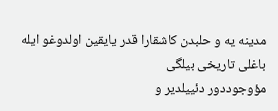مدینه یه و حلبدن کاشقارا قدر یایقین اولدوغو ایله باغلی تاریخی بیلگی
مؤوجوددور دئییلدیر و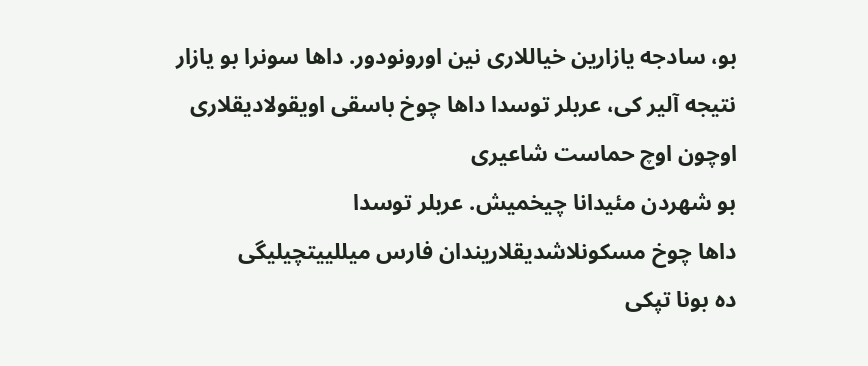بو، سادجه یازارین خیاللاری نین اورونودور. داها سونرا بو یازار
نتیجه آلیر کی، عربلر توسدا داها چوخ باسقی اویقولادیقلاری اوچون اوچ حماست شاعیری
بو شهردن مئیدانا چیخمیش. عربلر توسدا
داها چوخ مسکونلاشدیقلاریندان فارس میللییتچیلیگی
ده بونا تپکی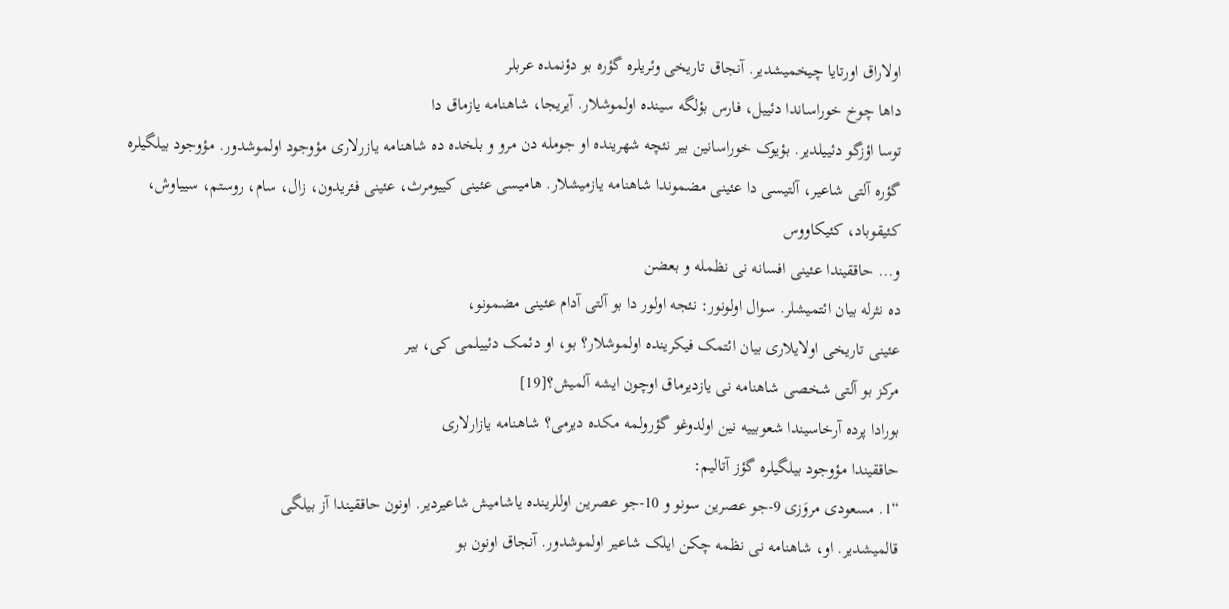اولاراق اورتایا چیخمیشدیر. آنجاق تاریخی وئریلره گؤره بو دؤنمده عربلر
داها چوخ خوراساندا دئییل، فارس بؤلگه سینده اولموشلار. آیریجا، شاهنامه یازماق دا
توسا اؤزگو دئییلدیر. بؤیوک خوراسانین بیر نئچه شهرینده او جومله دن مرو و بلخده ده شاهنامه یازرلاری مؤوجود اولموشدور. مؤوجود بیلگیلره
گؤره آلتی شاعیر، آلتیسی دا عئینی مضموندا شاهنامه یازمیشلار. هامیسی عئینی کییومرث، عئینی فئریدون، زال، سام، روستم، سییاوش، کئیقوباد، کئیکاووس
و... حاققیندا عئینی افسانه نی نظمله و بعضن
ده نثرله بیان ائتمیشلر. سوال اولونور: نئجه اولور دا بو آلتی آدام عئینی مضمونو،
عئینی تاریخی اولایلاری بیان ائتمک فیکرینده اولموشلار؟ بو، او دئمک دئییلمی کی، بیر
مرکز بو آلتی شخصی شاهنامه نی یازدیرماق اوچون ایشه آلمیش؟[19]
بورادا پرده آرخاسیندا شعوبییه نین اولدوغو گؤرولمه مکده دیرمی؟ شاهنامه یازارلاری
حاققیندا مؤوجود بیلگیلره گؤز آتالیم:
“1. مسعودی مروَزی 9-جو عصرین سونو و 10-جو عصرین اوللرینده یاشامیش شاعیردیر. اونون حاققیندا آز بیلگی
قالمیشدیر. او، شاهنامه نی نظمه چکن ایلک شاعیر اولموشدور. آنجاق اونون بو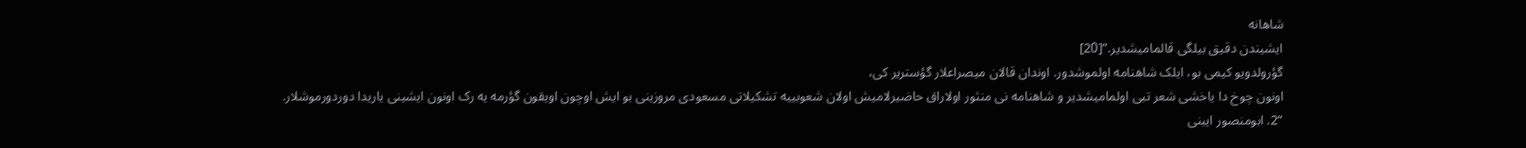شاهانه
ایشیندن دقیق بیلگی قالمامیشدیر.”[20]
گؤرولدویو کیمی بو، ایلک شاهنامه اولموشدور. اوندان قالان میصراعلار گؤستریر کی،
اونون چوخ دا یاخشی شعر تبی اولمامیشدیر و شاهنامه نی منثور اولاراق حاضیرلامیش اولان شعوبییه تشکیلاتی مسعودی مروزینی بو ایش اوچون اویقون گؤرمه یه رک اونون ایشینی یاریدا دوردورموشلار.
“2. ابومنصور ایبنی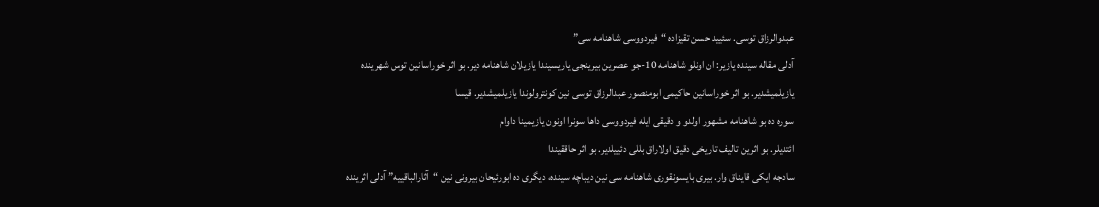عبدوالرزاق توسی. سئیید حسن تقیزاده “فیردووسی شاهنامه سی”
آدلی مقاله سینده یازیر: ان اونلو شاهنامه 10-جو عصرین بیرینجی یاریسیندا یازیلان شاهنامه دیر. بو اثر خوراسانین توس شهرینده
یازیلمیشدیر. بو اثر خوراسانین حاکیمی ابومنصور عبدالرزاق توسی نین کونترولوندا یازیلمیشدیر. قیسا
سوره ده بو شاهنامه مشهور اولدو و دقیقی ایله فیردووسی داها سونرا اونون یازیمینا داوام
ائتدیلر. بو اثرین تالیف تاریخی دقیق اولاراق بللی دئییلدیر. بو اثر حاققیندا
سادجه ایکی قایناق وار. بیری بایسونقوری شاهنامه سی نین دیباچه سینده، دیگری ده ابورئیحان بیرونی نین “آثارالباقییه” آدلی اثرینده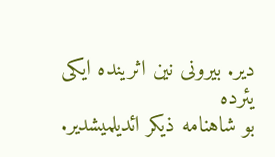دیر. بیرونی نین اثرینده ایکی یئرده
بو شاهنامه ذیکر ائدیلمیشدیر.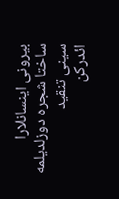بیرونی اینسانلارا ساختا شجره دوزلدیلمه سینی تنقید
ائدرکن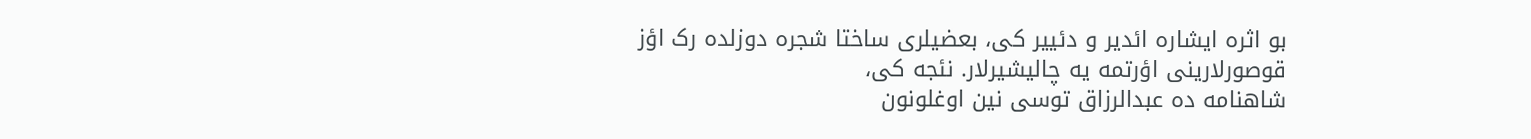بو اثره ایشاره ائدیر و دئییر کی، بعضیلری ساختا شجره دوزلده رک اؤز
قوصورلارینی اؤرتمه یه چالیشیرلار. نئجه کی،
شاهنامه ده عبدالرزاق توسی نین اوغلونون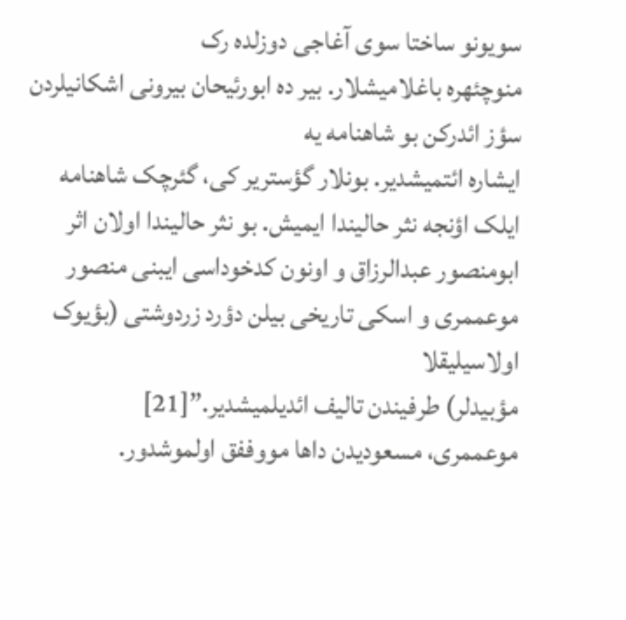سویونو ساختا سوی آغاجی دوزلده رک
منوچئهره باغلامیشلار. بیر ده ابورئیحان بیرونی اشکانیلردن سؤز ائدرکن بو شاهنامه یه
ایشاره ائتمیشدیر. بونلار گؤستریر کی، گئرچک شاهنامه ایلک اؤنجه نثر حالیندا ایمیش. بو نثر حالیندا اولان اثر ابومنصور عبدالرزاق و اونون کدخوداسی ایبنی منصور موعممری و اسکی تاریخی بیلن دؤرد زردوشتی (بؤیوک اولاسیلیقلا
مؤبیدلر) طرفیندن تالیف ائدیلمیشدیر.”[21]
موعممری، مسعودیدن داها مووففق اولموشدور.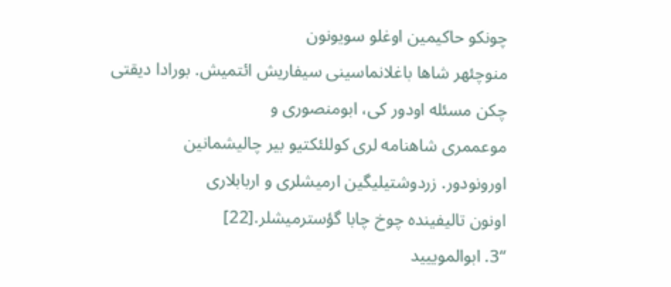چونکو حاکیمین اوغلو سویونون
منوچئهر شاها باغلانماسینی سیفاریش ائتمیش. بورادا دیقتی
چکن مسئله اودور کی، ابومنصوری و
موعممری شاهنامه لری کوللئکتیو بیر چالیشمانین
اورونودور. زردوشتیلیگین ارمیشلری و اربابلاری
اونون تالیفینده چوخ چابا گؤسترمیشلر.[22]
“3. ابوالموییید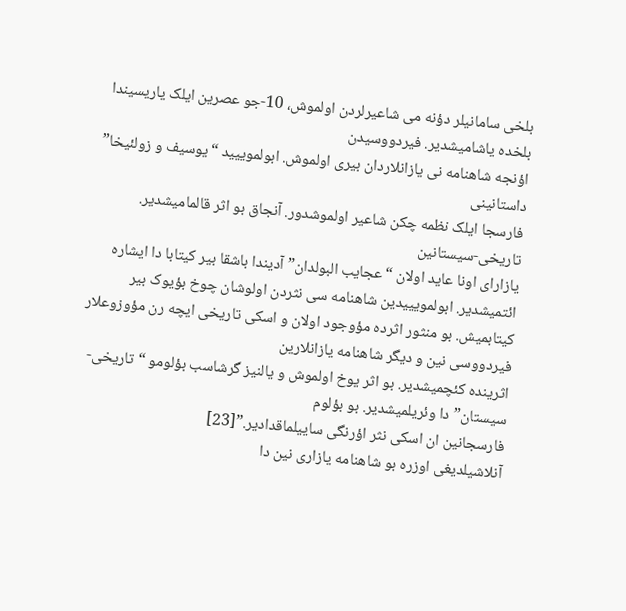بلخی سامانیلر دؤنه می شاعیرلردن اولموش، 10-جو عصرین ایلک یاریسیندا بلخده یاشامیشدیر. فیردووسیدن
اؤنجه شاهنامه نی یازانلاردان بیری اولموش. ابولموییید “یوسیف و زولئیخا” داستانینی
فارسجا ایلک نظمه چکن شاعیر اولموشدور. آنجاق بو اثر قالمامیشدیر. تاریخی-سیستانین
یازارای اونا عاید اولان “عجایب البولدان” آدیندا باشقا بیر کیتابا دا ایشاره
ائتمیشدیر. ابولمویییدین شاهنامه سی نثردن اولوشان چوخ بؤیوک بیر کیتابمیش. بو منثور اثرده مؤوجود اولان و اسکی تاریخی ایچه رن مؤوزوعلار فیردووسی نین و دیگر شاهنامه یازانلارین
اثرینده کئچمیشدیر. بو اثر یوخ اولموش و یالنیز گرشاسب بؤلومو “تاریخی-سیستان”دا وئریلمیشدیر. بو بؤلوم
فارسجانین ان اسکی نثر اؤرنگی ساییلماقدادیر.”[23]
آنلاشیلدیغی اوزره بو شاهنامه یازاری نین دا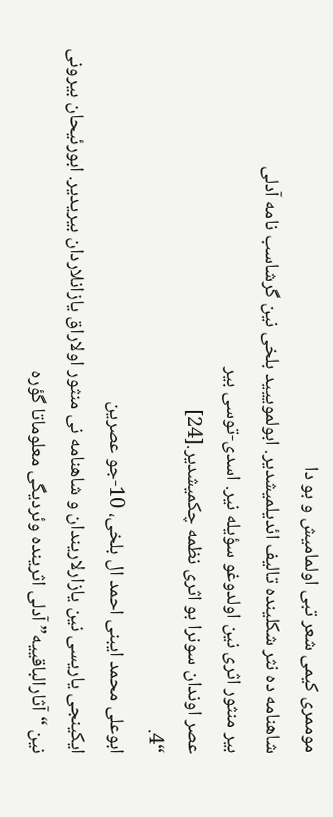موممری کیمی شعر تبی اولمامیش و بو دا
شاهنامه ده نثر شکلینده تالیف ائدیلمیشدیر. ابولموییید بلخی نین گرشاسب نامه آدلی
بیر منثور اثری نین اولدوغو سؤیله نیر. اسدی-توسی بیر
عصر اوندان سونرا بو اثری نظمه چکمیشدیر.[24]
“4.
ابوعلی محمد ایبنی احمد ال بلخی، 10-جو عصرین
ایکینجی یاریسی نین یازارلاریندان و شاهنامه نی منثور اولاراق یازانلاردان بیریدیر. ابورئیحان بیرونی نین “آثارالباقییه” آدلی اثرینده وئردیگی معلوماتا گؤره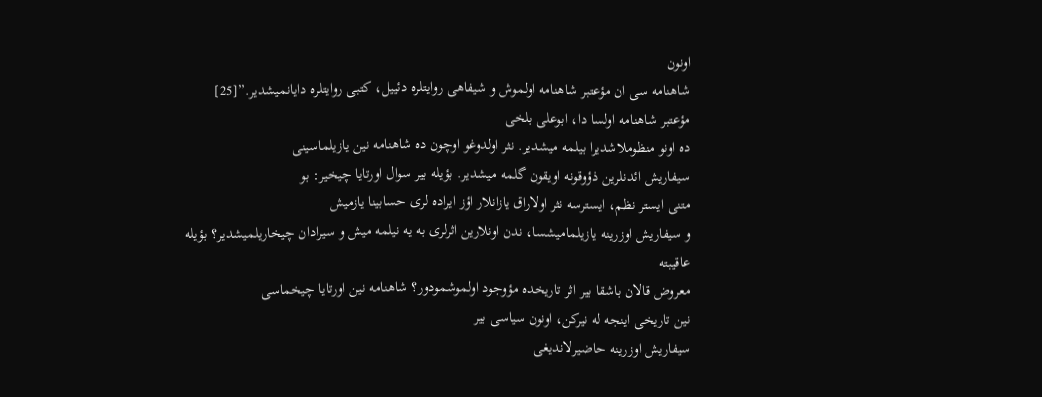اونون
شاهنامه سی ان مؤعتبر شاهنامه اولموش و شیفاهی روایتلره دئییل، کتبی روایتلره دایانمیشدیر.”[25]
مؤعتبر شاهنامه اولسا دا، ابوعلی بلخی
ده اونو منظوملاشدیرا بیلمه میشدیر. نثر اولدوغو اوچون ده شاهنامه نین یازیلماسینی
سیفاریش ائدنلرین ذؤوقونه اویقون گلمه میشدیر. بؤیله بیر سوال اورتایا چیخیر: بو
متنی ایستر نظم، ایسترسه نثر اولاراق یازانلار اؤز ایراده لری حسابینا یازمیش
و سیفاریش اوزرینه یازیلمامیشسا، ندن اونلارین اثرلری به یه نیلمه میش و سیرادان چیخاریلمیشدیر؟ بؤیله عاقیبته
معروض قالان باشقا بیر اثر تاریخده مؤوجود اولموشمودور؟ شاهنامه نین اورتایا چیخماسی
نین تاریخی اینجه له نیرکن، اونون سیاسی بیر
سیفاریش اوزرینه حاضیرلاندیغی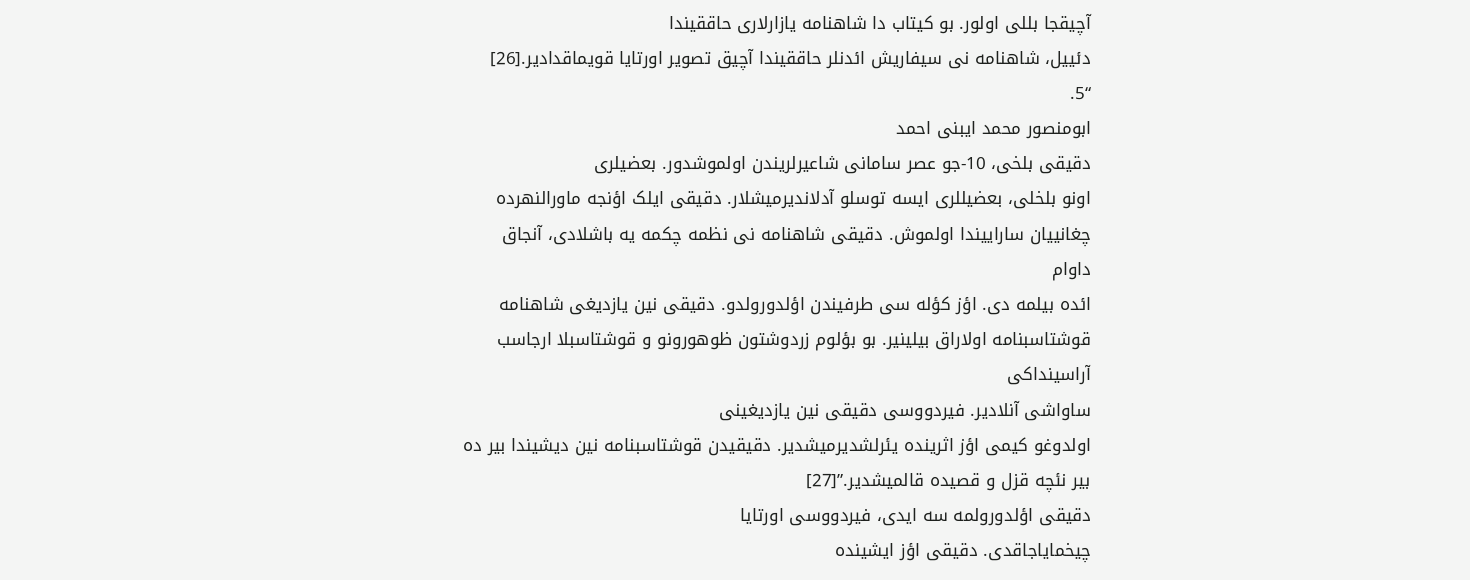آچیقجا بللی اولور. بو کیتاب دا شاهنامه یازارلاری حاققیندا
دئییل، شاهنامه نی سیفاریش ائدنلر حاققیندا آچیق تصویر اورتایا قویماقدادیر.[26]
“5.
ابومنصور محمد ایبنی احمد
دقیقی بلخی، 10-جو عصر سامانی شاعیرلریندن اولموشدور. بعضیلری
اونو بلخلی، بعضیللری ایسه توسلو آدلاندیرمیشلار. دقیقی ایلک اؤنجه ماورالنهرده
چغانییان ساراییندا اولموش. دقیقی شاهنامه نی نظمه چکمه یه باشلادی، آنجاق داوام
ائده بیلمه دی. اؤز کؤله سی طرفیندن اؤلدورولدو. دقیقی نین یازدیغی شاهنامه
قوشتاسبنامه اولاراق بیلینیر. بو بؤلوم زردوشتون ظوهورونو و قوشتاسبلا ارجاسب آراسینداکی
ساواشی آنلادیر. فیردووسی دقیقی نین یازدیغینی
اولدوغو کیمی اؤز اثرینده یئرلشدیرمیشدیر. دقیقیدن قوشتاسبنامه نین دیشیندا بیر ده
بیر نئچه قزل و قصیده قالمیشدیر.”[27]
دقیقی اؤلدورولمه سه ایدی، فیردووسی اورتایا
چیخمایاجاقدی. دقیقی اؤز ایشینده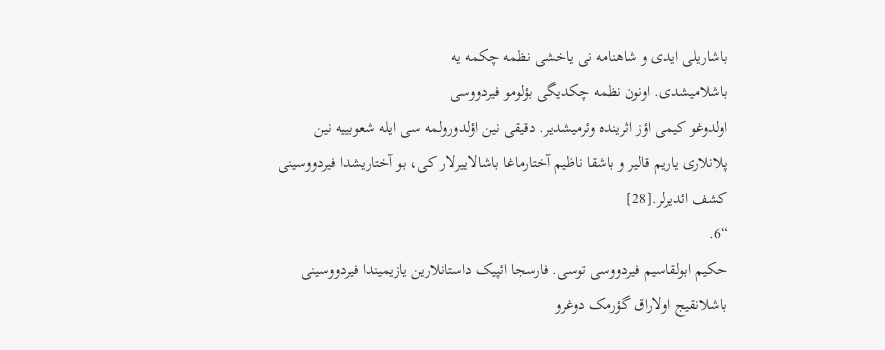باشاریلی ایدی و شاهنامه نی یاخشی نظمه چکمه یه
باشلامیشدی. اونون نظمه چکدیگی بؤلومو فیردووسی
اولدوغو کیمی اؤز اثرینده وئرمیشدیر. دقیقی نین اؤلدورولمه سی ایله شعوبییه نین
پلانلاری یاریم قالیر و باشقا ناظیم آختارماغا باشالاییرلار کی، بو آختاریشدا فیردووسینی
کشف ائدیرلر.[28]
“6.
حکیم ابولقاسیم فیردووسی توسی. فارسجا ائپیک داستانلارین یازیمیندا فیردووسینی
باشلانقیج اولاراق گؤرمک دوغرو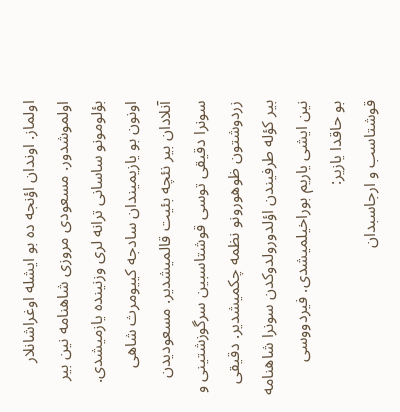اولماز. اوندان اؤنجه ده بو ایشله اوغراشانلار
اولموشدور. مسعودی مروزی شاهنامه نین بیر
بؤلومونو ساسانی ترانه لری وزنینده یازمیشدی.
اونون بو یازیمیندان سادجه کییومرث شاهی
آنلادان بیر نئچه بئیت قالمیشدیر. مسعودیدن
سونرا دقیقی توسی قوشتاسبین سرگوزشتینی و زردوشتون ظوهورونو نظمه چکمیشدیر. دقیقی
بیر کؤله طرفیندن اؤلدورولدوکدن سونرا شاهنامه نین ایشی یاریم بوراخیلمیشدی. فیردووسی
بو حاقدا یازیر:
قوشتاسب و ارجاسبدان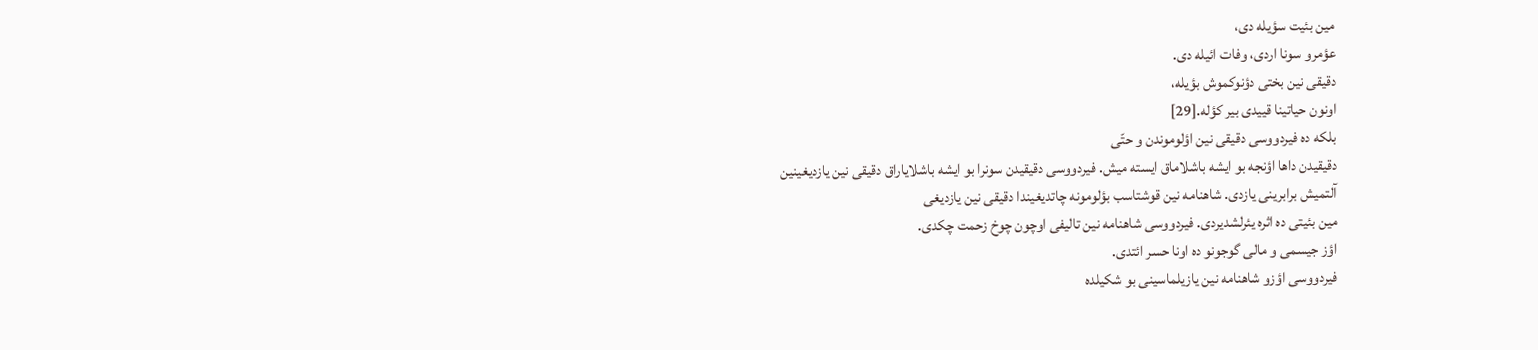مین بئیت سؤیله دی،
عؤمرو سونا اردی، وفات ائیله دی.
دقیقی نین بختی دؤنوکموش بؤیله،
اونون حیاتینا قییدی بیر کؤله.[29]
بلکه ده فیردووسی دقیقی نین اؤلوموندن و حتّی
دقیقیدن داها اؤنجه بو ایشه باشلاماق ایسته میش. فیردووسی دقیقیدن سونرا بو ایشه باشلایاراق دقیقی نین یازدیغینین
آلتمیش برابرینی یازدی. شاهنامه نین قوشتاسب بؤلومونه چاتدیغیندا دقیقی نین یازدیغی
مین بئیتی ده اثره یئرلشدیردی. فیردووسی شاهنامه نین تالیفی اوچون چوخ زحمت چکدی.
اؤز جیسمی و مالی گوجونو ده اونا حسر ائتدی.
فیردووسی اؤزو شاهنامه نین یازیلماسینی بو شکیلده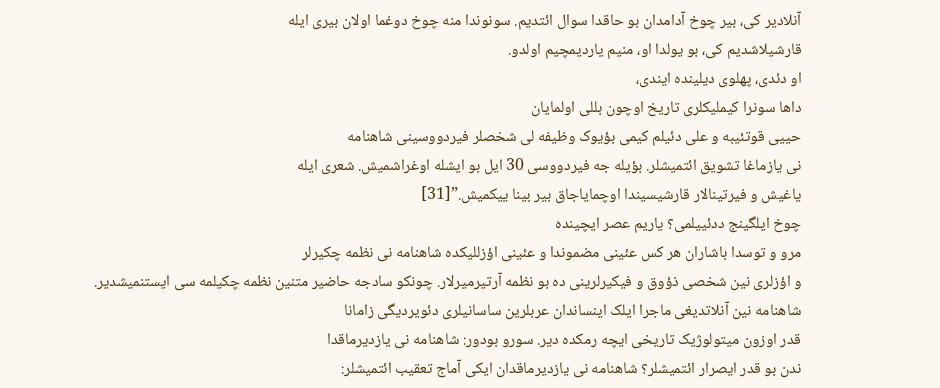آنلادیر کی، بیر چوخ آدامدان بو حاقدا سوال ائتدیم. سونوندا منه چوخ دوغما اولان بیری ایله
قارشیلاشدیم کی، بو یولدا او، منیم یاردیمچیم اولدو.
او دئدی، پهلوی دیلینده ایندی،
داها سونرا کیملیکلری تاریخ اوچون بللی اولمایان
حییی قوتئیبه و علی دئیلم کیمی بؤیوک وظیفه لی شخصلر فیردووسینی شاهنامه
نی یازماغا تشویق ائتمیشلر. بؤیله جه فیردووسی 30 ایل بو ایشله اوغراشمیش. شعری ایله
یاغیش و فیرتینالار قارشیسیندا اوچمایاجاق بیر بینا ییکمیش.”[31]
چوخ ایلگینج ددئییلمی؟ یاریم عصر ایچینده
مرو و توسدا باشاران هر کس عئینی مضموندا و عئینی اؤزللیکده شاهنامه نی نظمه چکیرلر
و اؤزلری نین شخصی ذؤوق و فیکیرلرینی ده بو نظمه آرتیرمیرلار. چونکو سادجه حاضیر متنین نظمه چکیلمه سی ایستنمیشدیر.
شاهنامه نین آنلاتدیغی ماجرا ایلک اینساندان عربلرین ساسانیلری دئویردیگی زامانا
قدر اوزون میتولوژیک تاریخی ایچه رمکده دیر. سورو بودور: شاهنامه نی یازدیرماقدا
ندن بو قدر ایصرار ائتمیشلر؟ شاهنامه نی یازدیرماقدان ایکی آماج تعقیب ائتمیشلر: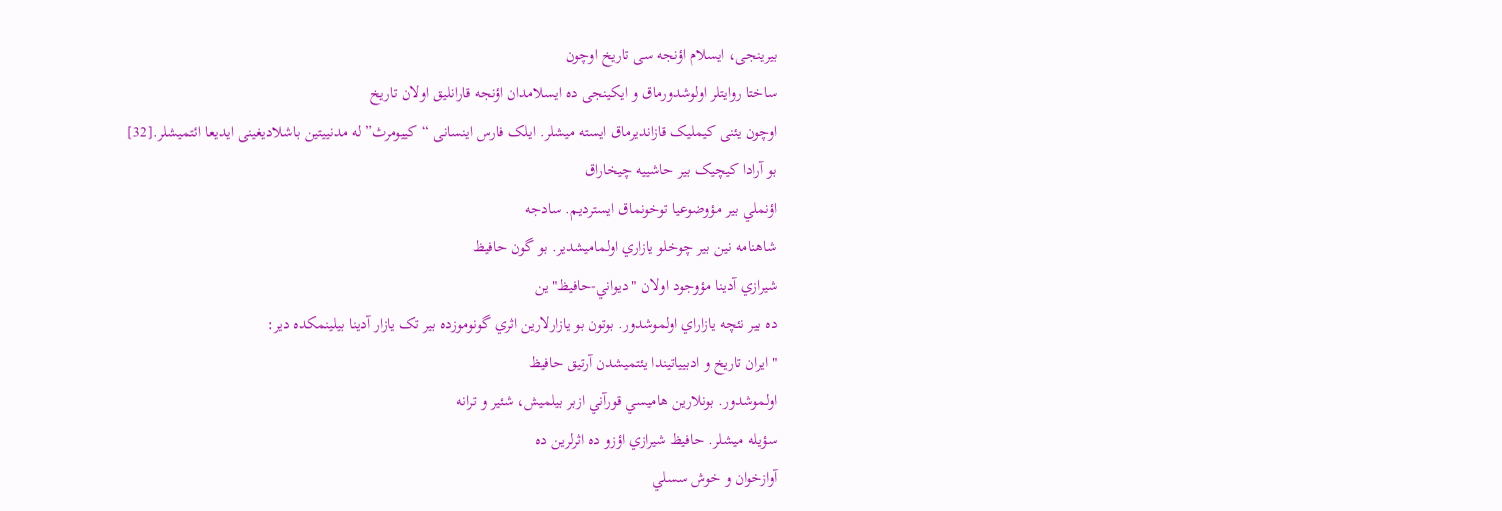بیرینجی، ایسلام اؤنجه سی تاریخ اوچون
ساختا روایتلر اولوشدورماق و ایکینجی ده ایسلامدان اؤنجه قارانلیق اولان تاریخ
اوچون یئنی کیملیک قازاندیرماق ایسته میشلر. ایلک فارس اینسانی “کییومرث”له مدنییتین باشلادیغینی ایدیعا ائتمیشلر.[32]
بو آرادا کيچيک بير حاشييه چيخاراق
اؤنملي بير مؤوضوعيا توخونماق ايسترديم. سادجه
شاهنامه نين بير چوخلو يازاري اولماميشدير. بو گون حافيظ
شيرازي آدينا مؤوجود اولان "ديواني-حافيظ"ين
ده بير نئچه يازاراي اولموشدور. بوتون بو يازارلارين اثري گونوموزده بير تک يازار آدينا بيلينمکده دير:
"ايران تاريخ و ادبيياتيندا يئتميشدن آرتيق حافيظ
اولموشدور. بونلارين هاميسي قورآني ازبر بيلميش، شئير و ترانه
سؤيله ميشلر. حافيظ شيرازي اؤزو ده اثرلرين ده
آوازخوان و خوش سسلي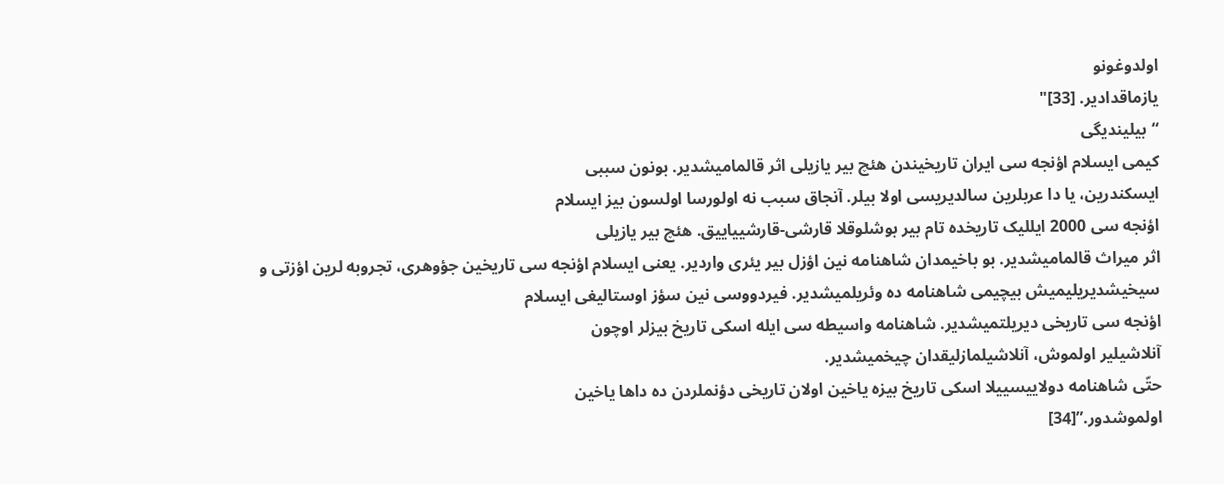اولدوغونو
يازماقدادير. [33]"
“بیلیندیگی
کیمی ایسلام اؤنجه سی ایران تاریخیندن هئچ بیر یازیلی اثر قالمامیشدیر. بونون سببی
ایسکندرین، یا دا عربلرین سالدیریسی اولا بیلر. آنجاق سبب نه اولورسا اولسون بیز ایسلام
اؤنجه سی 2000 ایللیک تاریخده تام بیر بوشلوقلا قارشی-قارشییاییق. هئچ بیر یازیلی
اثر میراث قالمامیشدیر. بو باخیمدان شاهنامه نین اؤزل بیر یئری واردیر. یعنی ایسلام اؤنجه سی تاریخین جؤوهری، تجروبه لرین اؤزتی و
سیخیشدیریلیمیش بیچیمی شاهنامه ده وئریلمیشدیر. فیردووسی نین سؤز اوستالیغی ایسلام
اؤنجه سی تاریخی دیریلتمیشدیر. شاهنامه واسیطه سی ایله اسکی تاریخ بیزلر اوچون
آنلاشیلیر اولموش، آنلاشیلمازلیقدان چیخمیشدیر.
حتّی شاهنامه دولاییسییلا اسکی تاریخ بیزه یاخین اولان تاریخی دؤنملردن ده داها یاخین
اولموشدور.”[34]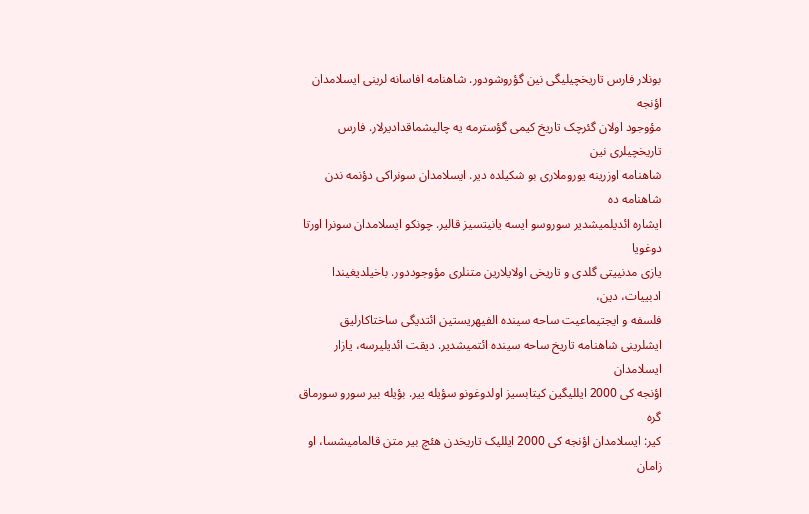بونلار فارس تاریخچیلیگی نین گؤروشودور. شاهنامه افاسانه لرینی ایسلامدان اؤنجه
مؤوجود اولان گئرچک تاریخ کیمی گؤسترمه یه چالیشماقدادیرلار. فارس تاریخچیلری نین
شاهنامه اوزرینه یوروملاری بو شکیلده دیر. ایسلامدان سونراکی دؤنمه ندن شاهنامه ده
ایشاره ائدیلمیشدیر سوروسو ایسه یانیتسیز قالیر. چونکو ایسلامدان سونرا اورتا دوغویا
یازی مدنییتی گلدی و تاریخی اولایلارین متنلری مؤوجوددور. باخیلدیغیندا ادبییات، دین،
فلسفه و ایجتیماعیت ساحه سینده الفیهریستین ائتدیگی ساختاکارلیق ایشلرینی شاهنامه تاریخ ساحه سینده ائتمیشدیر. دیقت ائدیلیرسه، یازار ایسلامدان
اؤنجه کی 2000 ایللیگین کیتابسیز اولدوغونو سؤیله ییر. بؤیله بیر سورو سورماق گره
کیر: ایسلامدان اؤنجه کی 2000 ایللیک تاریخدن هئچ بیر متن قالمامیشسا، او زامان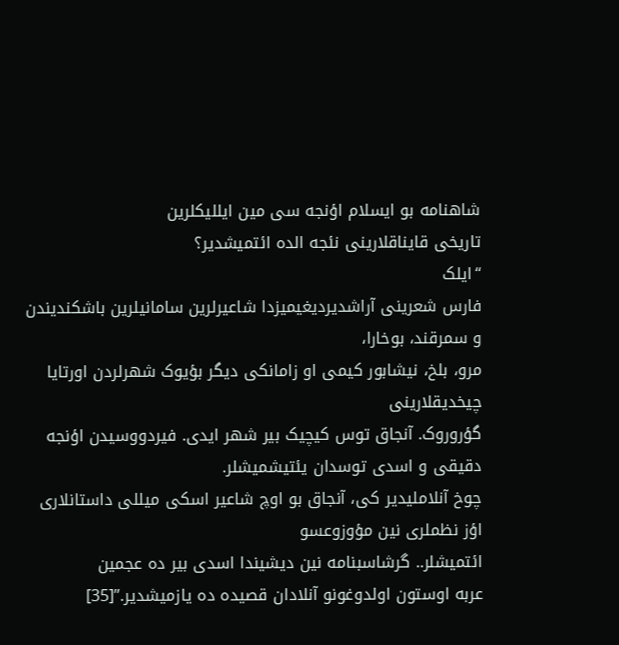شاهنامه بو ایسلام اؤنجه سی مین ایللیکلرین
تاریخی قایناقلارینی نئجه الده ائتمیشدیر؟
“ایلک
فارس شعرینی آراشدیردیغیمیزدا شاعیرلرین سامانیلرین باشکندیندن و سمرقند، بوخارا،
مرو، بلخ، نیشابور کیمی او زامانکی دیگر بؤیوک شهرلردن اورتایا چیخدیقلارینی
گؤروروک. آنجاق توس کیچیک بیر شهر ایدی. فیردووسیدن اؤنجه دقیقی و اسدی توسدان یئتیشمیشلر.
چوخ آنلاملیدیر کی، آنجاق بو اوچ شاعیر اسکی میللی داستانلاری اؤز نظملری نین مؤوزوعسو
ائتمیشلر.. گرشاسبنامه نین دیشیندا اسدی بیر ده عجمین
عربه اوستون اولدوغونو آنلادان قصیده ده یازمیشدیر.”[35]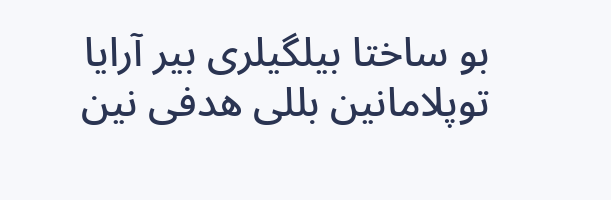بو ساختا بیلگیلری بیر آرایا توپلامانین بللی هدفی نین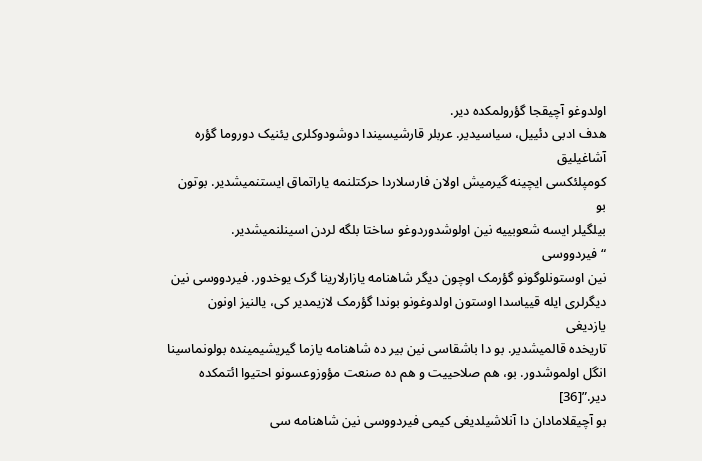اولدوغو آچیقجا گؤرولمکده دیر.
هدف ادبی دئییل، سیاسیدیر. عربلر قارشیسیندا دوشودوکلری یئنیک دوروما گؤره آشاغیلیق
کومپلئکسی ایچینه گیرمیش اولان فارسلاردا حرکتلنمه یاراتماق ایستنمیشدیر. بوتون بو
بیلگیلر ایسه شعوبییه نین اولوشدوردوغو ساختا بلگه لردن اسینلنمیشدیر.
“فیردووسی
نین اوستونلوگونو گؤرمک اوچون دیگر شاهنامه یازارلارینا گرک یوخدور. فیردووسی نین
دیگرلری ایله قییاسدا اوستون اولدوغونو بوندا گؤرمک لازیمدیر کی، یالنیز اونون یازدیغی
تاریخده قالمیشدیر. بو دا باشقاسی نین بیر ده شاهنامه یازما گیریشیمینده بولونماسینا
انگل اولموشدور. بو، هم صلاحییت و هم ده صنعت مؤوزوعسونو احتیوا ائتمکده دیر.”[36]
بو آچیقلامادان دا آنلاشیلدیغی کیمی فیردووسی نین شاهنامه سی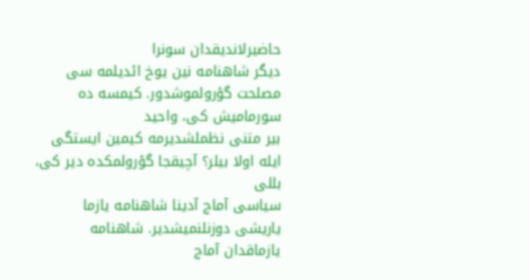حاضیرلاندیقدان سونرا
دیگر شاهنامه نین یوخ ائدیلمه سی مصلحت گؤرولموشدور. کیمسه ده سورمامیش کی، واحید
بیر متنی نظملشدیرمه کیمین ایستگی ایله اولا بیلر؟ آچیقجا گؤرولمکده دیر کی، بللی
سیاسی آماج آدینا شاهنامه یازما یاریشی دوزنلنمیشدیر. شاهنامه یازماقدان آماج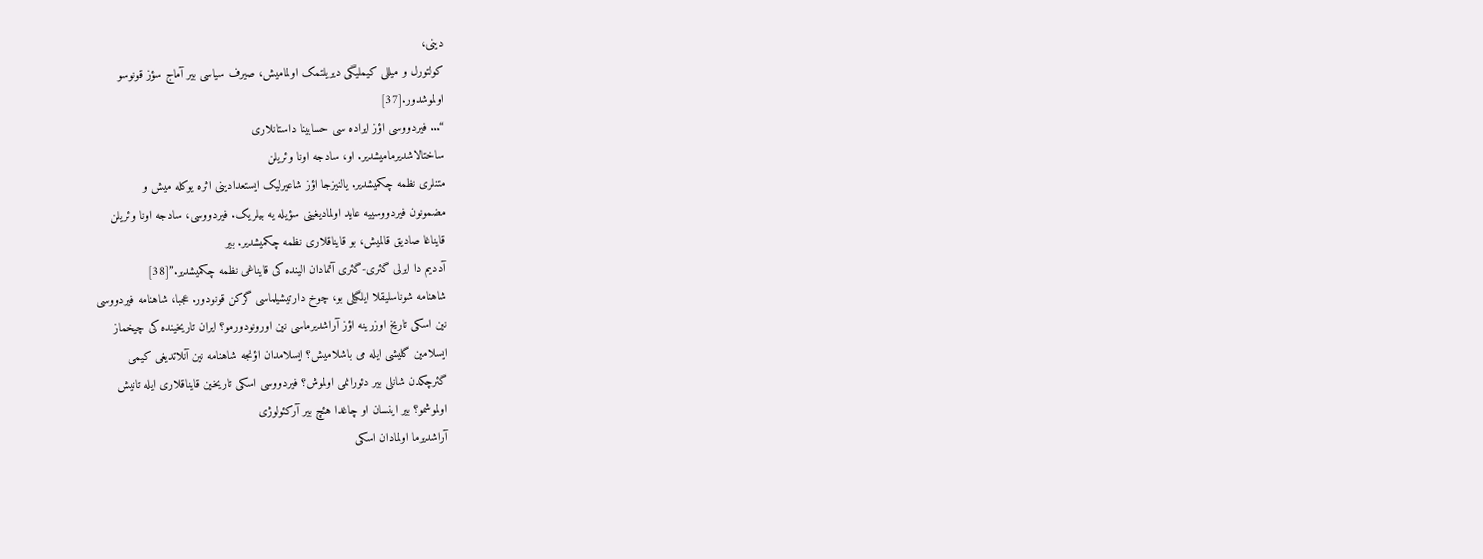دینی،
کولتورل و میللی کیملیگی دیریلتمک اولمامیش، صیرف سیاسی بیر آماج سؤز قونوسو
اولموشدور.[37]
“... فیردووسی اؤز ایراده سی حسابینا داستانلاری
ساختالاشدیرمامیشدیر. او، سادجه اونا وئریلن
متنلری نظمه چکمیشدیر. یالنیزجا اؤز شاعیرلیک ایستعدادینی اثره یوکله میش و
مضمونون فیردووسییه عاید اولمادیغینی سؤیله یه بیلریک. فیردووسی، سادجه اونا وئریلن
قایناغا صادیق قالمیش، بو قایناقلاری نظمه چکمیشدیر. بیر
آددیم دا ایرلی گئری-گئری آتمادان الینده کی قایناغی نظمه چکمیشدیر.”[38]
شاهنامه شوناسلیقلا ایلگیلی بو، چوخ دارتیشیلماسی گرکن قونودور. عجبا، شاهنامه فیردووسی
نین اسکی تاریخ اوزرینه اؤز آراشدیرماسی نین اورونودورمو؟ ایران تاریخینده کی چیخماز
ایسلامین گلیشی ایله می باشلامیش؟ ایسلامدان اؤنجه شاهنامه نین آنلاتدیغی کیمی
گئرچکدن شانلی بیر دئورانمی اولموش؟ فیردووسی اسکی تاریخین قایناقلاری ایله تانیش
اولموشمو؟ بیر اینسان او چاغدا هئچ بیر آرکئولوژی
آراشدیرما اولمادان اسکی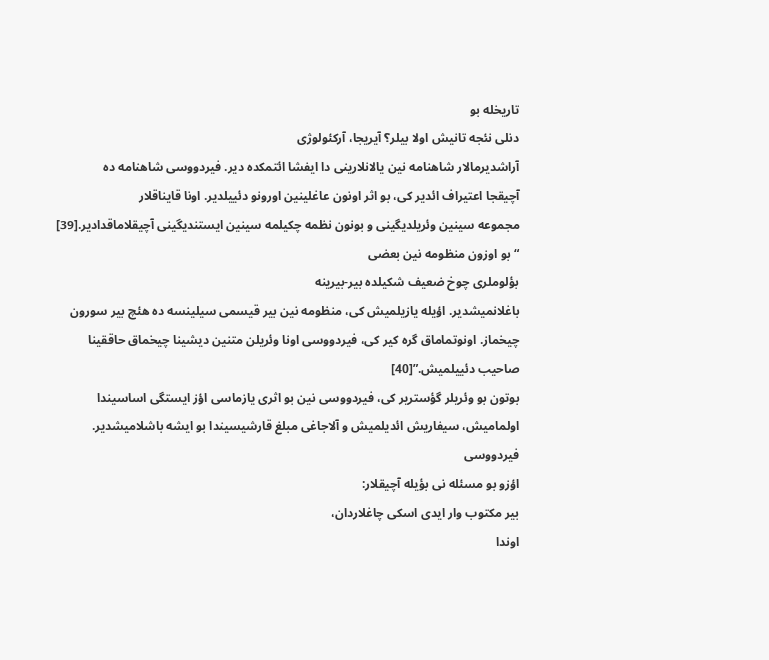تاریخله بو
دنلی نئجه تانیش اولا بیلر؟ آیریجا، آرکئولوژی
آراشدیرمالار شاهنامه نین یالانلارینی دا ایفشا ائتمکده دیر. فیردووسی شاهنامه ده
آچیقجا اعتیراف ائدیر کی، بو اثر اونون عاغلینین اورونو دئییلدیر. اونا قایناقلار
مجموعه سینین وئریلدیگینی و بونون نظمه چکیلمه سینین ایستندیگینی آچیقلاماقدادیر.[39]
“بو اوزون منظومه نین بعضی
بؤلوملری چوخ ضعیف شکیلده بیر-بیرینه
باغلانمیشدیر. اؤیله یازیلمیش کی، منظومه نین بیر قیسمی سیلینسه ده هئچ بیر سورون
چیخماز. اونوتماماق گره کیر کی، فیردووسی اونا وئریلن متنین دیشینا چیخماق حاققینا
صاحیب دئییلمیش.”[40]
بوتون بو وئریلر گؤستریر کی، فیردووسی نین بو اثری یازماسی اؤز ایستگی اساسیندا
اولمامیش، سیفاریش ائدیلمیش و آلاجاغی مبلغ قارشیسیندا بو ایشه باشلامیشدیر. فیردووسی
اؤزو بو مسئله نی بؤیله آچیقلار:
بیر مکتوب وار ایدی اسکی چاغلاردان،
اوندا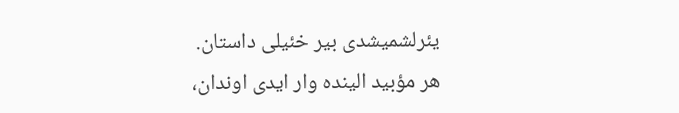یئرلشمیشدی بیر خئیلی داستان.
هر مؤبید الینده وار ایدی اوندان،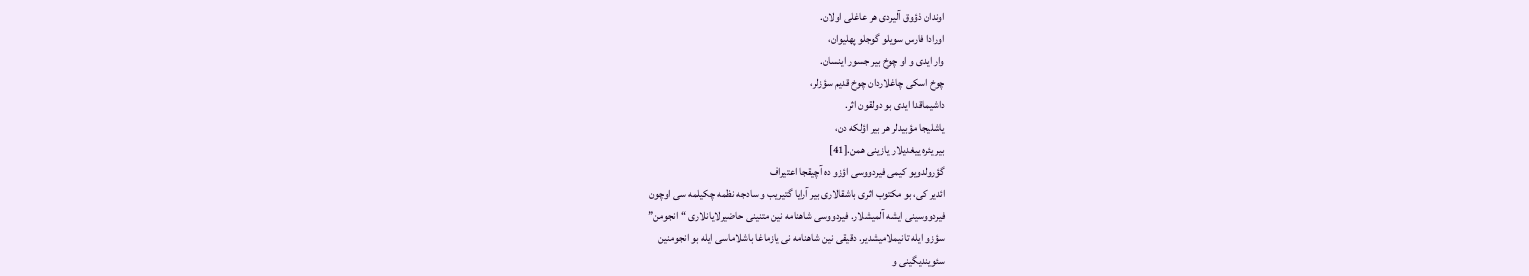اوندان ذؤوق آلیردی هر عاغلی اولان.
اورادا فارس سویلو گوجلو پهلیوان،
وار ایدی و او چوخ بیر جسور اینسان.
چوخ اسکی چاغلاردان چوخ قدیم سؤزلر،
داشیماقدا ایدی بو دولقون اثر.
یاشلیجا مؤبیدلر هر بیر اؤلکه دن،
بیر یئره ییغدیلار یازینی همن.[41]
گؤرولدویو کیمی فیردووسی اؤزو ده آچیقجا اعتیراف
ائدیر کی، بو مکتوب اثری باشقالاری بیر آرایا گتیریب و سادجه نظمه چکیلمه سی اوچون
فیردووسینی ایشه آلمیشلار. فیردووسی شاهنامه نین متنینی حاضیرلایانلاری “انجومن”
سؤزو ایله تانیملامیشدیر. دقیقی نین شاهنامه نی یازماغا باشلاماسی ایله بو انجومنین
سئویندیگینی و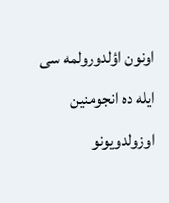اونون اؤلدورولمه سی ایله ده انجومنین اوزولدویونو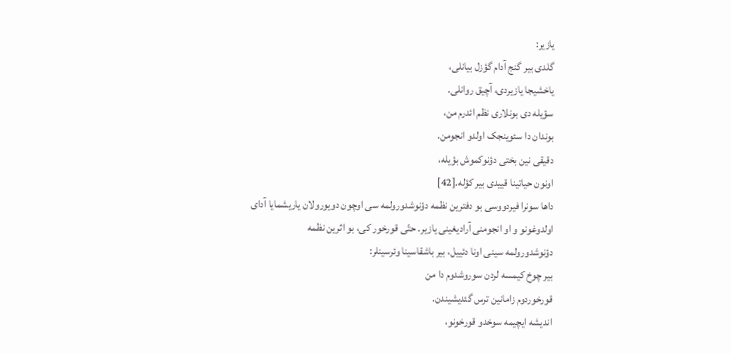یازیر:
گلدی بیر گنج آدام گؤزل بیانلی،
یاخشیجا یازیردی، آچیق روانلی.
سؤیله دی بونلاری نظم ائدرم من،
بوندان دا سئوینجک اولدو انجومن.
دقیقی نین بختی دؤنوکموش بؤیله،
اونون حیاتینا قییدی بیر کؤله.[42]
داها سونرا فیردووسی بو دفترین نظمه دؤنوشدورولمه سی اوچون دویورولان یاریشمایا آدای
اولدوغونو و او انجومنی آرادیغینی یازیر. حتّی قورخور کی، بو اثرین نظمه
دؤنوشدورولمه سینی اونا دئییل، بیر باشقاسینا وئرسینلر:
بیر چوخ کیمسه لردن سوروشدوم دا من
قورخوردوم زامانین ترس گئدیشیندن.
اندیشه ایچیمه سوخدو قورخونو،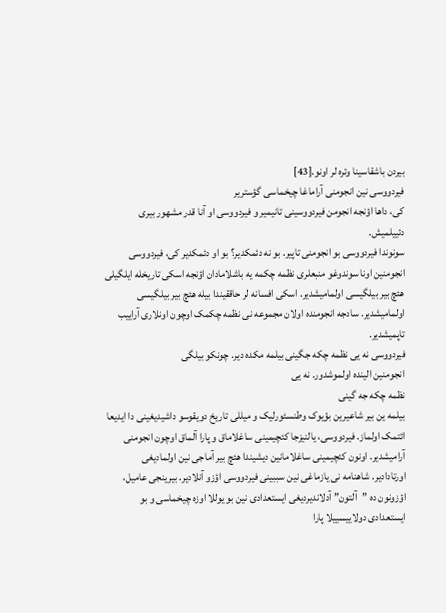بیردن باشقاسینا وئره لر اونو.[43]
فیردووسی نین انجومنی آراماغا چیخماسی گؤستریر
کی، داها اؤنجه انجومن فیردووسینی تانیمیر و فیردووسی او آنا قدر مشهور بیری دئییلمیش.
سونوندا فیردووسی بو انجومنی تاپیر. بو نه دئمکدیر؟ بو او دئمکدیر کی، فیردووسی
انجومنین اونا سوندوغو منبعلری نظمه چکمه یه باشلامادان اؤنجه اسکی تاریخله ایلگیلی
هئچ بیر بیلگیسی اولمامیشدیر. اسکی افسانه لر حاققیندا بیله هئچ بیر بیلگیسی
اولمامیشدیر. سادجه انجومنده اولان مجموعه نی نظمه چکمک اوچون اونلاری آراییب تاپمیشدیر.
فیردووسی نه یی نظمه چکه جگینی بیلمه مکده دیر. چونکو بیلگی
انجومنین الینده اولموشدور. نه یی
نظمه چکه جه گینی
بیلمه ین بیر شاعیرین بؤیوک وطنسئورلیک و میللی تاریخ دویقوسو داشیدیغینی دا ایدیعا
ائتمک اولماز. فیردووسی، یالنیزجا کئچیمینی ساغلاماق و پارا آلماق اوچون انجومنی
آرامیشدیر. اونون کئچیمینی ساغلامانین دیشیندا هئچ بیر آماجی نین اولمادیغی
اورتادادیر. شاهنامه نی یازماغی نین سببینی فیردووسی اؤزو آنلادیر. بیرینجی عامیل، اؤزونون ده ”آلتون” آدلاندیردیغی ایستعدادی نین بو یوللا اوزه چیخماسی و بو ایستعدادی دولاییسییلا پارا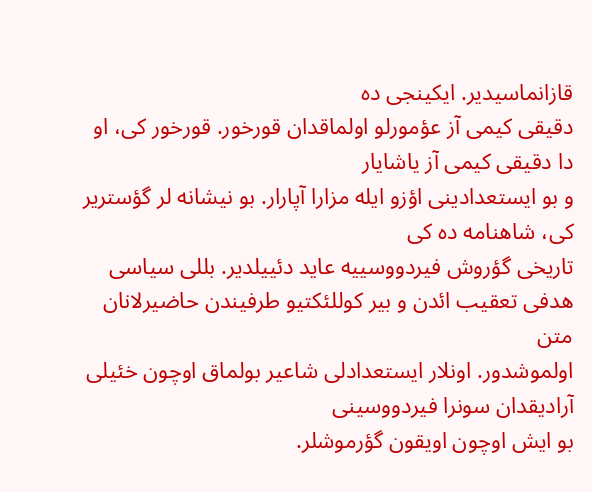قازانماسیدیر. ایکینجی ده
دقیقی کیمی آز عؤمورلو اولماقدان قورخور. قورخور کی، او دا دقیقی کیمی آز یاشایار
و بو ایستعدادینی اؤزو ایله مزارا آپارار. بو نیشانه لر گؤستریر کی، شاهنامه ده کی
تاریخی گؤروش فیردووسییه عاید دئییلدیر. بللی سیاسی هدفی تعقیب ائدن و بیر کوللئکتیو طرفیندن حاضیرلانان متن
اولموشدور. اونلار ایستعدادلی شاعیر بولماق اوچون خئیلی آرادیقدان سونرا فیردووسینی
بو ایش اوچون اویقون گؤرموشلر.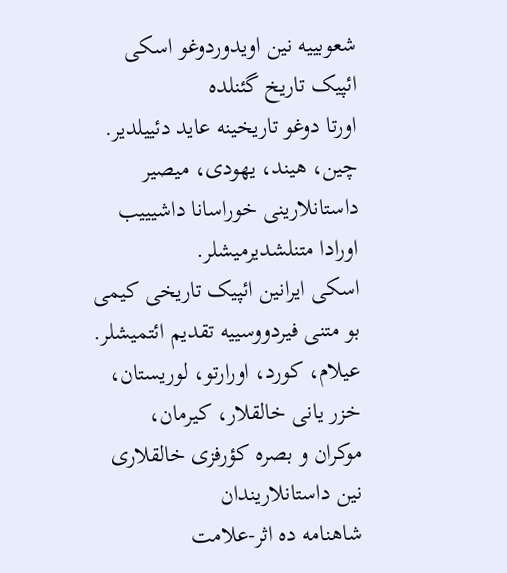شعوبییه نین اویدوردوغو اسکی ائپیک تاریخ گئنلده
اورتا دوغو تاریخینه عاید دئییلدیر. چین، هیند، یهودی، میصیر داستانلارینی خوراسانا داشیییب اورادا متنلشدیرمیشلر.
اسکی ایرانین ائپیک تاریخی کیمی بو متنی فیردووسییه تقدیم ائتمیشلر. عیلام، کورد، اورارتو، لوریستان، خزر یانی خالقلار، کیرمان،
موکران و بصره کؤرفزی خالقلاری نین داستانلاریندان
شاهنامه ده اثر-علامت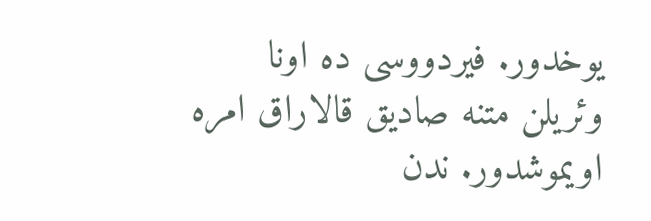یوخدور. فیردووسی ده اونا وئریلن متنه صادیق قالاراق امره اویموشدور. ندن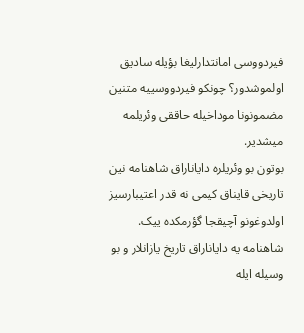فیردووسی امانتدارلیغا بؤیله سادیق اولموشدور؟ چونکو فیردووسییه متنین
مضمونونا موداخیله حاققی وئریلمه میشدیر.
بوتون بو وئریلره دایاناراق شاهنامه نین تاریخی قایناق کیمی نه قدر اعتیبارسیز
اولدوغونو آچیقجا گؤرمکده ییک. شاهنامه یه دایاناراق تاریخ یازانلار و بو وسیله ایله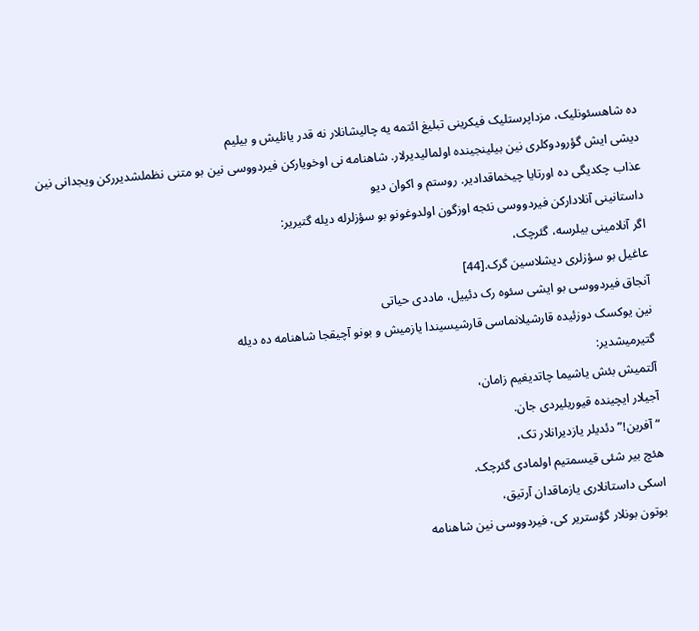ده شاهسئونلیک، مزداپرستلیک فیکرینی تبلیغ ائتمه یه چالیشانلار نه قدر یانلیش و بیلیم
دیشی ایش گؤرودوکلری نین بیلینجینده اولمالیدیرلار. شاهنامه نی اوخویارکن فیردووسی نین بو متنی نظملشدیررکن ویجدانی نین عذاب چکدیگی ده اورتایا چیخماقدادیر. روستم و اکوان دیو
داستانینی آنلادارکن فیردووسی نئجه اوزگون اولدوغونو بو سؤزلرله دیله گتیریر:
اگر آنلامینی بیلرسه، گئرچک،
عاغیل بو سؤزلری دیشلاسین گرک.[44]
آنجاق فیردووسی بو ایشی سئوه رک دئییل، ماددی حیاتی
نین یوکسک دوزئیده قارشیلانماسی قارشیسیندا یازمیش و بونو آچیقجا شاهنامه ده دیله
گتیرمیشدیر:
آلتمیش بئش یاشیما چاتدیغیم زامان،
آجیلار ایچینده قیوریلیردی جان.
“آفرین!” دئدیلر یازدیرانلار تک،
هئچ بیر شئی قیسمتیم اولمادی گئرچک.
اسکی داستانلاری یازماقدان آرتیق،
بوتون بونلار گؤستریر کی، فیردووسی نین شاهنامه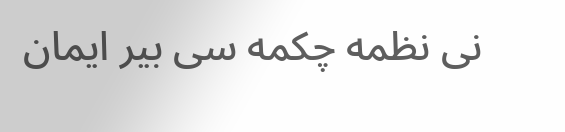نی نظمه چکمه سی بیر ایمان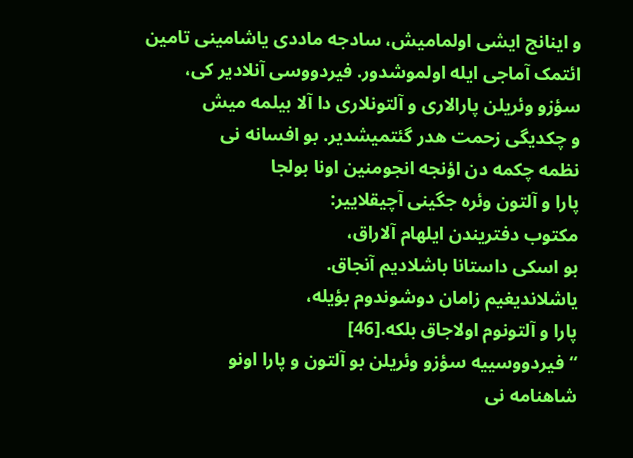و اینانج ایشی اولمامیش، سادجه ماددی یاشامینی تامین ائتمک آماجی ایله اولموشدور. فیردووسی آنلادیر کی،
سؤزو وئریلن پارالاری و آلتونلاری دا آلا بیلمه میش
و چکدیگی زحمت هدر گئتمیشدیر. بو افسانه نی
نظمه چکمه دن اؤنجه انجومنین اونا بولجا
پارا و آلتون وئره جگینی آچیقلاییر:
مکتوب دفتریندن ایلهام آلاراق،
بو اسکی داستانا باشلادیم آنجاق.
یاشلاندیغیم زامان دوشوندوم بؤیله،
پارا و آلتونوم اولاجاق بلکه.[46]
“فیردووسییه سؤزو وئریلن بو آلتون و پارا اونو
شاهنامه نی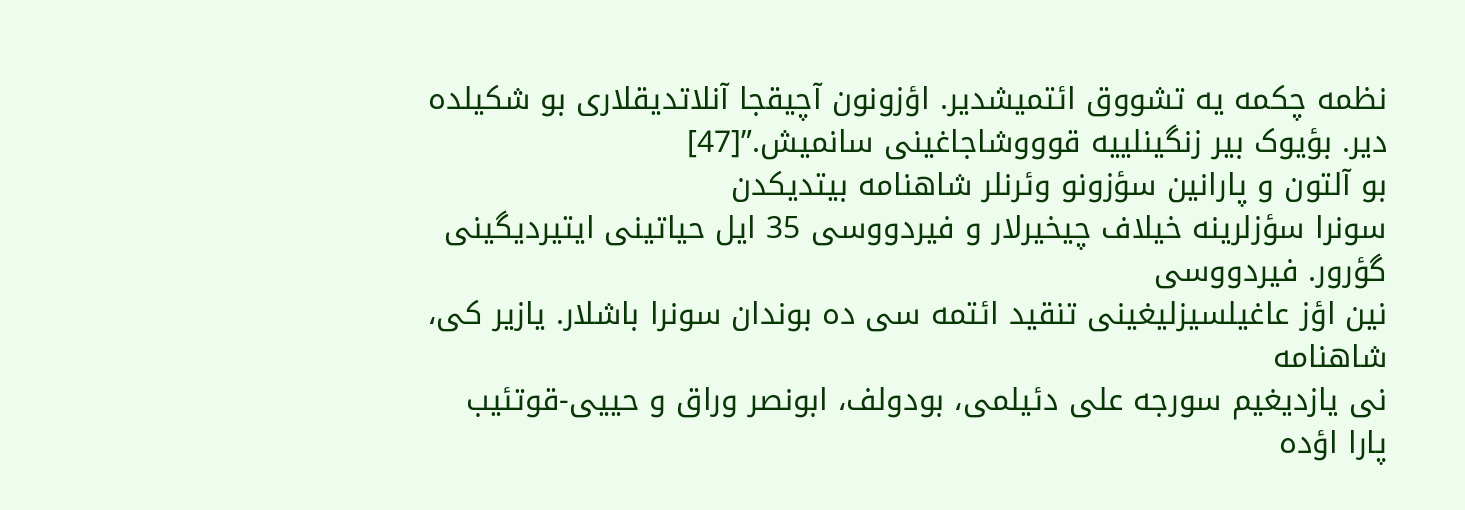نظمه چکمه یه تشووق ائتمیشدیر. اؤزونون آچیقجا آنلاتدیقلاری بو شکیلده دیر. بؤیوک بیر زنگینلییه قوووشاجاغینی سانمیش.”[47]
بو آلتون و پارانین سؤزونو وئرنلر شاهنامه بیتدیکدن
سونرا سؤزلرینه خیلاف چیخیرلار و فیردووسی 35 ایل حیاتینی ایتیردیگینی گؤرور. فیردووسی
نین اؤز عاغیلسیزلیغینی تنقید ائتمه سی ده بوندان سونرا باشلار. یازیر کی، شاهنامه
نی یازدیغیم سورجه علی دئیلمی، بودولف، ابونصر وراق و حییی-قوتئیب
پارا اؤده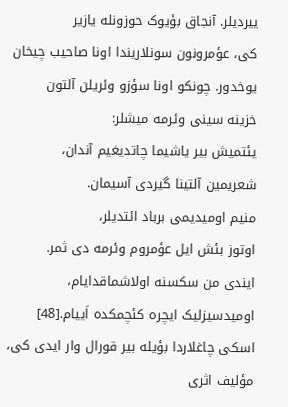ییردیلر. آنجاق بؤیوک حوزونله یازیر
کی، عؤمرونون سونلاریندا اونا صاحیب چیخان یوخدور. چونکو اونا سؤزو وئریلن آلتون
خزینه سینی وئرمه میشلر:
یئتمیش بیر یاشیما چاتدیغیم آندان،
شعریمین آلتینا گیردی آسیمان.
منیم اومیدیمی برباد ائتدیلر،
اوتوز بئش ایل عؤمروم وئرمه دی ثمر.
ایندی من سکسنه اولاشماقدایام،
اومیدسیزلیک ایچره کئچمکده اَییام.[48]
اسکی چاغلاردا بؤیله بیر قورال وار ایدی کی،
مؤلیف اثری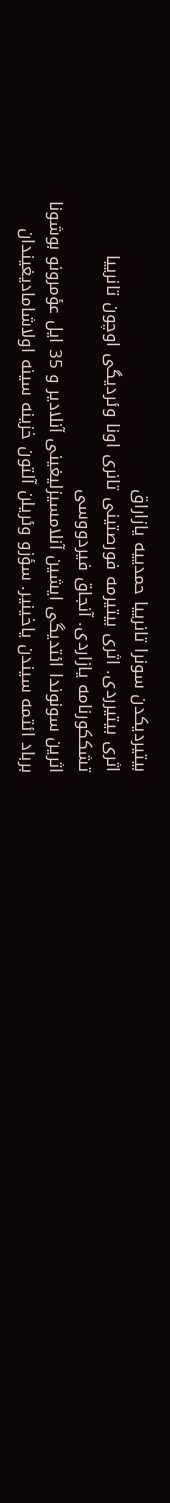بیتیردیکدن سونرا تانرییا حمدییه یازاراق
اثری بیتیرردی. اثری بیتیرمه فورصتینی تانری اونا وئردیگی اوچون تانرییا
تشککورنامه یازاردی. آنجاق فیردووسی
اثرین سونوندا ائتدیگی ایشین آنلامسیزلیغینی آنلادیر و 35 ایل عؤمرونو بوشونا
برباد ائتمه سیندن یاخینیر. سؤزو وئریلن آلتون خزینه سینه اولاشامادیغیندان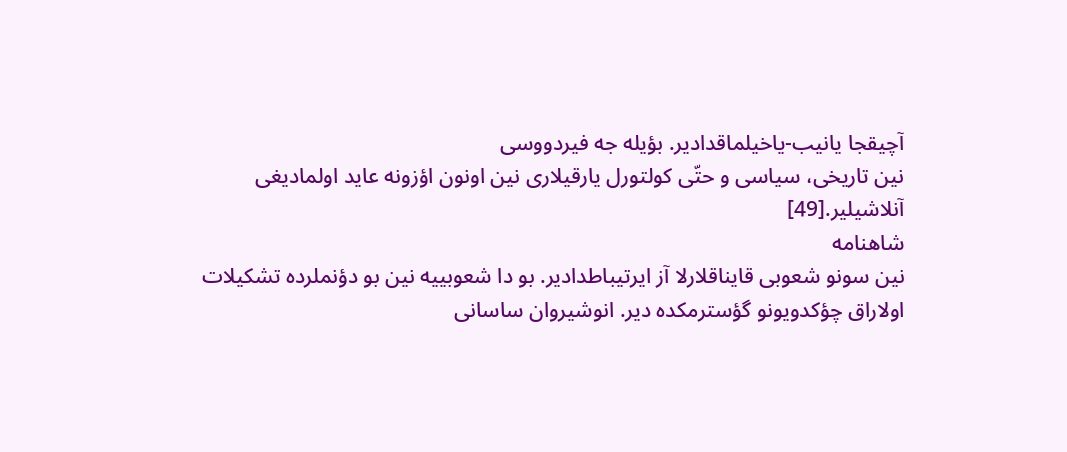آچیقجا یانیب-یاخیلماقدادیر. بؤیله جه فیردووسی
نین تاریخی، سیاسی و حتّی کولتورل یارقیلاری نین اونون اؤزونه عاید اولمادیغی
آنلاشیلیر.[49]
شاهنامه
نین سونو شعوبی قایناقلارلا آز ایرتیباطدادیر. بو دا شعوبییه نین بو دؤنملرده تشکیلات
اولاراق چؤکدویونو گؤسترمکده دیر. انوشیروان ساسانی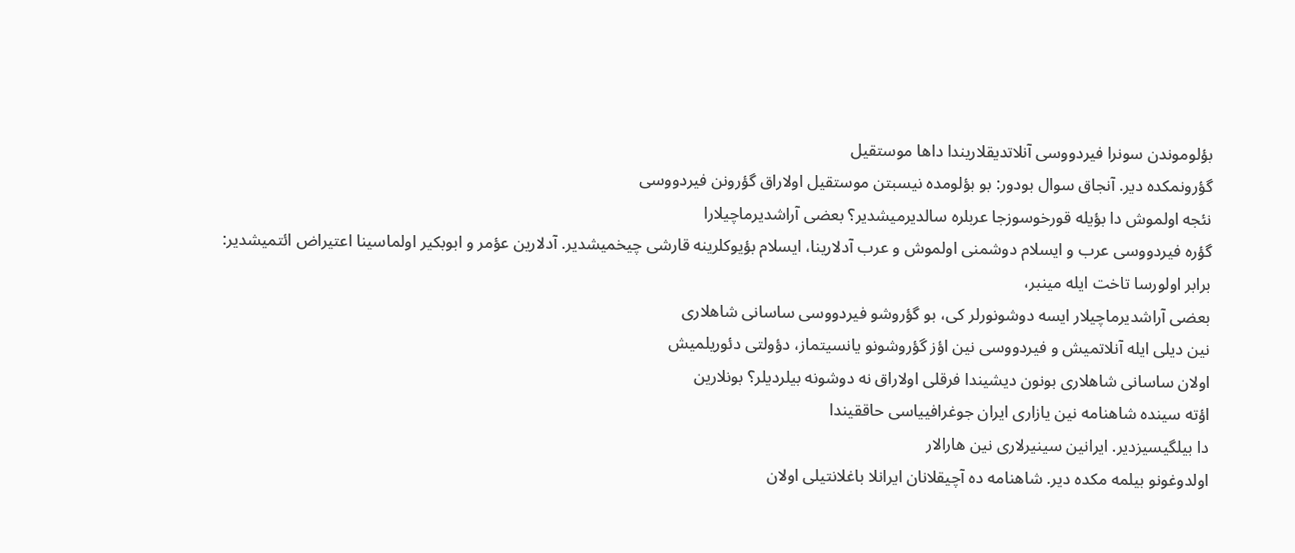بؤلوموندن سونرا فیردووسی آنلاتدیقلاریندا داها موستقیل
گؤرونمکده دیر. آنجاق سوال بودور: بو بؤلومده نیسبتن موستقیل اولاراق گؤرونن فیردووسی
نئجه اولموش دا بؤیله قورخوسوزجا عربلره سالدیرمیشدیر؟ بعضی آراشدیرماچیلارا
گؤره فیردووسی عرب و ایسلام دوشمنی اولموش و عرب آدلارینا، ایسلام بؤیوکلرینه قارشی چیخمیشدیر. آدلارین عؤمر و ابوبکیر اولماسینا اعتیراض ائتمیشدیر:
برابر اولورسا تاخت ایله مینبر،
بعضی آراشدیرماچیلار ایسه دوشونورلر کی، بو گؤروشو فیردووسی ساسانی شاهلاری
نین دیلی ایله آنلاتمیش و فیردووسی نین اؤز گؤروشونو یانسیتماز، دؤولتی دئوریلمیش
اولان ساسانی شاهلاری بونون دیشیندا فرقلی اولاراق نه دوشونه بیلردیلر؟ بونلارین
اؤته سینده شاهنامه نین یازاری ایران جوغرافییاسی حاققیندا
دا بیلگیسیزدیر. ایرانین سینیرلاری نین هارالار
اولدوغونو بیلمه مکده دیر. شاهنامه ده آچیقلانان ایرانلا باغلانتیلی اولان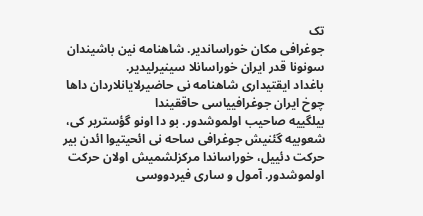تک
جوغرافی مکان خوراساندیر. شاهنامه نین باشیندان سونونا قدر ایران خوراسانلا سینیرلیدیر.
باغداد ایقتیداری شاهنامه نی حاضیرلایانلاردان داها چوخ ایران جوغرافییاسی حاققیندا
بیلگییه صاحیب اولموشدور. بو دا اونو گؤستریر کی،
شعوبیه گئنیش جوغرافی ساحه نی ائحیتیوا ائدن بیر حرکت دئییل، خوراساندا مرکزلشمیش اولان حرکت اولموشدور. آمول و ساری فیردووسی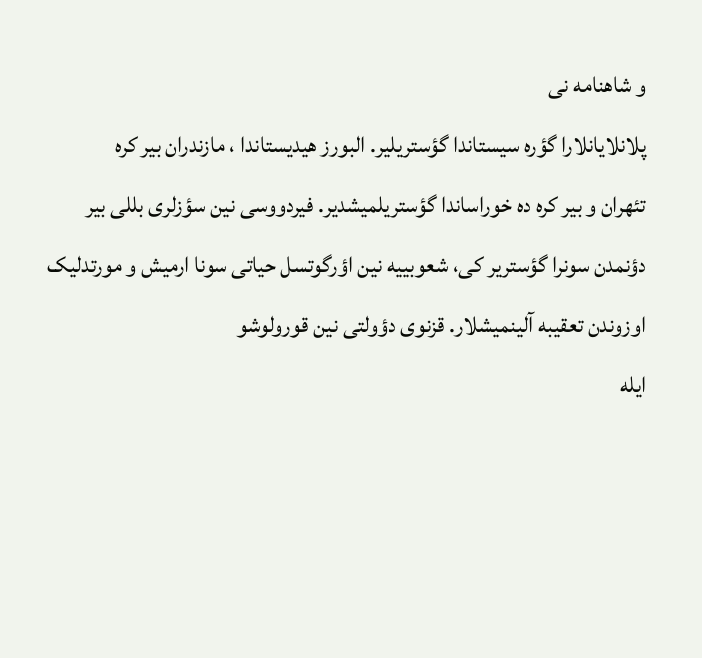و شاهنامه نی
پلانلایانلارا گؤره سیستاندا گؤستریلیر. البورز هیدیستاندا ، مازندران بیر کره
تئهران و بیر کره ده خوراساندا گؤستریلمیشدیر. فیردووسی نین سؤزلری بللی بیر
دؤنمدن سونرا گؤستریر کی، شعوبییه نین اؤرگوتسل حیاتی سونا ارمیش و مورتدلیک
اوزوندن تعقیبه آلینمیشلار. قزنوی دؤولتی نین قورولوشو
ایله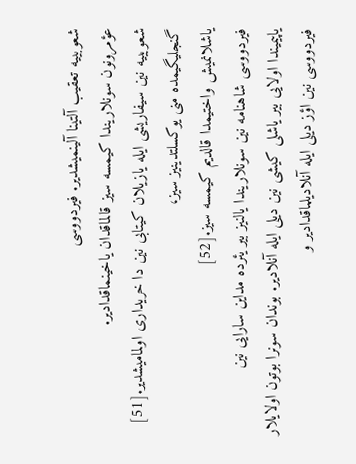شعوبییه تعقیب آلتینا آلینمیشدیر. فیردووسی
عؤمرونون سونلاریندا کیمسه سیز قالماقدان یاخینماقدادیر.
شعوبییه نین سیفاریشی ایله یازیلان کیتابی نین دا خریداری اولمامیشدیر.[51]
گنجلیگیمده منی یوکسلتدینیز سیز،
یاشلانمیش واختیمدا قالدیم کیمسه سیز.[52]
فیردووسی شاهنامه نین سونلاریندا یالنیز بیر یئرده مداین سارایی نین
یاپیمیندا اولایی بیر یاشلی کیشی نین دیلی ایله آنلادیر. بوندان سونرا بوتون اولایلار
فیردووسی نین اؤز دیلی ایله آنلادیلماقدادیر و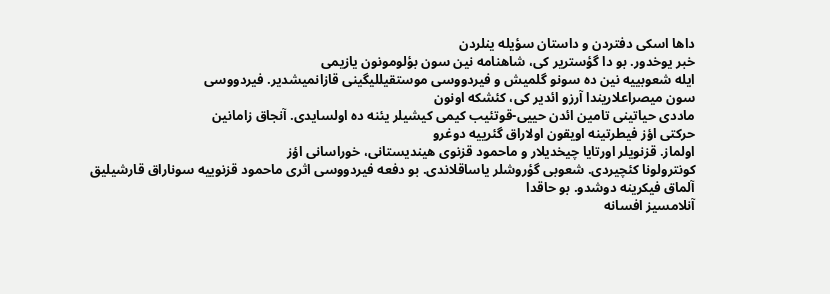داها اسکی دفتردن و داستان سؤیله ینلردن
خبر یوخدور. بو دا گؤستریر کی، شاهنامه نین سون بؤلومونون یازیمی
ایله شعوبییه نین ده سونو گلمیش و فیردووسی موستقیللیگینی قازانمیشدیر. فیردووسی
سون میصراعلاریندا آرزو ائدیر کی، کئشکه اونون
ماددی حیاتینی تامین ائدن حییی-قوتئیب کیمی کیشیلر یئنه ده اولسایدی. آنجاق زامانین
حرکتی اؤز فیطرتینه اویقون اولاراق گئرییه دوغرو
اولماز. قزنویلر اورتایا چیخدیلار و ماحمود قزنوی هیندیستانی، خوراسانی اؤز
کونترولونا کئچیردی. شعوبی گؤروشلر یاساقلاندی. بو دفعه فیردووسی اثری ماحمود قزنوییه سوناراق قارشیلیق
آلماق فیکرینه دوشدو. بو حاقدا
آنلامسیز افسانه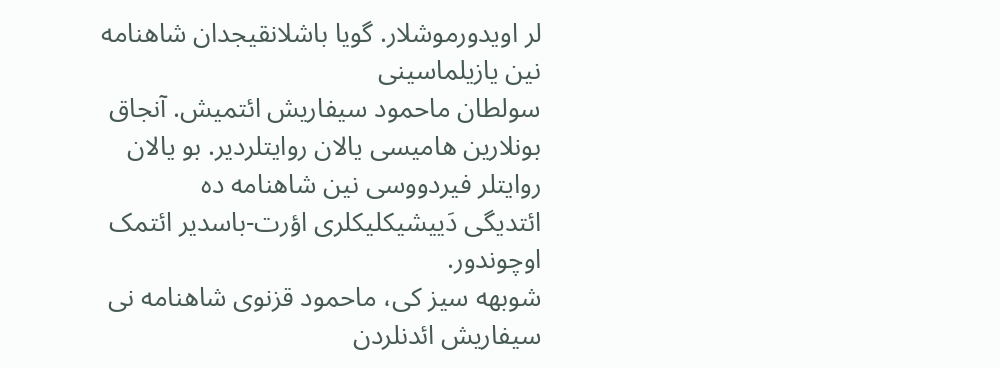لر اویدورموشلار. گویا باشلانقیجدان شاهنامه نین یازیلماسینی
سولطان ماحمود سیفاریش ائتمیش. آنجاق بونلارین هامیسی یالان روایتلردیر. بو یالان
روایتلر فیردووسی نین شاهنامه ده
ائتدیگی دَییشیکلیکلری اؤرت-باسدیر ائتمک اوچوندور.
شوبهه سیز کی، ماحمود قزنوی شاهنامه نی سیفاریش ائدنلردن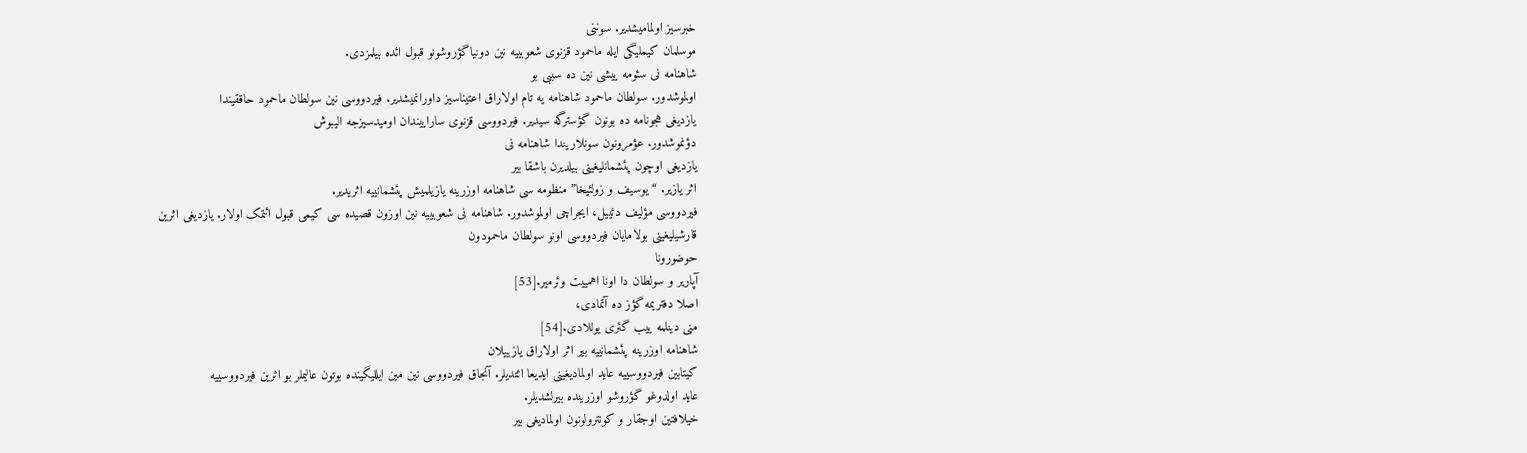خبرسیز اولمامیشدیر. سوننی
موسلمان کیملیگی ایله ماحمود قزنوی شعوبییه نین دونیاگؤروشونو قبول ائده بیلمزدی.
شاهنامه نی سئومه ییشی نین ده سببی بو
اولموشدور. سولطان ماحمود شاهنامه یه تام اولاراق اعتیناسیز داورانمیشدیر. فیردووسی نین سولطان ماحمود حاققیندا
یازدیغی هجونامه ده بونون گؤسترگه سیدیر. فیردووسی قزنوی ساراییندان اومیدسیزجه الیبوش
دؤنموشدور. عؤمرونون سونلاریندا شاهنامه نی
یازدیغی اوچون پئشمانلیغینی بیلدیرن باشقا بیر
اثر یازیر. “یوسیف و زولئیخا” منظومه سی شاهنامه اوزرینه یازیلمیش پئشمانییه اثریدیر.
فیردووسی مؤلیف دئییل، ایجراچی اولموشدور. شاهنامه نی شعوبییه نین اوزون قصیده سی کیمی قبول ائتمک اولار. یازدیغی اثرین
قارشیلیغینی بولامایان فیردووسی اونو سولطان ماحمودون
حوضورونا
آپاریر و سولطان دا اونا اهمییت وئرمیر.[53]
اصلا دفتریمه گؤز ده آتمادی،
منی دینلمه ییب گئری یوللادی.[54]
شاهنامه اوزرینه پئشمانییه بیر اثر اولاراق یازییلان
کیتابین فیردووسییه عاید اولمادیغینی ایدیعا ائتدیلر. آنجاق فیردووسی نین مین ایللیگینده بوتون عالیملر بو اثرین فیردووسییه
عاید اولدوغو گؤروشو اوزرینده بیرلشدیلر.
خیلافتین اوجقار و کونترولونون اولمادیغی بیر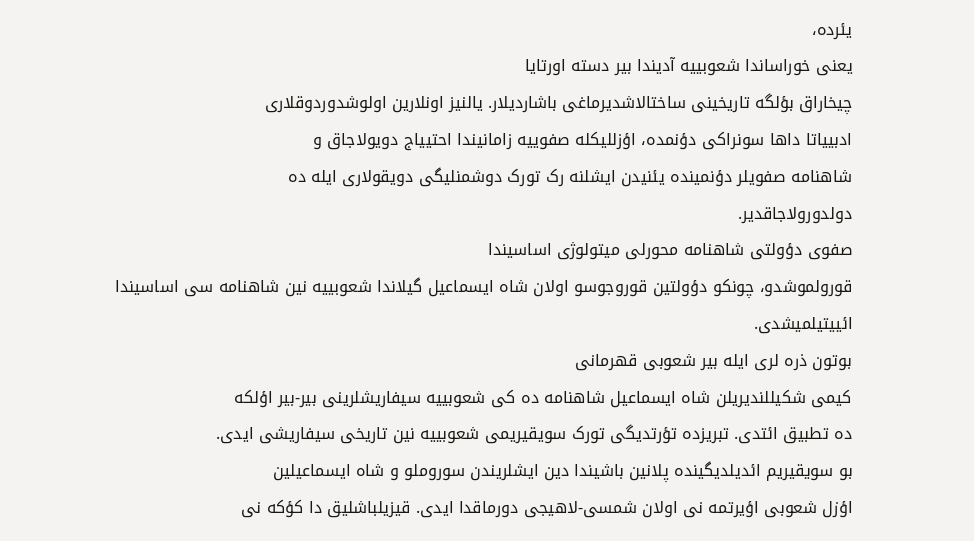یئرده،
یعنی خوراساندا شعوبییه آدیندا بیر دسته اورتایا
چیخاراق بؤلگه تاریخینی ساختالاشدیرماغی باشاردیلار. یالنیز اونلارین اولوشدوردوقلاری
ادبییاتا داها سونراکی دؤنمده، اؤزللیکله صفوییه زامانیندا احتییاج دویولاجاق و
شاهنامه صفویلر دؤنمینده یئنیدن ایشلنه رک تورک دوشمنلیگی دویقولاری ایله ده
دولدورولاجاقدیر.
صفوی دؤولتی شاهنامه محورلی میتولوژی اساسیندا
قورولموشدو، چونکو دؤولتین قوروجوسو اولان شاه ایسماعیل گیلاندا شعوبییه نین شاهنامه سی اساسیندا ائییتیلمیشدی.
بوتون ذره لری ایله بیر شعوبی قهرمانی
کیمی شکیللندیریلن شاه ایسماعیل شاهنامه ده کی شعوبییه سیفاریشلرینی بیر-بیر اؤلکه
ده تطبیق ائتدی. تبریزده تؤرتدیگی تورک سویقیریمی شعوبییه نین تاریخی سیفاریشی ایدی.
بو سویقیریم ائدیلدیگینده پلانین باشیندا دین ایشلریندن سوروملو و شاه ایسماعیلین
اؤزل شعوبی اؤیرتمه نی اولان شمسی-لاهیجی دورماقدا ایدی. قیزیلباشلیق دا کؤکه نی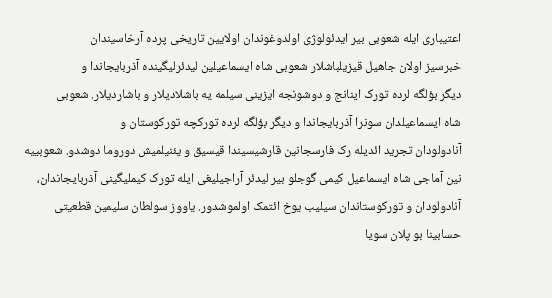اعتیباری ایله شعوبی بیر ایدئولوژی اولدوغوندان اولایین تاریخی پرده آرخاسیندان
خبرسیز اولان جاهیل قیزیلباشلار شعوبی شاه ایسماعیلین لیدئرلیگینده آذربایجاندا و
دیگر بؤلگه لرده تورک اینانج و دوشونجه ایزینی سیلمه یه باشلادیلار و باشاردیلار. شعوبی
شاه ایسماعیلدان سونرا آذربایجاندا و دیگر بؤلگه لرده تورکچه تورکوستان و
آنادولودان تجرید ائدیله رک فارسجانین قارشیسیندا قیسیق و یئنیلمیش دوروما دوشدو. شعوبییه
نین آماجی شاه ایسماعیل کیمی گوجلو بیر لیدئر آراجیلیغی ایله تورک کیملیگینی آذربایجاندان،
آنادولودان و تورکوستاندان سیلیب یوخ ائتمک اولموشدور. یاووز سولطان سلیمین قطعیتی
حسابینا بو پلان سویا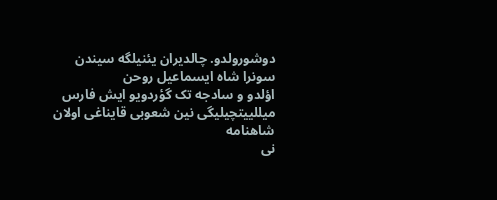دوشورولدو. چالدیران یئنیلگه سیندن سونرا شاه ایسماعیل روحن
اؤلدو و سادجه تک گؤردویو ایش فارس میللییتچیلیگی نین شعوبی قایناغی اولان شاهنامه
نی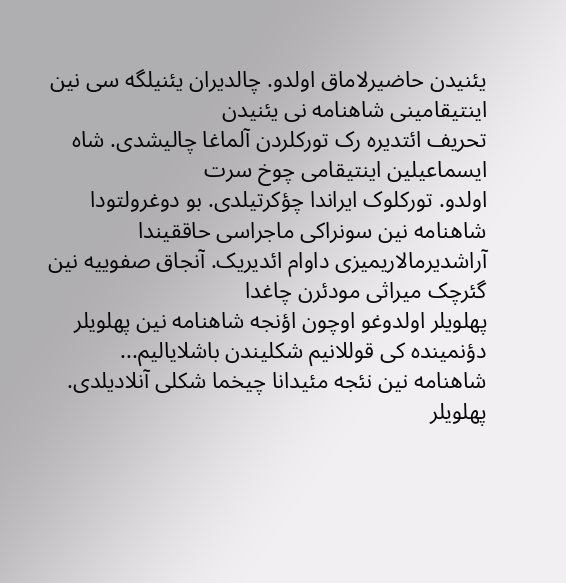یئنیدن حاضیرلاماق اولدو. چالدیران یئنیلگه سی نین اینتیقامینی شاهنامه نی یئنیدن
تحریف ائتدیره رک تورکلردن آلماغا چالیشدی. شاه ایسماعیلین اینتیقامی چوخ سرت
اولدو. تورکلوک ایراندا چؤکرتیلدی. بو دوغرولتودا شاهنامه نین سونراکی ماجراسی حاققیندا
آراشدیرمالاریمیزی داوام ائدیریک. آنجاق صفوییه نین گئرچک میراثی مودئرن چاغدا
پهلویلر اولدوغو اوچون اؤنجه شاهنامه نین پهلویلر دؤنمینده کی قوللانیم شکلیندن باشلایالیم...
شاهنامه نین نئجه مئیدانا چیخما شکلی آنلادیلدی.
پهلویلر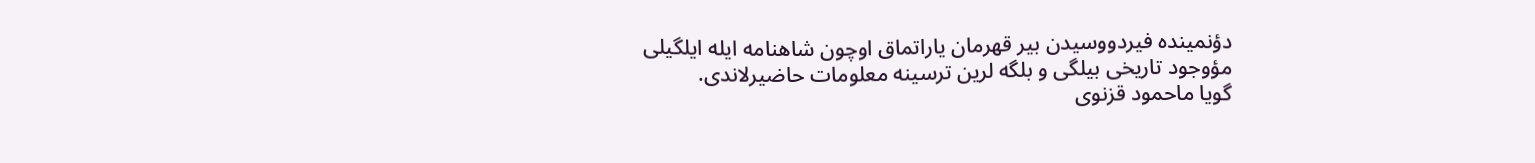دؤنمینده فیردووسیدن بیر قهرمان یاراتماق اوچون شاهنامه ایله ایلگیلی
مؤوجود تاریخی بیلگی و بلگه لرین ترسینه معلومات حاضیرلاندی.
گویا ماحمود قزنوی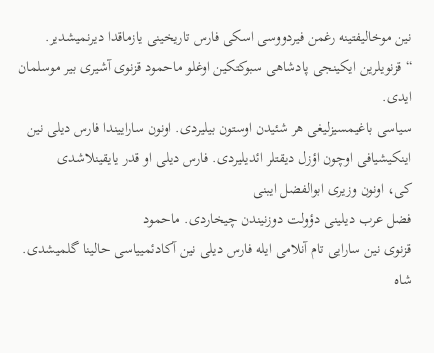نین موخالیفتینه رغمن فیردووسی اسکی فارس تاریخینی یازماقدا دیرنمیشدیر.
“قزنویلرین ایکینجی پادشاهی سبوکتکین اوغلو ماحمود قزنوی آشیری بیر موسلمان ایدی.
سیاسی باغیمسیزلیغی هر شئیدن اوستون بیلیردی. اونون ساراییندا فارس دیلی نین اینکیشیافی اوچون اؤزل دیقتلر ائدیلیردی. فارس دیلی او قدر یایقینلاشدی
کی، اونون وزیری ابوالفضل ایبنی
فضل عرب دیلینی دؤولت دوزنیندن چیخاردی. ماحمود
قزنوی نین سارایی تام آنلامی ایله فارس دیلی نین آکادئمییاسی حالینا گلمیشدی. شاه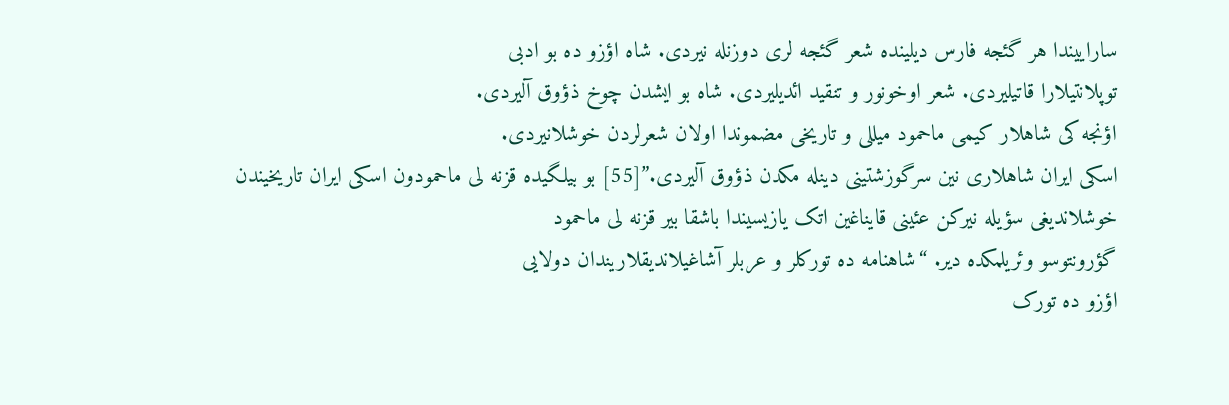ساراییندا هر گئجه فارس دیلینده شعر گئجه لری دوزنله نیردی. شاه اؤزو ده بو ادبی
توپلانتیلارا قاتیلیردی. شعر اوخونور و تنقید ائدیلیردی. شاه بو ایشدن چوخ ذؤوق آلیردی.
اؤنجه کی شاهلار کیمی ماحمود میللی و تاریخی مضموندا اولان شعرلردن خوشلانیردی.
اسکی ایران شاهلاری نین سرگوزشتینی دینله مکدن ذؤوق آلیردی.”[55] بو بیلگیده قزنه لی ماحمودون اسکی ایران تاریخیندن
خوشلاندیغی سؤیله نیرکن عئینی قایناغین اتک یازیسیندا باشقا بیر قزنه لی ماحمود
گؤرونتوسو وئریلمکده دیر. “شاهنامه ده تورکلر و عربلر آشاغیلاندیقلاریندان دولایی
اؤزو ده تورک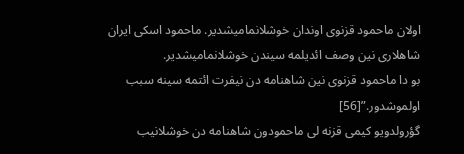اولان ماحمود قزنوی اوندان خوشلانمامیشدیر. ماحمود اسکی ایران شاهلاری نین وصف ائدیلمه سیندن خوشلانمامیشدیر.
بو دا ماحمود قزنوی نین شاهنامه دن نیفرت ائتمه سینه سبب اولموشدور.”[56]
گؤرولدویو کیمی قزنه لی ماحمودون شاهنامه دن خوشلانیب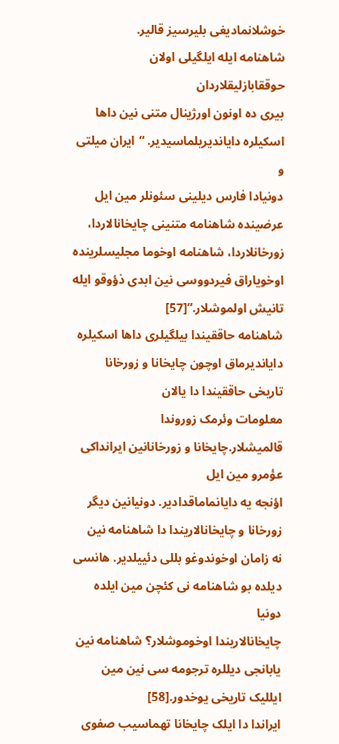خوشلانمادیغی بلیرسیز قالیر.
شاهنامه ایله ایلگیلی اولان حوققابازلیقلاردان
بیری ده اونون اورژینال متنی نین داها اسکیلره دایاندیریلماسیدیر. “ایران میلتی و
دونیادا فارس دیلینی سئونلر مین ایل عرضینده شاهنامه متنینی چایخانالاردا،
زورخانلاردا، شاهنامه اوخوما مجلیسلرینده اوخویاراق فیردووسی نین ابدی ذؤوقو ایله
تانیش اولموشلار.”[57]
شاهنامه حاققیندا بیلگیلری داها اسکیلره دایاندیرماق اوچون چایخانا و زورخانا تاریخی حاققیندا دا یالان
معلومات وئرمک زوروندا قالمیشلار.چایخانا و زورخانانین ایرانداکی عؤمرو مین ایل
اؤنجه یه دایانماماقدادیر. دونیانین دیگر زورخانا و چایخانالاریندا دا شاهنامه نین
نه زامان اوخوندوغو بللی دئییلدیر. هانسی دیلده بو شاهنامه نی کئچن مین ایلده دونیا
چایخانالاریندا اوخوموشلار؟ شاهنامه نین یابانجی دیللره ترجومه سی نین مین ایللیک تاریخی یوخدور.[58]
ایراندا دا ایلک چایخانا تهماسیب صفوی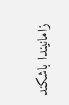زامانیندا باشکند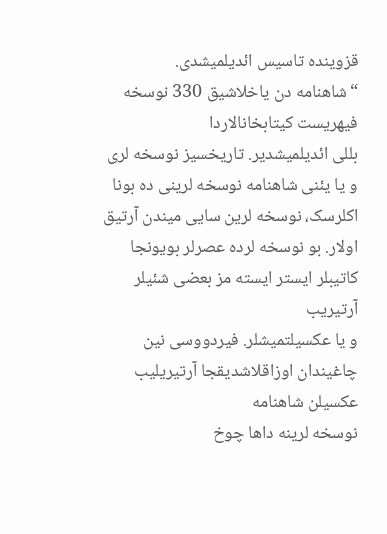قزوینده تاسیس ائدیلمیشدی.
“شاهنامه دن یاخلاشیق 330 نوسخه فیهریست کیتابخانالاردا
بللی ائدیلمیشدیر. تاریخسیز نوسخه لری و یا یئنی شاهنامه نوسخه لرینی ده بونا
اکلرسک، نوسخه لرین سایی میندن آرتیق اولار. بو نوسخه لرده عصرلر بویونجا کاتیبلر ایستر ایسته مز بعضی شئیلر آرتیریب
و یا عکسیلتمیشلر. فیردووسی نین چاغیندان اوزاقلاشدیقجا آرتیریلیب عکسیلن شاهنامه
نوسخه لرینه داها چوخ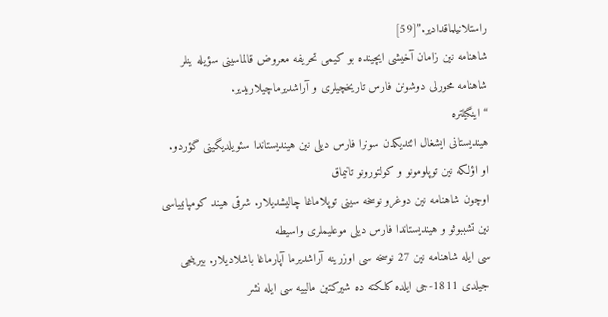راستلانیلماقدادیر.”[59]
شاهنامه نین زامان آخیشی ایچینده بو کیمی تحریفه معروض قالماسینی سؤیله ینلر
شاهنامه محورلی دوشونن فارس تاریخچیلری و آراشدیرماچیلاریدیر.
“اینگیلتره
هیندیستانی ایشغال ائتدیکدن سونرا فارس دیلی نین هیندیستاندا سئویلدیگینی گؤردو.
او اؤلکه نین توپلومونو و کولتورونو تانیماق
اوچون شاهنامه نین دوغرو نوسخه سینی توپلاماغا چالیشدیلار. شرقی هیند کومپانییاسی
نین تشببوثو و هیندیستاندا فارس دیلی موعلیملری واسیطه
سی ایله شاهنامه نین 27 نوسخه سی اوزرینه آراشدیرما آپارماغا باشلادیلار. بیرینجی
جیلدی 1811-جی ایلده کلکته ده شیرکتین مالییه سی ایله نشر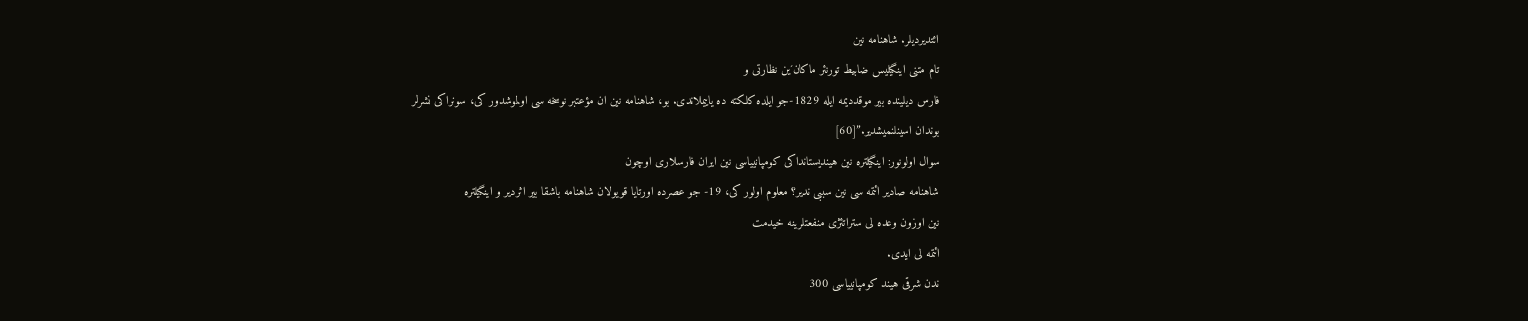ائتدیردیلر. شاهنامه نین
تام متنی اینگیلیس ضابیط تورنئر ماکان´ین نظارتی و
فارس دیلینده بیر موقددیمه ایله 1829-جو ایلده کلکته ده یاییملاندی. بو، شاهنامه نین ان مؤعتبر نوسخه سی اولموشدور کی، سونراکی نشرلر
بوندان اسینلنمیشدیر.”[60]
سوال اولونور: اینگیلتره نین هیندیستانداکی کومپانییاسی نین ایران فارسلاری اوچون
شاهنامه صادیر ائتمه سی نین سببی ندیر؟ معلوم اولور کی، 19- جو عصرده اورتایا قویولان شاهنامه باشقا بیر اثردیر و اینگیلتره
نین اوزون وعده لی ستراتئژی منفعتلرینه خیدمت
ائتمه لی ایدی.
ندن شرقی هیند کومپانییاسی 300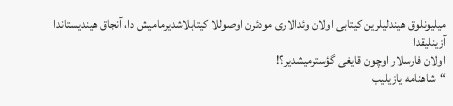میلیونلوق هیندلیلرین کیتابی اولان وئدالاری مودئرن اوصوللا کیتابلاشدیرمامیش دا، آنجاق هیندیستاندا آزینلیقدا
اولان فارسلار اوچون قایغی گؤسترمیشدیر؟!
“شاهنامه یازیلیب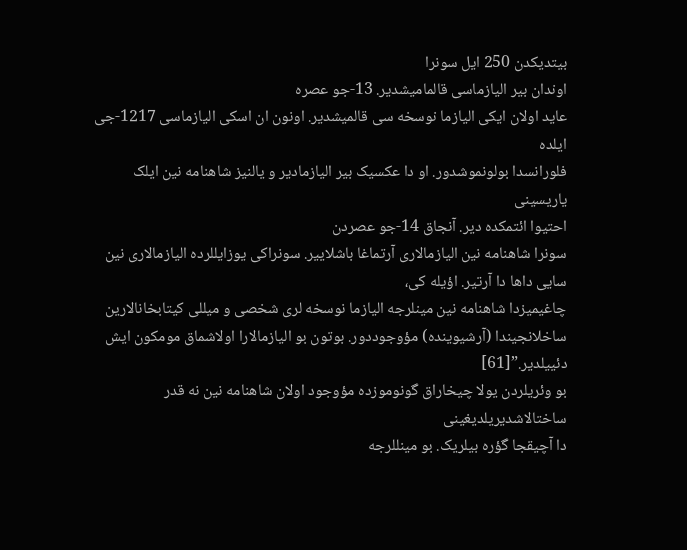بیتدیکدن 250 ایل سونرا
اوندان بیر الیازماسی قالمامیشدیر. 13-جو عصره
عاید اولان ایکی الیازما نوسخه سی قالمیشدیر. اونون ان اسکی الیازماسی 1217-جی ایلده
فلورانسدا بولونموشدور. او دا عکسیک بیر الیازمادیر و یالنیز شاهنامه نین ایلک یاریسینی
احتیوا ائتمکده دیر. آنجاق 14-جو عصردن
سونرا شاهنامه نین الیازمالاری آرتماغا باشلاییر. سونراکی یوزایللرده الیازمالاری نین سایی داها دا آرتیر. اؤیله کی،
چاغیمیزدا شاهنامه نین مینلرجه الیازما نوسخه لری شخصی و میللی کیتابخانالارین
ساخلانجیندا (آرشیوینده) مؤوجوددور. بوتون بو الیازمالارا اولاشماق مومکون ایش دئییلدیر.”[61]
بو وئریلردن یولا چیخاراق گونوموزده مؤوجود اولان شاهنامه نین نه قدر ساختالاشدیریلدیغینی
دا آچیقجا گؤره بیلریک. بو مینللرجه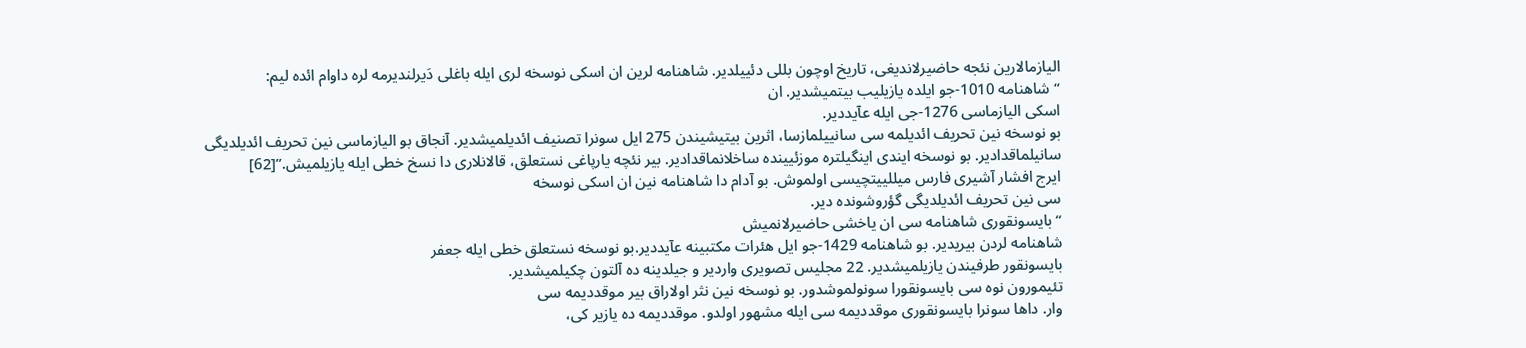الیازمالارین نئجه حاضیرلاندیغی، تاریخ اوچون بللی دئییلدیر. شاهنامه لرین ان اسکی نوسخه لری ایله باغلی دَیرلندیرمه لره داوام ائده لیم:
“شاهنامه 1010-جو ایلده یازیلیب بیتمیشدیر. ان
اسکی الیازماسی 1276-جی ایله عآیددیر.
بو نوسخه نین تحریف ائدیلمه سی سانییلمازسا، اثرین بیتیشیندن 275 ایل سونرا تصنیف ائدیلمیشدیر. آنجاق بو الیازماسی نین تحریف ائدیلدیگی
سانیلماقدادیر. بو نوسخه ایندی اینگیلتره موزئیینده ساخلانماقدادیر. بیر نئچه یارپاغی نستعلق، قالانلاری دا نسخ خطی ایله یازیلمیش.”[62]
ایرج افشار آشیری فارس میللییتچیسی اولموش. بو آدام دا شاهنامه نین ان اسکی نوسخه
سی نین تحریف ائدیلدیگی گؤروشونده دیر.
“بایسونقوری شاهنامه سی ان یاخشی حاضیرلانمیش
شاهنامه لردن بیریدیر. بو شاهنامه 1429-جو ایل هئرات مکتبینه عآیددیر.بو نوسخه نستعلق خطی ایله جعفر
بایسونقور طرفیندن یازیلمیشدیر. 22 مجلیس تصویری واردیر و جیلدینه ده آلتون چکیلمیشدیر.
تئیمورون نوه سی بایسونقورا سونولموشدور. بو نوسخه نین نثر اولاراق بیر موقددیمه سی
وار. داها سونرا بایسونقوری موقددیمه سی ایله مشهور اولدو. موقددیمه ده یازیر کی،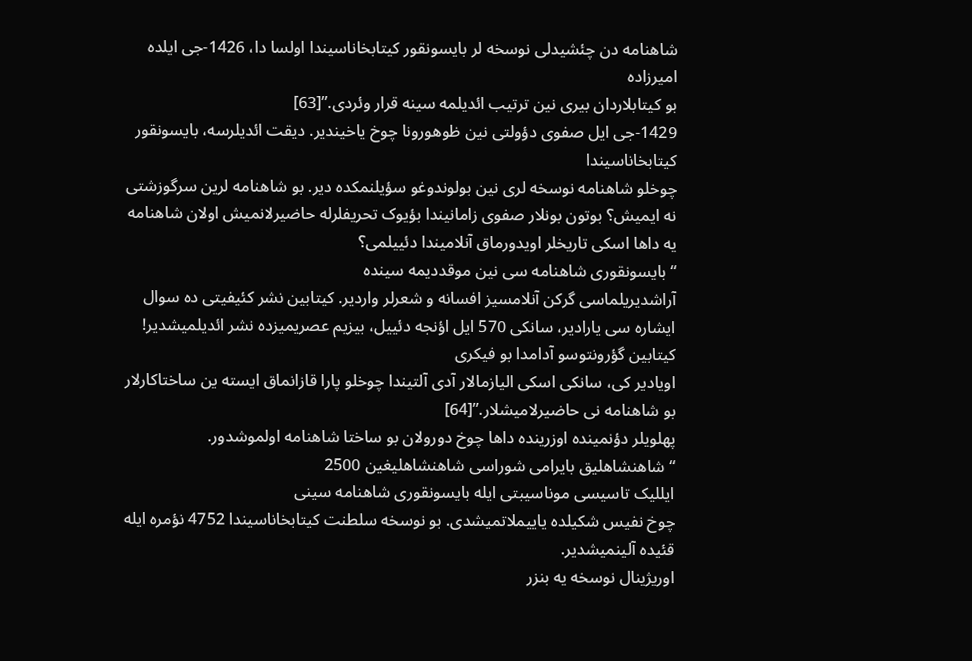شاهنامه دن چئشیدلی نوسخه لر بایسونقور کیتابخاناسیندا اولسا دا، 1426-جی ایلده امیرزاده
بو کیتابلاردان بیری نین ترتیب ائدیلمه سینه قرار وئردی.”[63]
1429-جی ایل صفوی دؤولتی نین ظوهورونا چوخ یاخیندیر. دیقت ائدیلرسه، بایسونقور کیتابخاناسیندا
چوخلو شاهنامه نوسخه لری نین بولوندوغو سؤیلنمکده دیر. بو شاهنامه لرین سرگوزشتی
نه ایمیش؟ بوتون بونلار صفوی زامانیندا بؤیوک تحریفلرله حاضیرلانمیش اولان شاهنامه
یه داها اسکی تاریخلر اویدورماق آنلامیندا دئییلمی؟
“بایسونقوری شاهنامه سی نین موقددیمه سینده
آراشدیریلماسی گرکن آنلامسیز افسانه و شعرلر واردیر. کیتابین نشر کئیفیتی ده سوال
ایشاره سی یارادیر، سانکی 570 ایل اؤنجه دئییل، بیزیم عصریمیزده نشر ائدیلمیشدیر! کیتابین گؤرونتوسو آدامدا بو فیکری
اویادیر کی، سانکی اسکی الیازمالار آدی آلتیندا چوخلو پارا قازانماق ایسته ین ساختاکارلار بو شاهنامه نی حاضیرلامیشلار.”[64]
پهلویلر دؤنمینده اوزرینده داها چوخ دورولان بو ساختا شاهنامه اولموشدور.
“شاهنشاهلیق بایرامی شوراسی شاهنشاهلیغین 2500
ایللیک تاسیسی موناسیبتی ایله بایسونقوری شاهنامه سینی
چوخ نفیس شکیلده یاییملاتمیشدی. بو نوسخه سلطنت کیتابخاناسیندا 4752 نؤمره ایله قئیده آلینمیشدیر.
اوریژینال نوسخه یه بنزر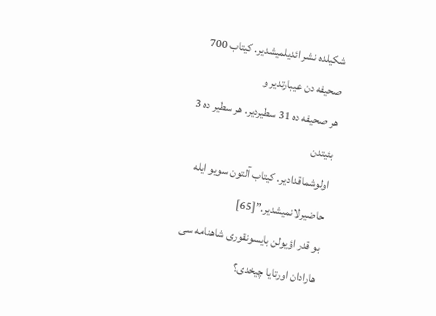شکیلده نشر ائدیلمیشدیر. کیتاب 700 صحیفه دن عیبارتدیر و
هر صحیفه ده 31 سطیردیر. هر سطیر ده 3 بئیتدن
اولوشماقدادیر. کیتاب آلتون سویو ایله حاضیرلانمیشدیر.”[65]
بو قدر اؤیولن بایسونقوری شاهنامه سی هارادان اورتایا چیخدی؟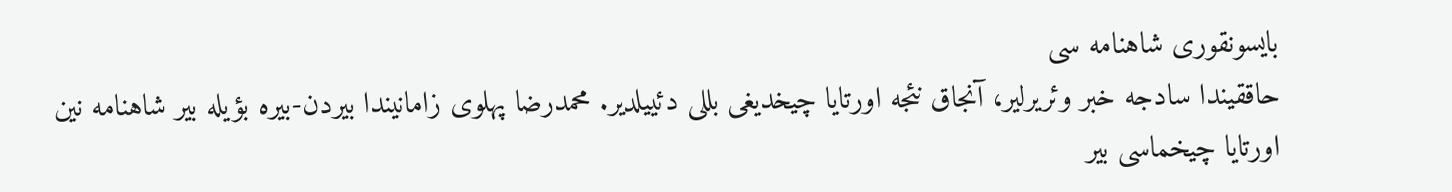بایسونقوری شاهنامه سی
حاققیندا سادجه خبر وئریرلیر، آنجاق نئجه اورتایا چیخدیغی بللی دئییلدیر. محمدرضا پهلوی زامانیندا بیردن-بیره بؤیله بیر شاهنامه نین
اورتایا چیخماسی بیر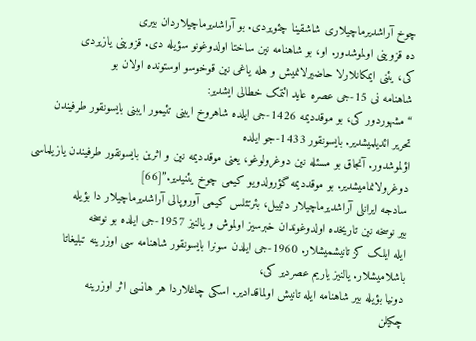چوخ آراشدیرماچیلاری شاشقینا چئویردی. بو آراشدیرماچیلاردان بیری
ده قزوینی اولموشدور. او، بو شاهنامه نین ساختا اولدوغونو سؤیله دی. قزوینی یازیردی
کی، یئنی ایمکانلارلا حاضیرلانمیش و هله یاغی نین قوخوسو اوستونده اولان بو
شاهنامه نی 15-جی عصره عاید ائتمک خطالی ایشدیر:
“مشهوردور کی، بو موقددیمه 1426-جی ایلده شاهروخ ایبنی تئیمور ایبنی بایسونقور طرفیندن
تحریر ائدیلمیشدیر. بایسونقور 1433-جو ایلده
اؤلموشدور. آنجاق بو مسئله نین دوغرولوغو، یعنی موقددیمه نین و اثرین بایسونقور طرفیندن یازیلماسی
دوغرولانمامیشدیر. بو موقددیمه گؤرولدویو کیمی چوخ یئنیدیر.”[66]
سادجه ایرانلی آراشدیرماچیلار دئییل، بئرتئلس کیمی آوروپالی آراشدیرماچیلار دا بؤیله
بیر نوسخه نین تاریخده اولدوغوندان خبرسیز اولموش و یالنیز 1957-جی ایلده بو نوسخه
ایله ایلک کز تانیشمیشلار. 1960-جی ایلدن سونرا بایسونقور شاهنامه سی اوزرینه تبلیغاتا
باشلامیشلار. یالنیز یاریم عصردیر کی،
دونیا بؤیله بیر شاهنامه ایله تانیش اولماقدادیر. اسکی چاغلاردا هر هانسی اثر اوزرینه
چکیلن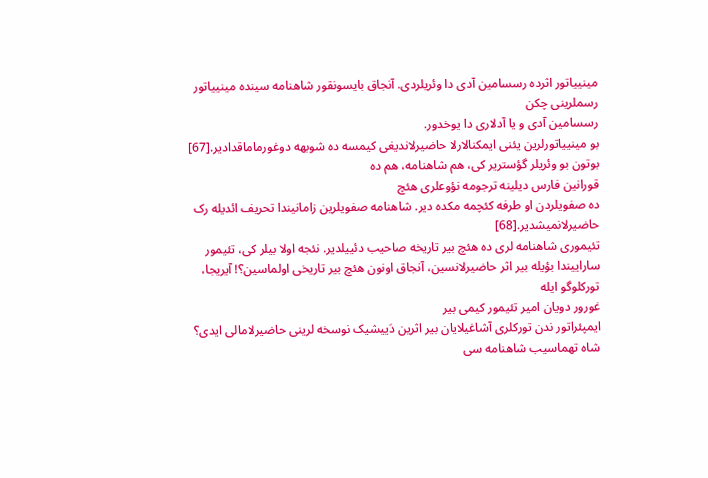مینییاتور اثرده رسسامین آدی دا وئریلردی. آنجاق بایسونقور شاهنامه سینده مینییاتور
رسملرینی چکن
رسسامین آدی و یا آدلاری دا یوخدور.
بو مینییاتورلرین یئنی ایمکنالارلا حاضیرلاندیغی کیمسه ده شوبهه دوغورماماقدادیر.[67]
بوتون بو وئریلر گؤستریر کی، هم شاهنامه، هم ده
قورانین فارس دیلینه ترجومه نؤوعلری هئچ
ده صفویلردن او طرفه کئچمه مکده دیر. شاهنامه صفویلرین زامانیندا تحریف ائدیله رک
حاضیرلانمیشدیر.[68]
تئیموری شاهنامه لری ده هئچ بیر تاریخه صاحیب دئییلدیر. نئجه اولا بیلر کی، تئیمور
ساراییندا بؤیله بیر اثر حاضیرلانسین، آنجاق اونون هئچ بیر تاریخی اولماسین؟! آیریجا،
تورکلوگو ایله
غورور دویان امیر تئیمور کیمی بیر
ایمپئراتور ندن تورکلری آشاغیلایان بیر اثرین دَییشیک نوسخه لرینی حاضیرلامالی ایدی؟
شاه تهماسیب شاهنامه سی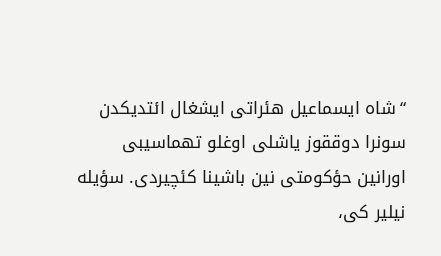“شاه ایسماعیل هئراتی ایشغال ائتدیکدن سونرا دوققوز یاشلی اوغلو تهماسیبی
اورانین حؤکومتی نین باشینا کئچیردی. سؤیله نیلیر کی،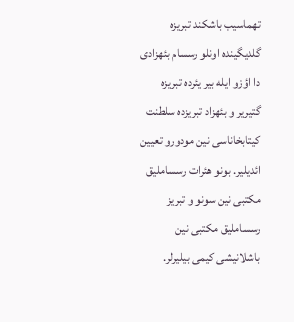تهماسیب باشکند تبریزه گلدیگینده اونلو رسسام بئهزادی دا اؤزو ایله بیر یئرده تبریزه
گتیریر و بئهزاد تبریزده سلطنت کیتابخاناسی نین مودورو تعیین ائدیلیر. بونو هئرات رسساملیق مکتبی نین سونو و تبریز رسساملیق مکتبی نین
باشلانیشی کیمی بیلیرلر.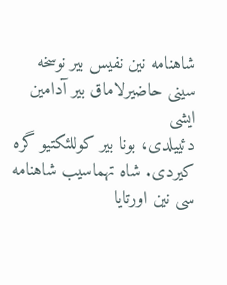شاهنامه نین نفیس بیر نوسخه سینی حاضیرلاماق بیر آدامین ایشی
دئییلدی، بونا بیر کوللئکتیو گره کیردی. شاه تهماسیب شاهنامه سی نین اورتایا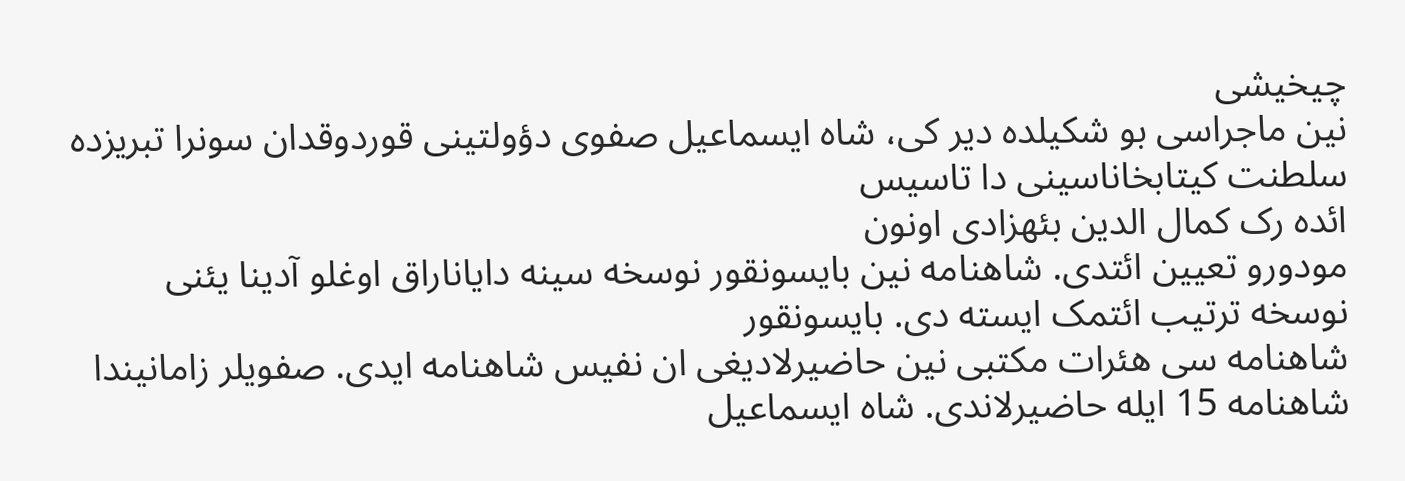چیخیشی
نین ماجراسی بو شکیلده دیر کی، شاه ایسماعیل صفوی دؤولتینی قوردوقدان سونرا تبریزده
سلطنت کیتابخاناسینی دا تاسیس
ائده رک کمال الدین بئهزادی اونون
مودورو تعیین ائتدی. شاهنامه نین بایسونقور نوسخه سینه دایاناراق اوغلو آدینا یئنی
نوسخه ترتیب ائتمک ایسته دی. بایسونقور
شاهنامه سی هئرات مکتبی نین حاضیرلادیغی ان نفیس شاهنامه ایدی. صفویلر زامانیندا
شاهنامه 15 ایله حاضیرلاندی. شاه ایسماعیل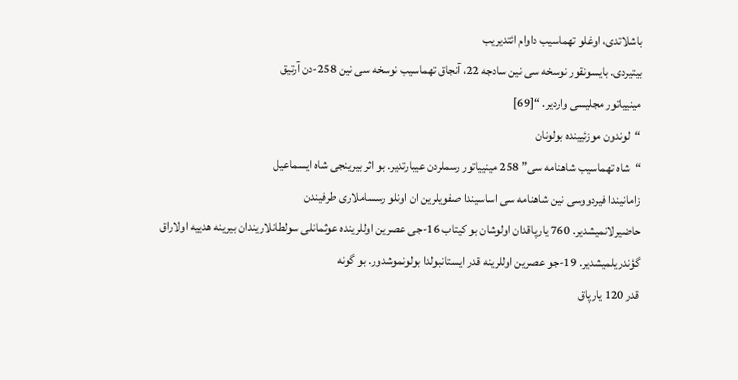باشلاتدی، اوغلو تهماسیب داوام ائتدیریب
بیتیردی. بایسونقور نوسخه سی نین سادجه 22، آنجاق تهماسیب نوسخه سی نین 258-دن آرتیق
مینییاتور مجلیسی واردیر. “[69]
“لوندون موزئیینده بولونان
“شاه تهماسیب شاهنامه سی” 258 مینییاتور رسملردن عیبارتدیر. بو اثر بیرینجی شاه ایسماعیل
زامانیندا فیردووسی نین شاهنامه سی اساسیندا صفویلرین ان اونلو رسساملاری طرفیندن
حاضیرلانمیشدیر. 760 یارپاقدان اولوشان بو کیتاب 16-جی عصرین اوللرینده عوثمانلی سولطانلاریندان بیرینه هدییه اولاراق گؤندریلمیشدیر. 19-جو عصرین اوللرینه قدر ایستانبولدا بولونموشدور. بو گونه
قدر 120 یارپاق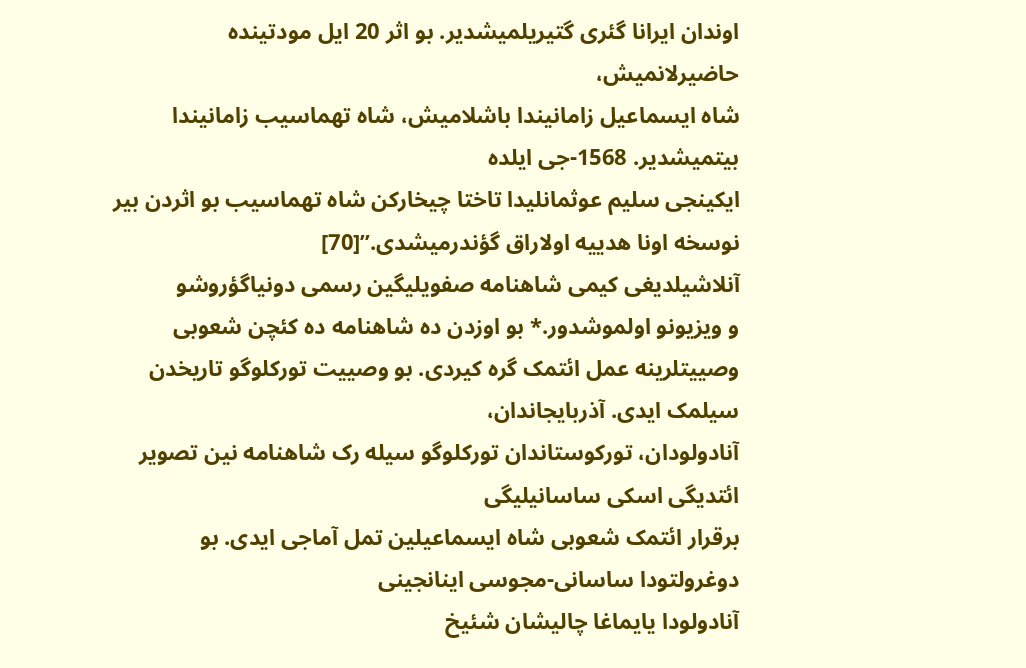اوندان ایرانا گئری گتیریلمیشدیر. بو اثر 20 ایل مودتینده حاضیرلانمیش،
شاه ایسماعیل زامانیندا باشلامیش، شاه تهماسیب زامانیندا بیتمیشدیر. 1568-جی ایلده
ایکینجی سلیم عوثمانلیدا تاختا چیخارکن شاه تهماسیب بو اثردن بیر نوسخه اونا هدییه اولاراق گؤندرمیشدی.”[70]
آنلاشیلدیغی کیمی شاهنامه صفویلیگین رسمی دونیاگؤروشو
و ویزیونو اولموشدور.* بو اوزدن ده شاهنامه ده کئچن شعوبی وصییتلرینه عمل ائتمک گره کیردی. بو وصییت تورکلوگو تاریخدن سیلمک ایدی. آذربایجاندان،
آنادولودان، تورکوستاندان تورکلوگو سیله رک شاهنامه نین تصویر ائتدیگی اسکی ساسانیلیگی
برقرار ائتمک شعوبی شاه ایسماعیلین تمل آماجی ایدی. بو دوغرولتودا ساسانی-مجوسی اینانجینی
آنادولودا یایماغا چالیشان شئیخ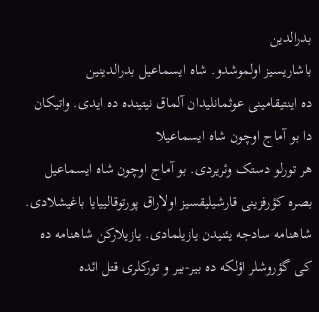بدرالدین
باشاریسیز اولموشدو. شاه ایسماعیل بدرالدینین
ده اینتیقامینی عوثمانلیدان آلماق نیتینده ده ایدی. واتیکان دا بو آماج اوچون شاه ایسماعیلا
هر تورلو دستک وئریردی. بو آماج اوچون شاه ایسماعیل بصره کؤرفزینی قارشیلیقسیز اولاراق پورتوقالییایا باغیشلادی.
شاهنامه سادجه یئنیدن یازیلمادی. یازیلارکن شاهنامه ده کی گؤروشلر اؤلکه ده بیر-بیر و تورکلری قتل ائده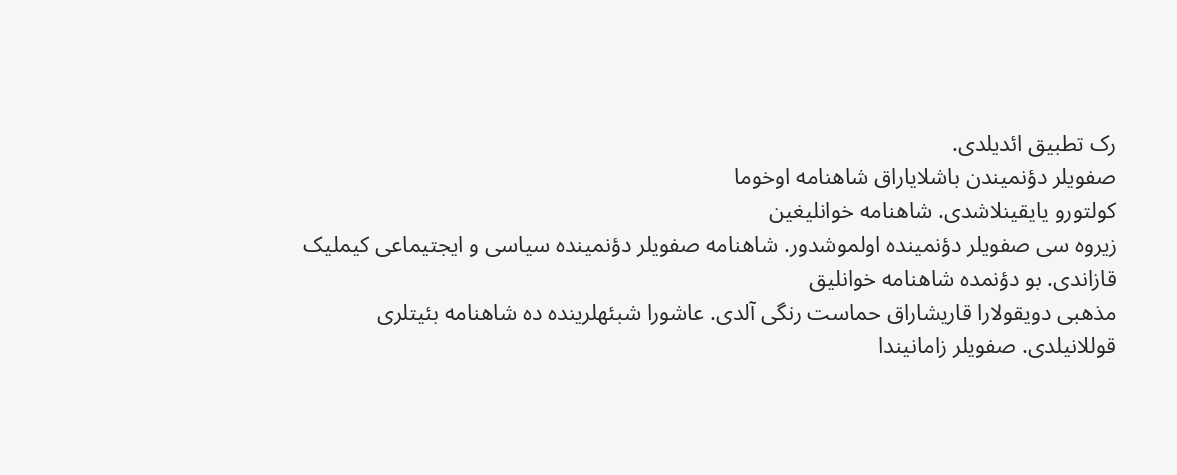رک تطبیق ائدیلدی.
صفویلر دؤنمیندن باشلایاراق شاهنامه اوخوما
کولتورو یایقینلاشدی. شاهنامه خوانلیغین
زیروه سی صفویلر دؤنمینده اولموشدور. شاهنامه صفویلر دؤنمینده سیاسی و ایجتیماعی کیملیک قازاندی. بو دؤنمده شاهنامه خوانلیق
مذهبی دویقولارا قاریشاراق حماست رنگی آلدی. عاشورا شبئهلرینده ده شاهنامه بئیتلری
قوللانیلدی. صفویلر زامانیندا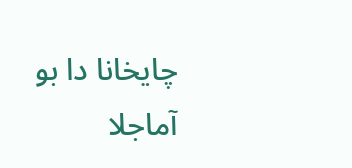چایخانا دا بو آماجلا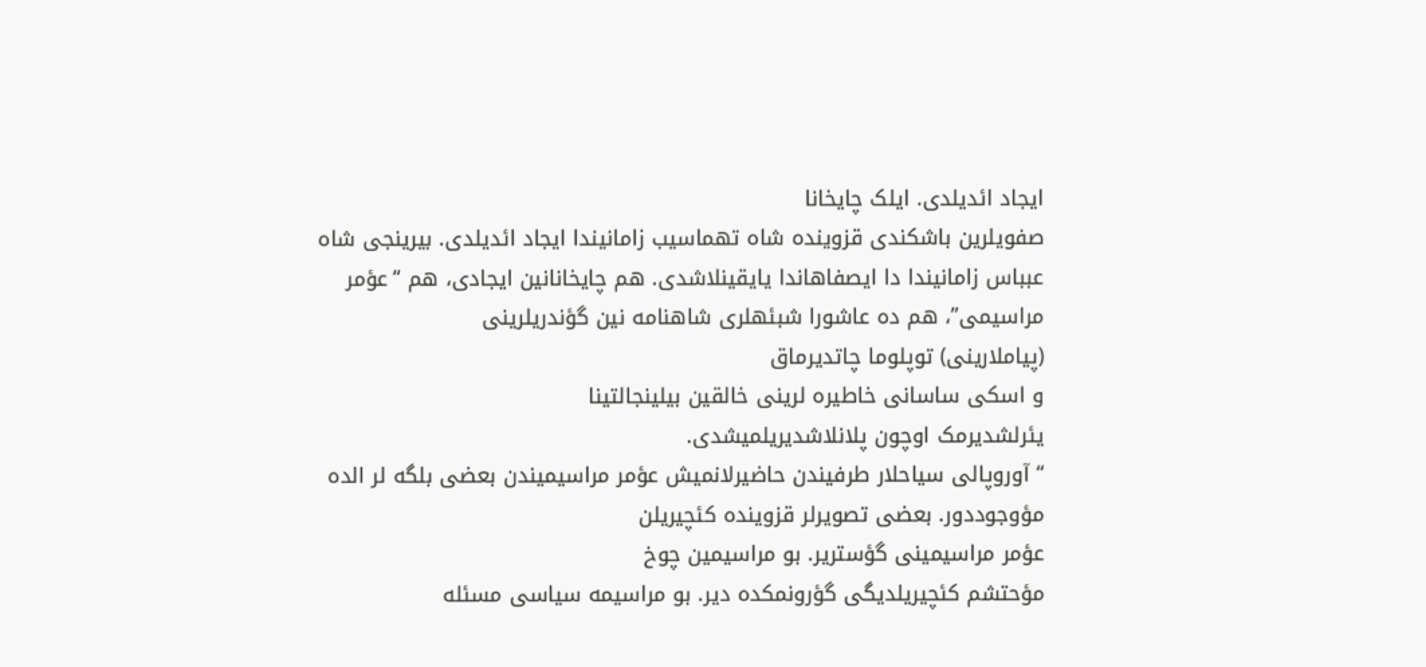ایجاد ائدیلدی. ایلک چایخانا
صفویلرین باشکندی قزوینده شاه تهماسیب زامانیندا ایجاد ائدیلدی. بیرینجی شاه عبباس زامانیندا دا ایصفاهاندا یایقینلاشدی. هم چایخانانین ایجادی، هم “عؤمر مراسیمی”، هم ده عاشورا شبئهلری شاهنامه نین گؤندریلرینی
(پیاملارینی) توپلوما چاتدیرماق
و اسکی ساسانی خاطیره لرینی خالقین بیلینجالتینا
یئرلشدیرمک اوچون پلانلاشدیریلمیشدی.
“آوروپالی سیاحلار طرفیندن حاضیرلانمیش عؤمر مراسیمیندن بعضی بلگه لر الده مؤوجوددور. بعضی تصویرلر قزوینده کئچیریلن
عؤمر مراسیمینی گؤستریر. بو مراسیمین چوخ
مؤحتشم کئچیریلدیگی گؤرونمکده دیر. بو مراسیمه سیاسی مسئله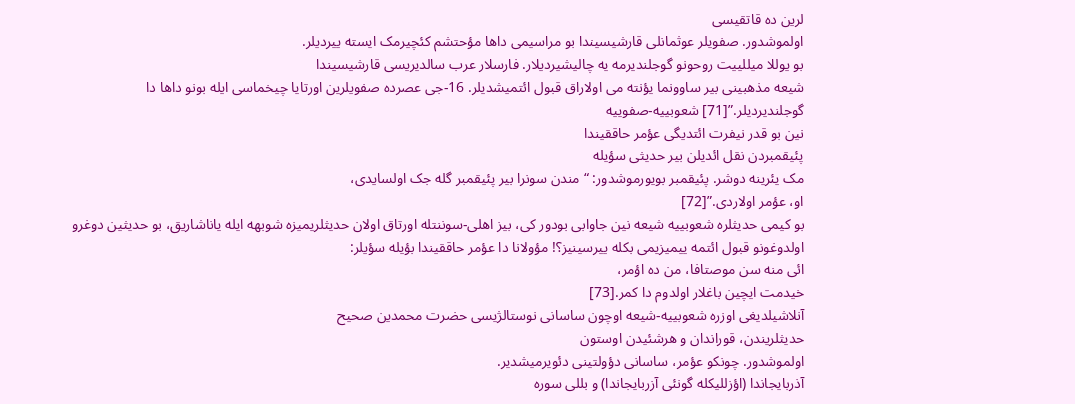لرین ده قاتقیسی
اولموشدور. صفویلر عوثمانلی قارشیسیندا بو مراسیمی داها مؤحتشم کئچیرمک ایسته ییردیلر.
بو یوللا میللییت روحونو گوجلندیرمه یه چالیشیردیلار. فارسلار عرب سالدیریسی قارشیسیندا
شیعه مذهبینی بیر ساوونما یؤنته می اولاراق قبول ائتمیشدیلر. 16-جی عصرده صفویلرین اورتایا چیخماسی ایله بونو داها دا
گوجلندیردیلر.”[71] شعوبییه-صفوییه
نین بو قدر نیفرت ائتدیگی عؤمر حاققیندا
پئیقمبردن نقل ائدیلن بیر حدیثی سؤیله
مک یئرینه دوشر. پئیقمبر بویورموشدور: “مندن سونرا بیر پئیقمبر گله جک اولسایدی،
او، عؤمر اولاردی.”[72]
بو کیمی حدیثلره شعوبییه شیعه نین جاوابی بودور کی، بیز اهلی-سوننتله اورتاق اولان حدیثلریمیزه شوبهه ایله یاناشاریق، بو حدیثین دوغرو اولدوغونو قبول ائتمه ییمیزیمی بکله ییرسینیز؟! مؤولانا دا عؤمر حاققیندا بؤیله سؤیلر:
ائی منه سن موصتافا، من ده اؤمر،
خیدمت ایچین باغلار اولدوم دا کمر.[73]
آنلاشیلدیغی اوزره شعوبییه-شیعه اوچون ساسانی نوستالژیسی حضرت محمدین صحیح
حدیثلریندن، قوراندان و هرشئیدن اوستون
اولموشدور. چونکو عؤمر، ساسانی دؤولتینی دئویرمیشدیر.
آذربایجاندا (اؤزللیکله گونئی آزربایجاندا) و بللی سوره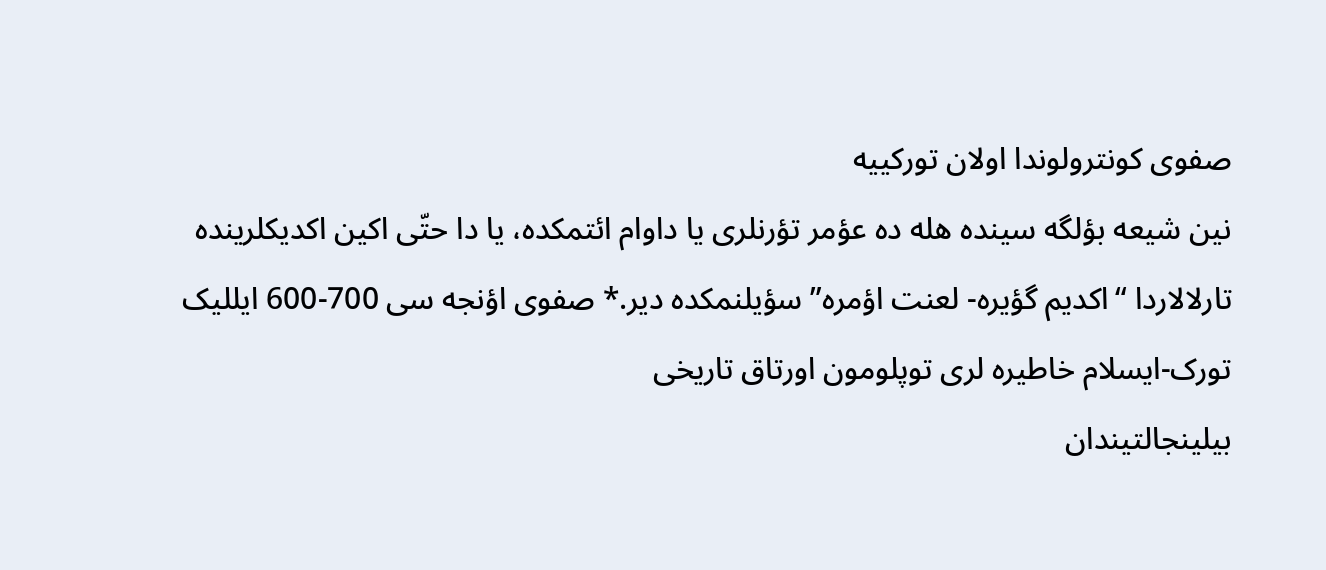صفوی کونترولوندا اولان تورکییه
نین شیعه بؤلگه سینده هله ده عؤمر تؤرنلری یا داوام ائتمکده، یا دا حتّی اکین اکدیکلرینده
تارلالاردا “اکدیم گؤیره- لعنت اؤمره” سؤیلنمکده دیر.* صفوی اؤنجه سی 700-600 ایللیک تورک-ایسلام خاطیره لری توپلومون اورتاق تاریخی
بیلینجالتیندان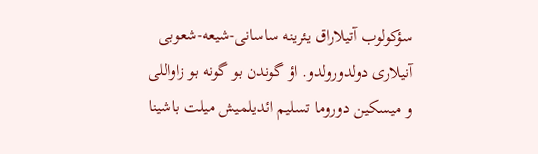سؤکولوب آتیلاراق یئرینه ساسانی-شیعه-شعوبی آنیلاری دولدورولدو. اؤ گوندن بو گونه بو زاواللی
و میسکین دوروما تسلیم ائدیلمیش میلت باشینا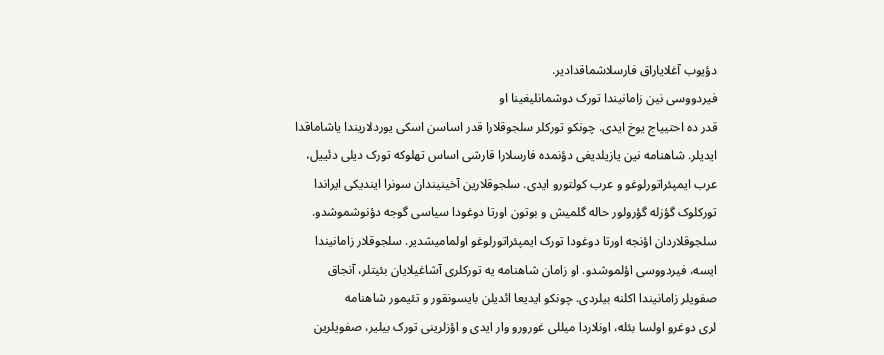دؤیوب آغلایاراق فارسلاشماقدادیر.
فیردووسی نین زامانیندا تورک دوشمانلیغینا او
قدر ده احتییاج یوخ ایدی. چونکو تورکلر سلجوقلارا قدر اساسن اسکی یوردلاریندا یاشاماقدا
ایدیلر. شاهنامه نین یازیلدیغی دؤنمده فارسلارا قارشی اساس تهلوکه تورک دیلی دئییل،
عرب ایمپئراتورلوغو و عرب کولتورو ایدی. سلجوقلارین آخینیندان سونرا ایندیکی ایراندا
تورکلوک گؤزله گؤرولور حاله گلمیش و بوتون اورتا دوغودا سیاسی گوجه دؤنوشموشدو.
سلجوقلاردان اؤنجه اورتا دوغودا تورک ایمپئراتورلوغو اولمامیشدیر. سلجوقلار زامانیندا
ایسه، فیردووسی اؤلموشدو. او زامان شاهنامه یه تورکلری آشاغیلایان بئیتلر، آنجاق
صفویلر زامانیندا اکلنه بیلردی. چونکو ایدیعا ائدیلن بایسونقور و تئیمور شاهنامه
لری دوغرو اولسا بئله، اونلاردا میللی غورورو وار ایدی و اؤزلرینی تورک بیلیر، صفویلرین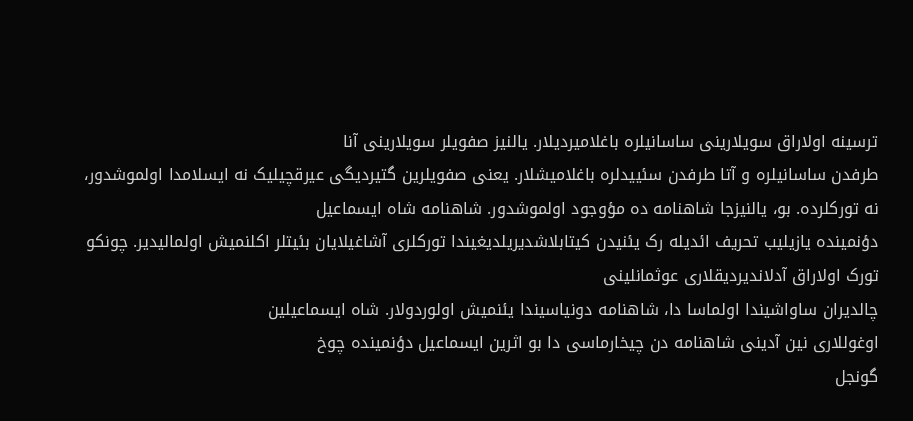ترسینه اولاراق سویلارینی ساسانیلره باغلامیردیلار. یالنیز صفویلر سویلارینی آنا
طرفدن ساسانیلره و آتا طرفدن سئییدلره باغلامیشلار. یعنی صفویلرین گتیردیگی عیرقچیلیک نه ایسلامدا اولموشدور،
نه تورکلرده. بو، یالنیزجا شاهنامه ده مؤوجود اولموشدور. شاهنامه شاه ایسماعیل
دؤنمینده یازیلیب تحریف ائدیله رک یئنیدن کیتابلاشدیریلدیغیندا تورکلری آشاغیلایان بئیتلر اکلنمیش اولمالیدیر. چونکو
تورک اولاراق آدلاندیردیقلاری عوثمانلینی
چالدیران ساواشیندا اولماسا دا، شاهنامه دونیاسیندا یئنمیش اولوردولار. شاه ایسماعیلین
اوغوللاری نین آدینی شاهنامه دن چیخارماسی دا بو اثرین ایسماعیل دؤنمینده چوخ
گونجل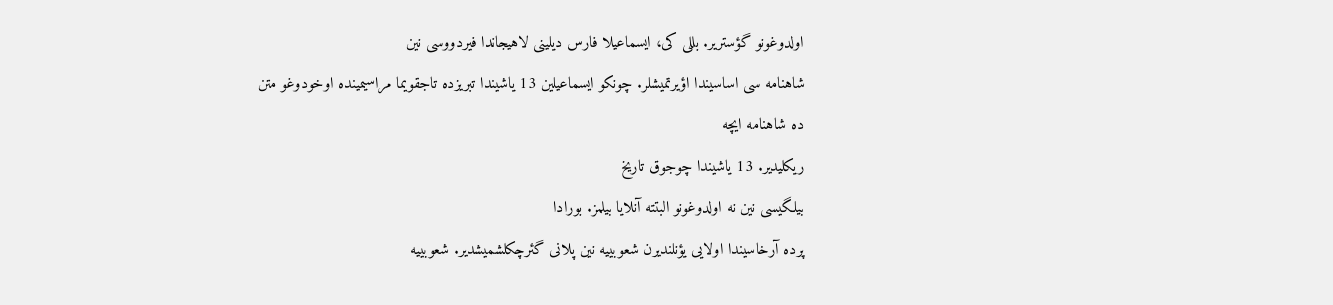اولدوغونو گؤستریر. بللی کی، ایسماعیلا فارس دیلینی لاهیجاندا فیردووسی نین
شاهنامه سی اساسیندا اؤیرتمیشلر. چونکو ایسماعیلین 13 یاشیندا تبریزده تاجقویما مراسیمینده اوخودوغو متن
ده شاهنامه ایچه
ریکلیدیر. 13 یاشیندا چوجوق تاریخ
بیلگیسی نین نه اولدوغونو البتته آنلایا بیلمز. بورادا
پرده آرخاسیندا اولایی یؤنلندیرن شعوبییه نین پلانی گئرچکلشمیشدیر. شعوبییه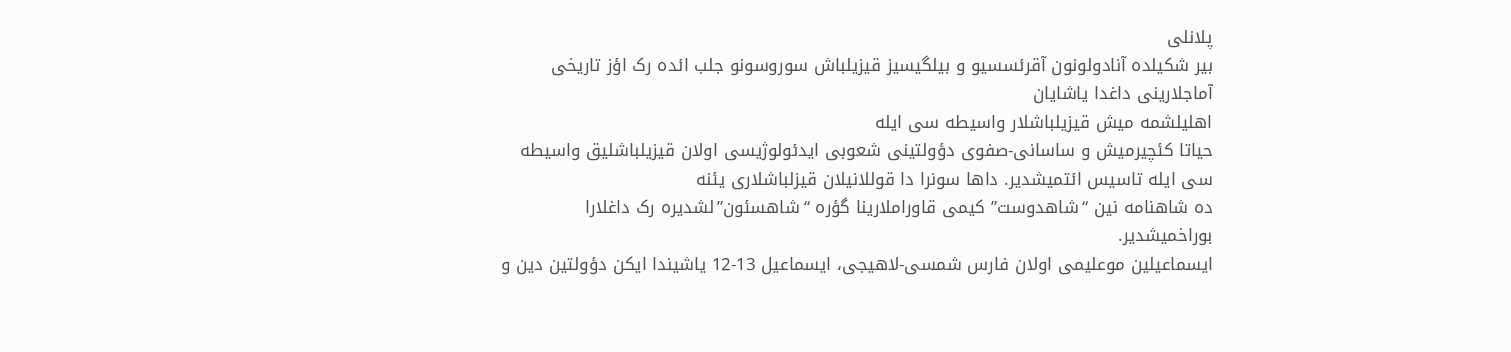پلانلی
بیر شکیلده آنادولونون آقرئسسیو و بیلگیسیز قیزیلباش سوروسونو جلب ائده رک اؤز تاریخی آماجلارینی داغدا یاشایان
اهلیلشمه میش قیزیلباشلار واسیطه سی ایله
حیاتا کئچیرمیش و ساسانی-صفوی دؤولتینی شعوبی ایدئولوژیسی اولان قیزیلباشلیق واسیطه
سی ایله تاسیس ائتمیشدیر. داها سونرا دا قوللانیلان قیزلباشلاری یئنه
ده شاهنامه نین “شاهدوست” کیمی قاوراملارینا گؤره “شاهسئون”لشدیره رک داغلارا
بوراخمیشدیر.
ایسماعیلین موعلیمی اولان فارس شمسی-لاهیجی، ایسماعیل 13-12 یاشیندا ایکن دؤولتین دین و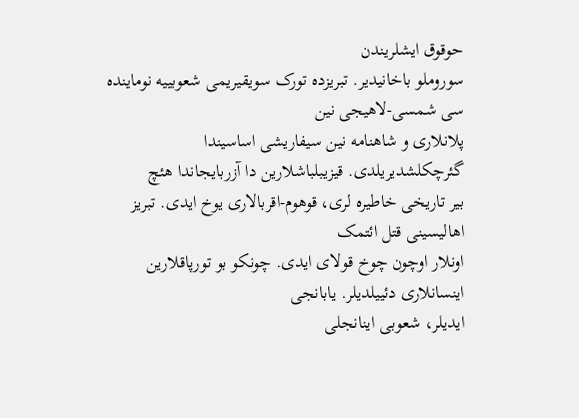حوقوق ایشلریندن
سوروملو باخانیدیر. تبریزده تورک سویقیریمی شعوبییه نوماینده سی شمسی-لاهیجی نین
پلانلاری و شاهنامه نین سیفاریشی اساسیندا گئرچکلشدیریلدی. قیزیبلباشلارین دا آزربایجاندا هئچ
بیر تاریخی خاطیره لری، قوهوم-اقربالاری یوخ ایدی. تبریز اهالیسینی قتل ائتمک
اونلار اوچون چوخ قولای ایدی. چونکو بو تورپاقلارین اینسانلاری دئییلدیلر. یابانجی
ایدیلر، شعوبی اینانجلی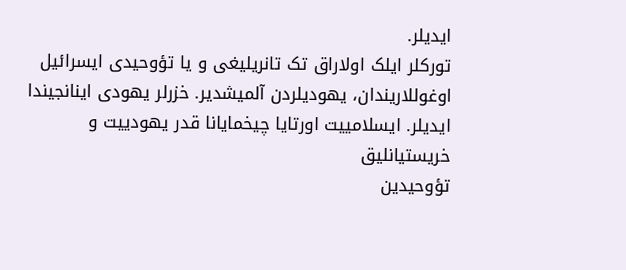ایدیلر.
تورکلر ایلک اولاراق تک تانریلیغی و یا تؤوحیدی ایسرائیل
اوغوللاریندان، یهودیلردن آلمیشدیر. خزرلر یهودی اینانجیندا ایدیلر. ایسلامییت اورتایا چیخمایانا قدر یهودییت و خریستیانلیق
تؤوحیدین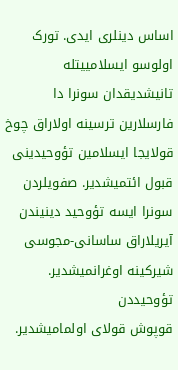اساس دینلری ایدی. تورک اولوسو ایسلامییتله
تانیشدیقدان سونرا دا فارسلارین ترسینه اولاراق چوخ قولایجا ایسلامین تؤوحیدینی قبول ائتمیشدیر. صفویلردن سونرا ایسه تؤوحید دینیندن آیریلاراق ساسانی-مجوسی شیرکینه اوغرانمیشدیر. تؤوحیددن
قوپوش قولای اولمامیشدیر.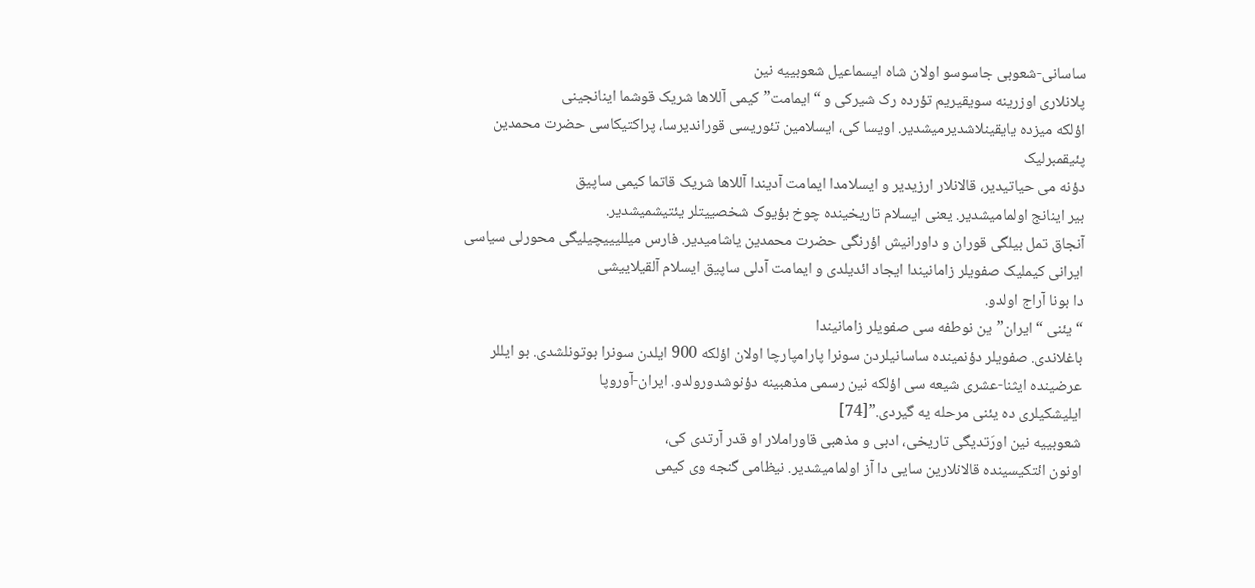ساسانی-شعوبی جاسوسو اولان شاه ایسماعیل شعوبییه نین
پلانلاری اوزرینه سویقیریم تؤرده رک شیرکی و “ایمامت” کیمی آللاها شریک قوشما اینانجینی
اؤلکه میزده یایقینلاشدیرمیشدیر. اویسا کی، ایسلامین تئوریسی قوراندیرسا، پراکتیکاسی حضرت محمدین پئیقمبرلیک
دؤنه می حیاتیدیر، قالانلار ارزیدیر و ایسلامدا ایمامت آدیندا آللاها شریک قاتما کیمی ساپیق
بیر اینانج اولمامیشدیر. یعنی ایسلام تاریخینده چوخ بؤیوک شخصییتلر یئتیشمیشدیر.
آنجاق تمل بیلگی قوران و داورانیش اؤرنگی حضرت محمدین یاشامیدیر. فارس میللیییچیلیگی محورلی سیاسی
ایرانی کیملیک صفویلر زامانیندا ایجاد ائدیلدی و ایمامت آدلی ساپیق ایسلام آلقیلاییشی
دا بونا آراج اولدو.
“یئنی “ایران”ین نوطفه سی صفویلر زامانیندا
باغلاندی. صفویلر دؤنمینده ساسانیلردن سونرا پارامپارچا اولان اؤلکه 900 ایلدن سونرا بوتونلشدی. بو ایللر عرضینده ایثنا-عشری شیعه سی اؤلکه نین رسمی مذهبینه دؤنوشدورولدو. ایران-آوروپا
ایلیشکیلری ده یئنی مرحله یه گیردی.”[74]
شعوبییه نین اورَتدیگی تاریخی، ادبی و مذهبی قاوراملار او قدر آرتدی کی،
اونون ائتکیسینده قالانلارین سایی دا آز اولمامیشدیر. نیظامی گنجه وی کیمی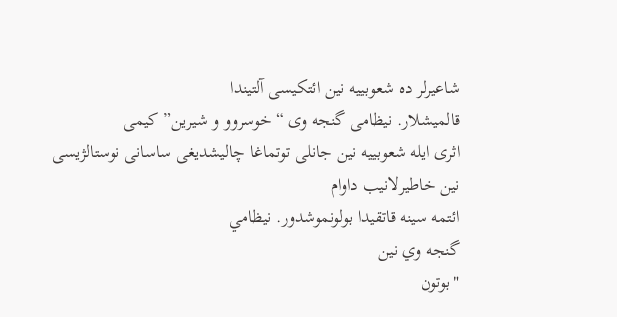شاعیرلر ده شعوبییه نین ائتکیسی آلتیندا
قالمیشلار. نیظامی گنجه وی “خوسروو و شیرین” کیمی
اثری ایله شعوبییه نین جانلی توتماغا چالیشدیغی ساسانی نوستالژیسی نین خاطیرلانیب داوام
ائتمه سینه قاتقیدا بولونموشدور. نيظامي
گنجه وي نين
"بوتون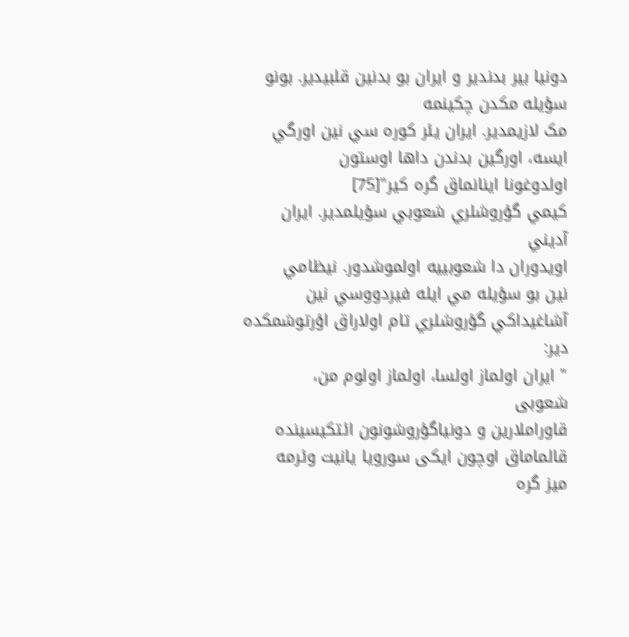دونيا بير بدندير و ايران بو بدنين قلبيدير. بونو سؤيله مکدن چکينمه
مک لازيمدير. ايران يئر کوره سي نين اورگي ايسه، اورگين بدندن داها اوستون
اولدوغونا اينانماق گره کير"[75]
کيمي گؤروشلري شعوبي سؤيلمدير. ايران آديني
اويدوران دا شعوبييه اولموشدور. نيظامي
نين بو سؤيله مي ايله فيردووسي نين آشاغيداکي گؤروشلري تام اولاراق اؤرتوشمکده دير:
" ايران اولماز اولسا، اولماز اولوم من،
شعوبی
قاوراملارین و دونیاگؤروشونون ائتکیسینده قالماماق اوچون ایکی سورویا یانیت وئرمه
میز گره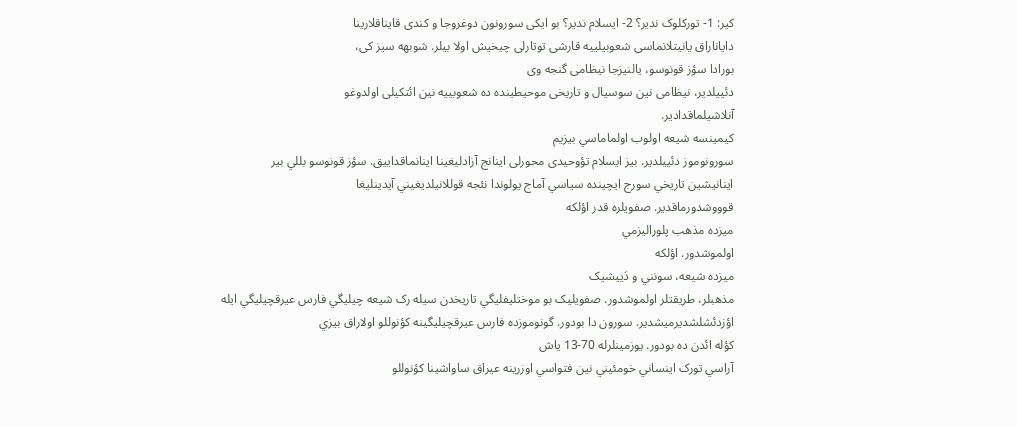کیر: 1- تورکلوک ندیر؟ 2- ایسلام ندیر؟ بو ایکی سورونون دوغروجا و کندی قایناقلارینا
دایاناراق یانیتلانماسی شعوبیلییه قارشی توتارلی چیخیش اولا بیلر. شوبهه سیز کی،
بورادا سؤز قونوسو، یالنیزجا نیظامی گنجه وی
دئییلدیر، نیظامی نین سوسیال و تاریخی موحیطینده ده شعوبییه نین ائتکیلی اولدوغو
آنلاشیلماقدادیر.
کيمينسه شيعه اولوب اولماماسي بيزيم
سورونوموز دئييلدير. بيز ایسلام تؤوحیدی محورلی اينانج آزادليغينا اينانماقداييق. سؤز قونوسو بللي بير
اينانيشين تاريخي سورج ايچينده سياسي آماج يولوندا نئجه قوللانيلديغيني آيدينليغا
قوووشدورماقدير. صفويلره قدر اؤلکه
ميزده مذهب پلوراليزمي
اولموشدور. اؤلکه
ميزده شيعه، سونني و دَييشيک
مذهبلر، طريقتلر اولموشدور. صفويليک بو موختليفليگي تاريخدن سيله رک شيعه چيليگي فارس عيرقچيليگي ايله
اؤزدئشلشديرميشدير. سورون دا بودور. گونوموزده فارس عيرقچيليگينه کؤنوللو اولاراق بيزي
کؤله ائدن ده بودور. يوزمينلرله 70-13 ياش
آراسي تورک اينساني خومئيني نين فتواسي اوزرينه عيراق ساواشينا کؤنوللو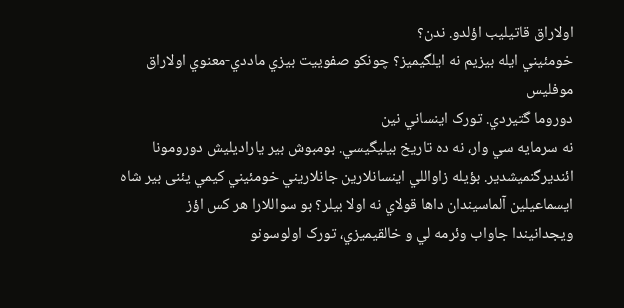اولاراق قاتيليب اؤلدو. ندن؟
خومئيني ايله بيزيم نه ايلگيميز؟ چونکو صفوييت بيزي ماددي-معنوي اولاراق موفليس
دوروما گتيردي. تورک اينساني نين
نه سرمايه سي وار، نه ده تاريخ بيليگيسي. بومبوش بير ياراديليش دورومونا
ائنديرگنميشدير. بؤيله زاواللي اينسانلارين جانلاريني خومئيني کيمي یئنی بیر شاه ايسماعيلين آلماسيندان داها قولاي نه اولا بيلر؟ بو سواللارا هر کس اؤز
ويجدانيندا جاواب وئرمه لي و خالقيميزي، تورک اولوسونو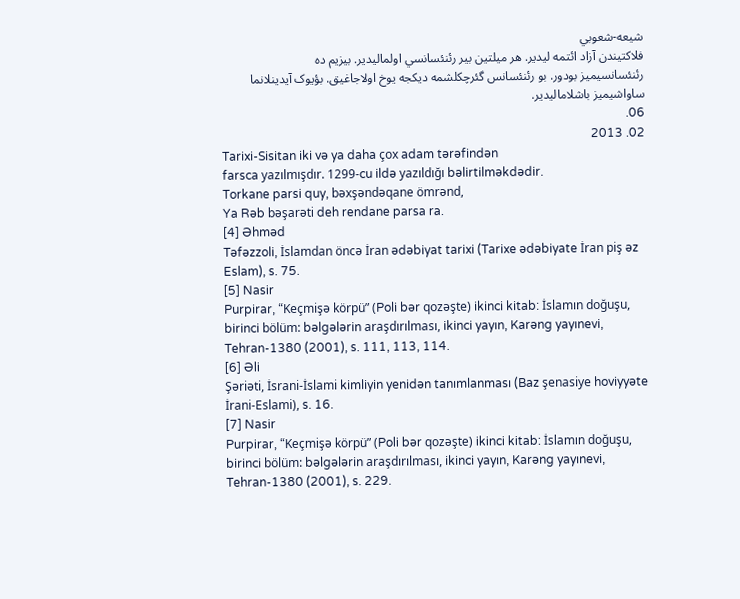شيعه-شعوبي
فلاکتيندن آزاد ائتمه ليدير. هر ميلتين بير رئنئسانسي اولماليدير. بيزيم ده
رئنئسانسيميز بودور. بو رئنئسانس گئرچکلشمه ديکجه يوخ اولاجاغيق. بؤيوک آيدينلانما
ساواشيمیز باشلاماليدير.
06.
02. 2013
Tarixi-Sisitan iki və ya daha çox adam tərəfindən
farsca yazılmışdır. 1299-cu ildə yazıldığı bəlirtilməkdədir.
Torkane parsi quy, bəxşəndəqane ömrənd,
Ya Rəb bəşarəti deh rendane parsa ra.
[4] Əhməd
Təfəzzoli, İslamdan öncə İran ədəbiyat tarixi (Tarixe ədəbiyate İran piş əz
Eslam), s. 75.
[5] Nasir
Purpirar, “Keçmişə körpü” (Poli bər qozəşte) ikinci kitab: İslamın doğuşu,
birinci bölüm: bəlgələrin araşdırılması, ikinci yayın, Karəng yayınevi,
Tehran-1380 (2001), s. 111, 113, 114.
[6] Əli
Şəriəti, İsrani-İslami kimliyin yenidən tanımlanması (Baz şenasiye hoviyyəte
İrani-Eslami), s. 16.
[7] Nasir
Purpirar, “Keçmişə körpü” (Poli bər qozəşte) ikinci kitab: İslamın doğuşu,
birinci bölüm: bəlgələrin araşdırılması, ikinci yayın, Karəng yayınevi,
Tehran-1380 (2001), s. 229.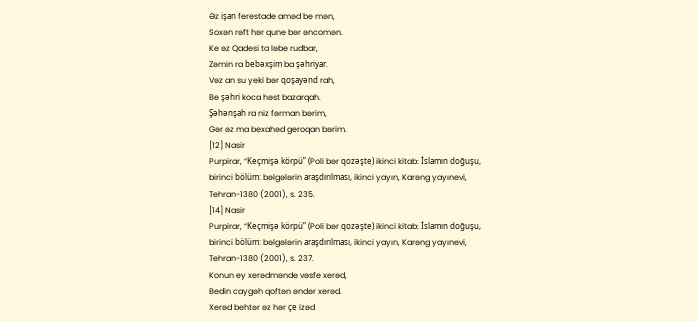Əz işan ferestade aməd be mən,
Soxən rəft hər qune bər əncomən.
Ke əz Qadesi ta ləbe rudbar,
Zəmin ra bebəxşim ba şəhriyar.
Vəz an su yeki bər qoşayənd rah,
Be şəhri koca həst bazarqah.
Şəhənşah ra niz fərman bərim,
Gər əz ma bexahəd geroqan bərim.
[12] Nasir
Purpirar, “Keçmişə körpü” (Poli bər qozəşte) ikinci kitab: İslamın doğuşu,
birinci bölüm: bəlgələrin araşdırılması, ikinci yayın, Karəng yayınevi,
Tehran-1380 (2001), s. 235.
[14] Nasir
Purpirar, “Keçmişə körpü” (Poli bər qozəşte) ikinci kitab: İslamın doğuşu,
birinci bölüm: bəlgələrin araşdırılması, ikinci yayın, Karəng yayınevi,
Tehran-1380 (2001), s. 237.
Konun ey xerədmənde vəsfe xerəd,
Bedin caygəh qoftən əndər xerəd.
Xerəd behtər əz hər çe izəd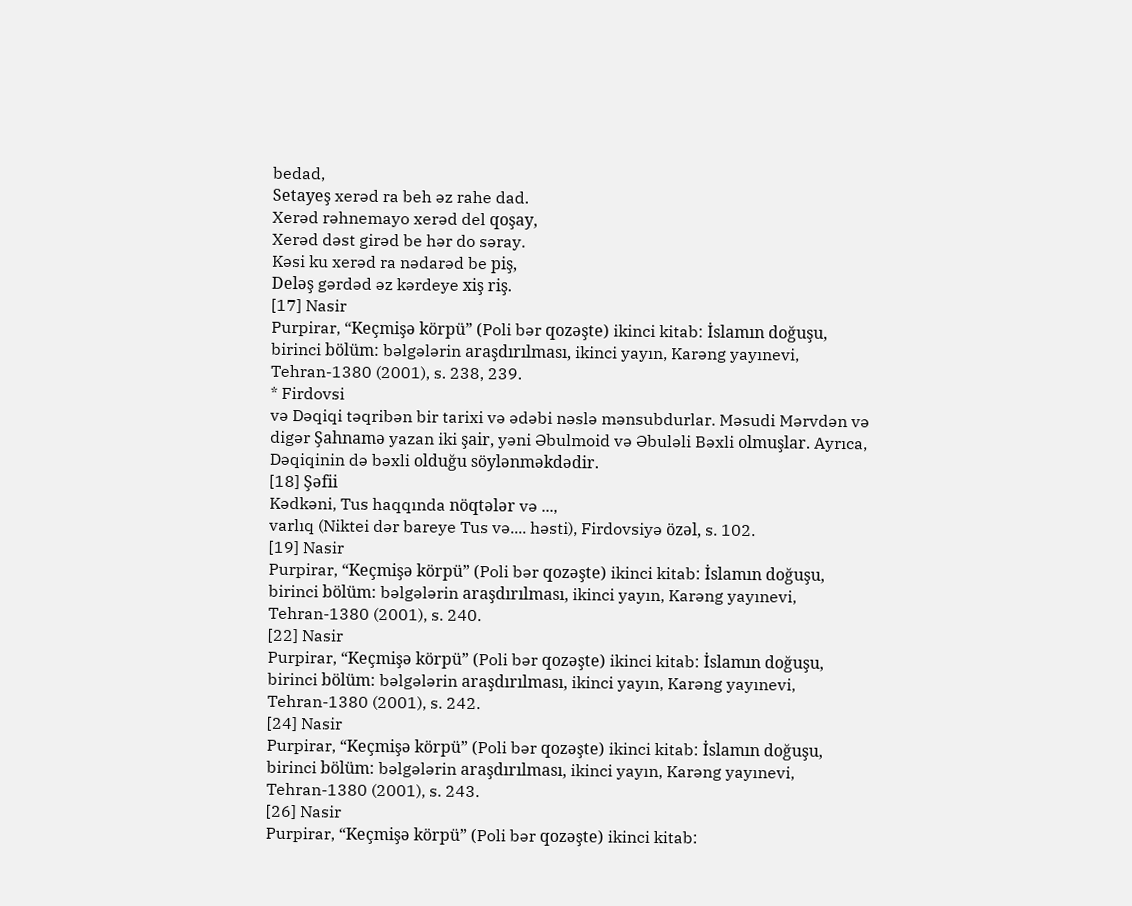bedad,
Setayeş xerəd ra beh əz rahe dad.
Xerəd rəhnemayo xerəd del qoşay,
Xerəd dəst girəd be hər do səray.
Kəsi ku xerəd ra nədarəd be piş,
Deləş gərdəd əz kərdeye xiş riş.
[17] Nasir
Purpirar, “Keçmişə körpü” (Poli bər qozəşte) ikinci kitab: İslamın doğuşu,
birinci bölüm: bəlgələrin araşdırılması, ikinci yayın, Karəng yayınevi,
Tehran-1380 (2001), s. 238, 239.
* Firdovsi
və Dəqiqi təqribən bir tarixi və ədəbi nəslə mənsubdurlar. Məsudi Mərvdən və
digər Şahnamə yazan iki şair, yəni Əbulmoid və Əbuləli Bəxli olmuşlar. Ayrıca,
Dəqiqinin də bəxli olduğu söylənməkdədir.
[18] Şəfii
Kədkəni, Tus haqqında nöqtələr və ...,
varlıq (Niktei dər bareye Tus və.... həsti), Firdovsiyə özəl, s. 102.
[19] Nasir
Purpirar, “Keçmişə körpü” (Poli bər qozəşte) ikinci kitab: İslamın doğuşu,
birinci bölüm: bəlgələrin araşdırılması, ikinci yayın, Karəng yayınevi,
Tehran-1380 (2001), s. 240.
[22] Nasir
Purpirar, “Keçmişə körpü” (Poli bər qozəşte) ikinci kitab: İslamın doğuşu,
birinci bölüm: bəlgələrin araşdırılması, ikinci yayın, Karəng yayınevi,
Tehran-1380 (2001), s. 242.
[24] Nasir
Purpirar, “Keçmişə körpü” (Poli bər qozəşte) ikinci kitab: İslamın doğuşu,
birinci bölüm: bəlgələrin araşdırılması, ikinci yayın, Karəng yayınevi,
Tehran-1380 (2001), s. 243.
[26] Nasir
Purpirar, “Keçmişə körpü” (Poli bər qozəşte) ikinci kitab: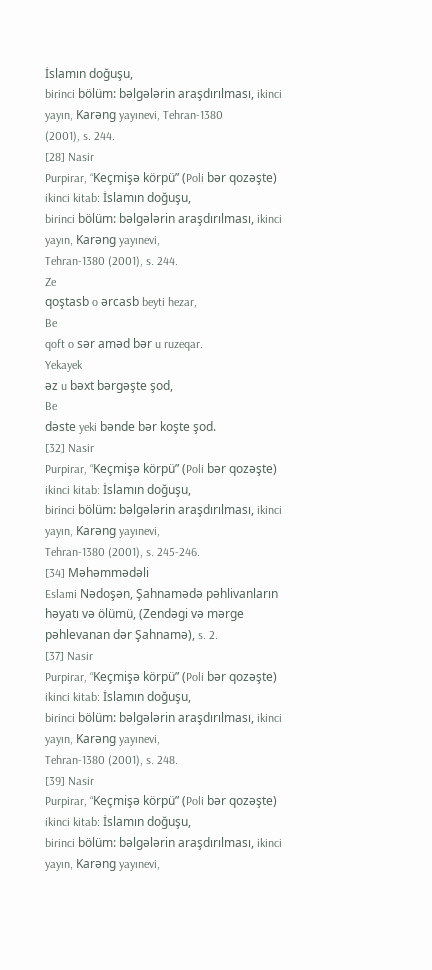İslamın doğuşu,
birinci bölüm: bəlgələrin araşdırılması, ikinci yayın, Karəng yayınevi, Tehran-1380
(2001), s. 244.
[28] Nasir
Purpirar, “Keçmişə körpü” (Poli bər qozəşte) ikinci kitab: İslamın doğuşu,
birinci bölüm: bəlgələrin araşdırılması, ikinci yayın, Karəng yayınevi,
Tehran-1380 (2001), s. 244.
Ze
qoştasb o ərcasb beyti hezar,
Be
qoft o sər aməd bər u ruzeqar.
Yekayek
əz u bəxt bərgəşte şod,
Be
dəste yeki bənde bər koşte şod.
[32] Nasir
Purpirar, “Keçmişə körpü” (Poli bər qozəşte) ikinci kitab: İslamın doğuşu,
birinci bölüm: bəlgələrin araşdırılması, ikinci yayın, Karəng yayınevi,
Tehran-1380 (2001), s. 245-246.
[34] Məhəmmədəli
Eslami Nədoşən, Şahnamədə pəhlivanların həyatı və ölümü, (Zendəgi və mərge
pəhlevanan dər Şahnamə), s. 2.
[37] Nasir
Purpirar, “Keçmişə körpü” (Poli bər qozəşte) ikinci kitab: İslamın doğuşu,
birinci bölüm: bəlgələrin araşdırılması, ikinci yayın, Karəng yayınevi,
Tehran-1380 (2001), s. 248.
[39] Nasir
Purpirar, “Keçmişə körpü” (Poli bər qozəşte) ikinci kitab: İslamın doğuşu,
birinci bölüm: bəlgələrin araşdırılması, ikinci yayın, Karəng yayınevi,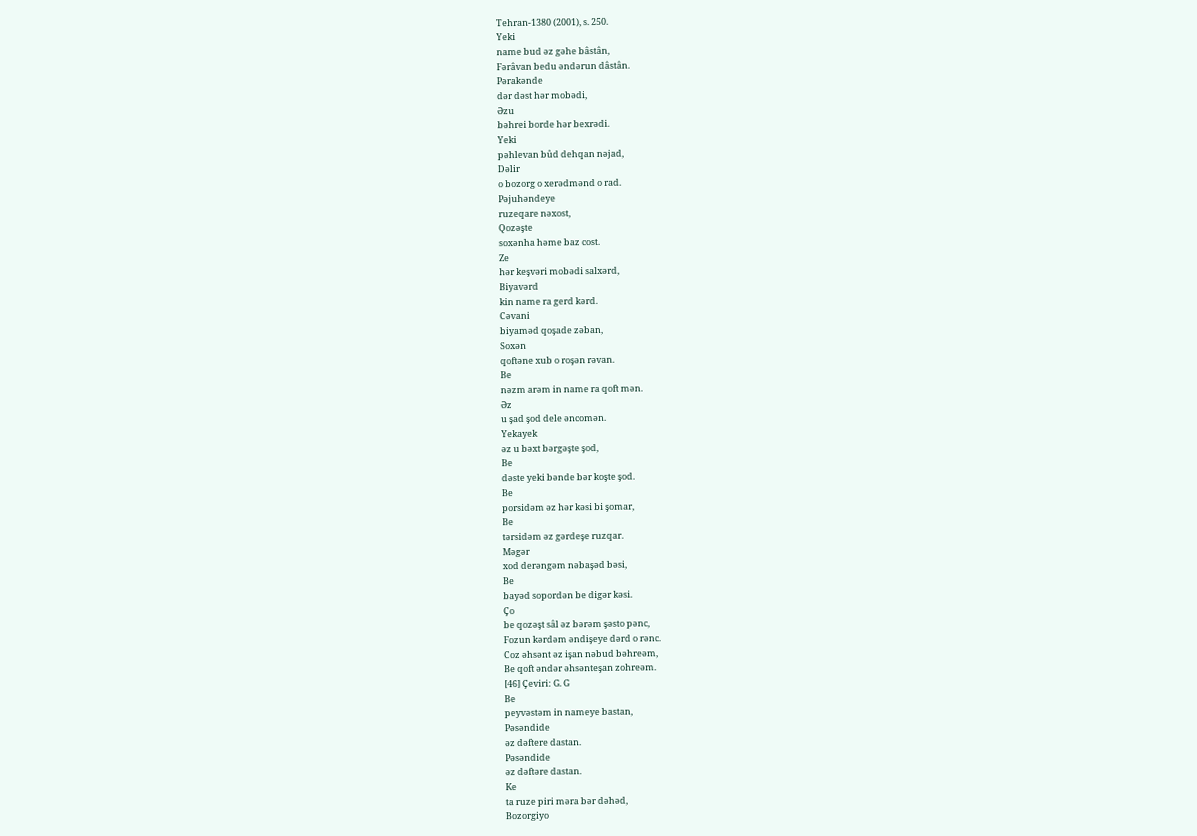Tehran-1380 (2001), s. 250.
Yeki
name bud əz gəhe bâstân,
Fərâvan bedu əndərun dâstân.
Pərakənde
dər dəst hər mobədi,
Əzu
bəhrei borde hər bexrədi.
Yeki
pəhlevan bûd dehqan nəjad,
Dəlir
o bozorg o xerədmənd o rad.
Pəjuhəndeye
ruzeqare nəxost,
Qozəşte
soxənha həme baz cost.
Ze
hər keşvəri mobədi salxərd,
Biyavərd
kin name ra gerd kərd.
Cəvani
biyaməd qoşade zəban,
Soxən
qoftəne xub o roşən rəvan.
Be
nəzm arəm in name ra qoft mən.
Əz
u şad şod dele əncomən.
Yekayek
əz u bəxt bərgəşte şod,
Be
dəste yeki bənde bər koşte şod.
Be
porsidəm əz hər kəsi bi şomar,
Be
tərsidəm əz gərdeşe ruzqar.
Məgər
xod derəngəm nəbaşəd bəsi,
Be
bayəd sopordən be digər kəsi.
Ço
be qozəşt sâl əz bərəm şəsto pənc,
Fozun kərdəm əndişeye dərd o rənc.
Coz əhsənt əz işan nəbud bəhreəm,
Be qoft əndər əhsənteşan zohreəm.
[46] Çeviri: G. G
Be
peyvəstəm in nameye bastan,
Pəsəndide
əz dəftere dastan.
Pəsəndide
əz dəftəre dastan.
Ke
ta ruze piri məra bər dəhəd,
Bozorgiyo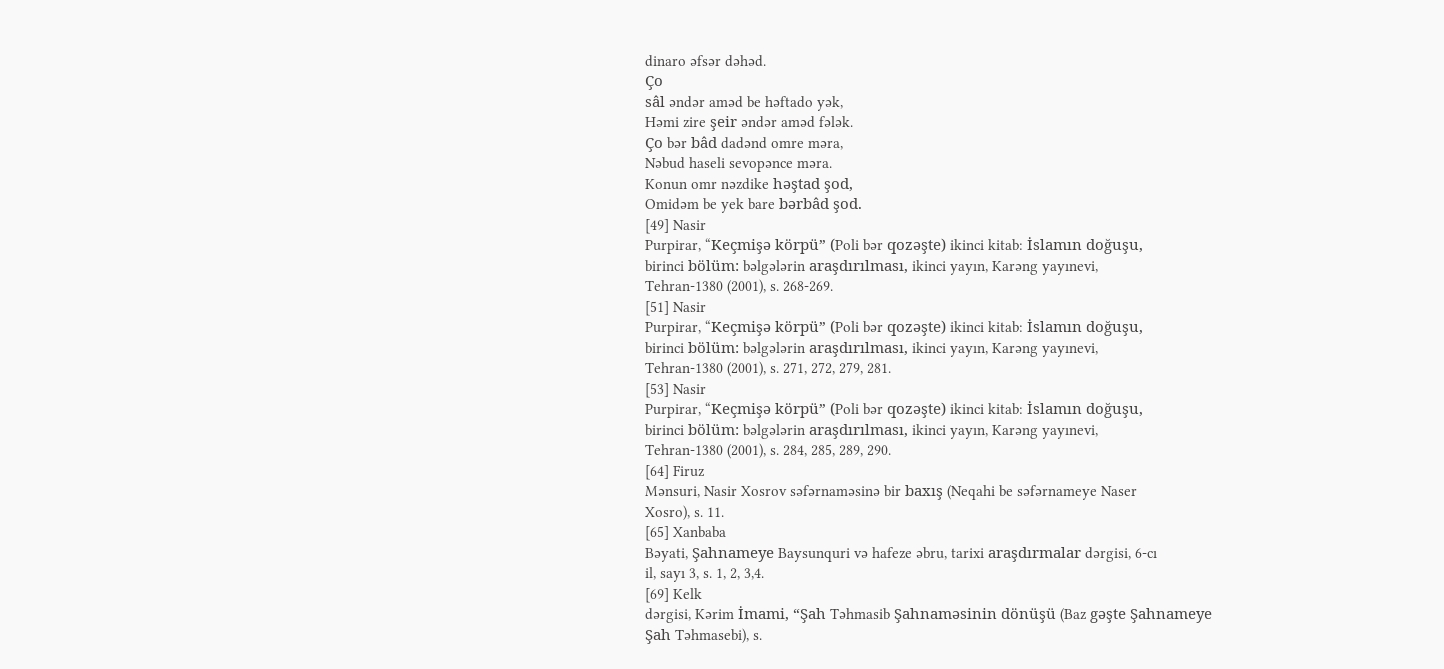dinaro əfsər dəhəd.
Ço
sâl əndər aməd be həftado yək,
Həmi zire şeir əndər aməd fələk.
Ço bər bâd dadənd omre məra,
Nəbud haseli sevopənce məra.
Konun omr nəzdike həştad şod,
Omidəm be yek bare bərbâd şod.
[49] Nasir
Purpirar, “Keçmişə körpü” (Poli bər qozəşte) ikinci kitab: İslamın doğuşu,
birinci bölüm: bəlgələrin araşdırılması, ikinci yayın, Karəng yayınevi,
Tehran-1380 (2001), s. 268-269.
[51] Nasir
Purpirar, “Keçmişə körpü” (Poli bər qozəşte) ikinci kitab: İslamın doğuşu,
birinci bölüm: bəlgələrin araşdırılması, ikinci yayın, Karəng yayınevi,
Tehran-1380 (2001), s. 271, 272, 279, 281.
[53] Nasir
Purpirar, “Keçmişə körpü” (Poli bər qozəşte) ikinci kitab: İslamın doğuşu,
birinci bölüm: bəlgələrin araşdırılması, ikinci yayın, Karəng yayınevi,
Tehran-1380 (2001), s. 284, 285, 289, 290.
[64] Firuz
Mənsuri, Nasir Xosrov səfərnaməsinə bir baxış (Neqahi be səfərnameye Naser
Xosro), s. 11.
[65] Xanbaba
Bəyati, Şahnameye Baysunquri və hafeze əbru, tarixi araşdırmalar dərgisi, 6-cı
il, sayı 3, s. 1, 2, 3,4.
[69] Kelk
dərgisi, Kərim İmami, “Şah Təhmasib Şahnaməsinin dönüşü (Baz gəşte Şahnameye
Şah Təhmasebi), s.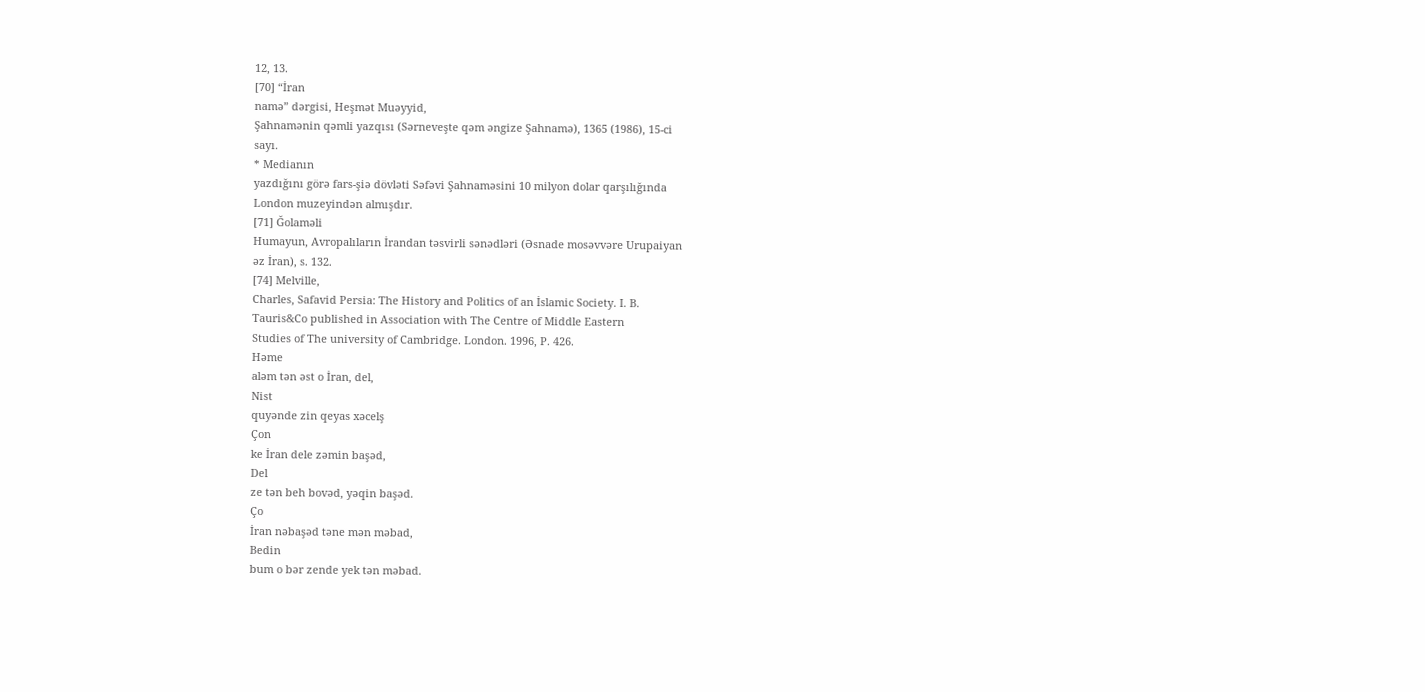12, 13.
[70] “İran
namə” dərgisi, Heşmət Muəyyid,
Şahnamənin qəmli yazqısı (Sərneveşte qəm əngize Şahnamə), 1365 (1986), 15-ci
sayı.
* Medianın
yazdığını görə fars-şiə dövləti Səfəvi Şahnaməsini 10 milyon dolar qarşılığında
London muzeyindən almışdır.
[71] Ğolaməli
Humayun, Avropalıların İrandan təsvirli sənədləri (Əsnade mosəvvəre Urupaiyan
əz İran), s. 132.
[74] Melville,
Charles, Safavid Persia: The History and Politics of an İslamic Society. I. B.
Tauris&Co published in Association with The Centre of Middle Eastern
Studies of The university of Cambridge. London. 1996, P. 426.
Həme
aləm tən əst o İran, del,
Nist
quyənde zin qeyas xəcelş
Çon
ke İran dele zəmin başəd,
Del
ze tən beh bovəd, yəqin başəd.
Ço
İran nəbaşəd təne mən məbad,
Bedin
bum o bər zende yek tən məbad.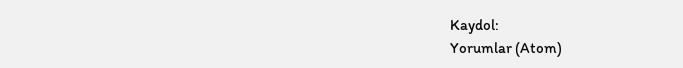Kaydol:
Yorumlar (Atom)